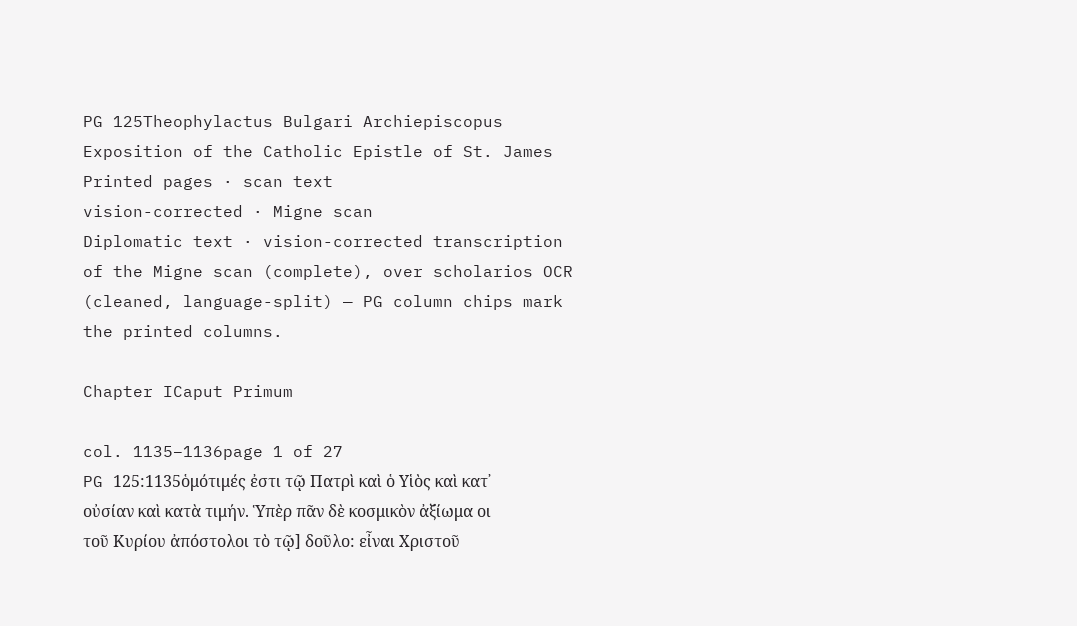PG 125Theophylactus Bulgari Archiepiscopus
Exposition of the Catholic Epistle of St. James
Printed pages · scan text
vision-corrected · Migne scan
Diplomatic text · vision-corrected transcription of the Migne scan (complete), over scholarios OCR (cleaned, language-split) — PG column chips mark the printed columns.

Chapter ICaput Primum

col. 1135–1136page 1 of 27
PG 125:1135ὁμότιμές ἐστι τῷ Πατρὶ καὶ ὁ Υἱὸς καὶ κατ᾽ οὐσίαν καὶ κατὰ τιμήν. Ὑπὲρ πᾶν δὲ κοσμικὸν ἀξίωμα οι τοῦ Κυρίου ἀπόστολοι τὸ τῷ] δοῦλο: εἶναι Χριστοῦ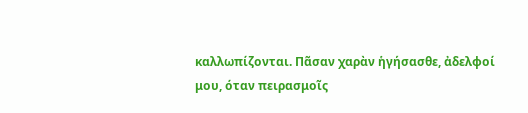καλλωπίζονται. Πᾶσαν χαρὰν ἡγήσασθε, ἀδελφοί μου, όταν πειρασμοῖς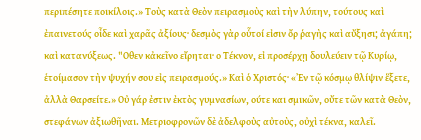περιπέσητε ποικίλοις.» Τοὺς κατὰ Θεὸν πειρασμοὺς καὶ τὴν λύπην, τούτους καὶ ἐπαινετούς οἶδε καὶ χαρᾶς ἀξίους· δεσμὸς γὰρ οὗτοί εἰσιν ὄρ ῥαγὴς καὶ αὔξησι; ἀγάπη; καὶ κατανύξεως. "Οθεν κἀκεῖνο εἴρηται· ο Τέκνον, εἰ προσέρχῃ δουλεύειν τῷ Κυρίῳ, ἑτοίμασον τὴν ψυχήν σου εἰς πειρασμούς.» Καὶ ὁ Χριστός· «Ἐν τῷ κόσμῳ θλίψιν ἕξετε, ἀλλὰ Θαρσείτε.» Οὐ γάρ ἐστιν ἐκτὸς γυμνασίων, ούτε και σμικῶν, οὔτε τῶν κατὰ Θεὸν, στεφάνων ἀξιωθῆναι. Μετριοφρονῶν δὲ ἀδελφοὺς αὐτοὺς, οὐχὶ τέκνα, καλεῖ.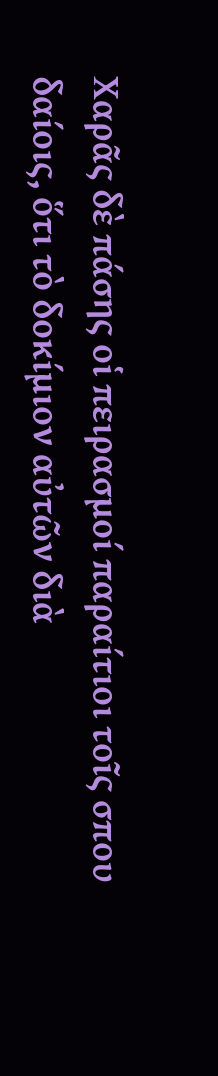Χαρᾶς δὲ πάσης οἱ πειρασμοί παραίτιοι τοῖς σπου δαίοις, ὅτι τὸ δοκίμιον αὐτῶν διὰ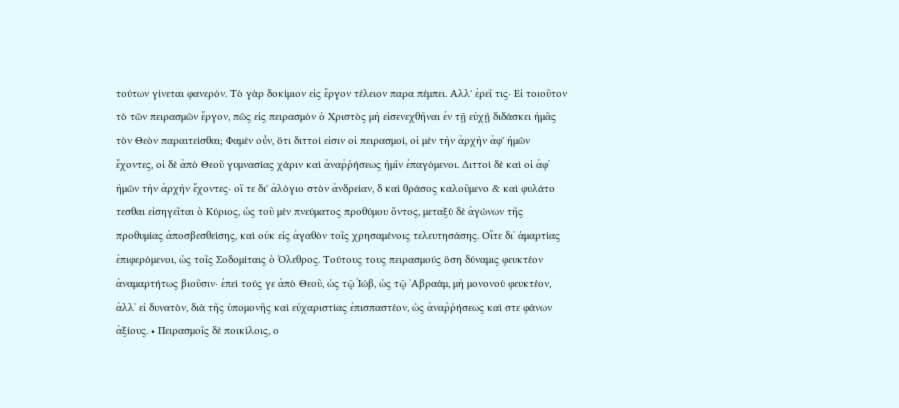τούτων γίνεται φανερόν. Τὸ γὰρ δοκίμιον εἰς ἔργον τέλειον παρα πέμπει. Αλλ' ἐρεῖ τις· Εἰ τοιοῦτον τὸ τῶν πειρασμῶν ἔργον, πῶς εἰς πειρασμὸν ὁ Χριστὸς μὴ εἰσενεχθῆναι ἐν τῇ εὐχῇ διδάσκει ἡμᾶς τὸν Θεὸν παραιτείσθαι; Φαμὲν οὖν, ὅτι διττοί εἰσιν οἱ πειρασμοί, οἱ μὲν τὴν ἀρχὴν ἀφ' ἡμῶν ἔχοντες, οἱ δὲ ἀπὸ Θεοῦ γυμνασίας χάριν καὶ ἀναῤῥήσεως ἡμῖν ἐπαγόμενοι. Διττοὶ δὲ καὶ οἱ ἀφ᾽ ἡμῶν τὴν ἀρχὴν ἔχοντες· οἵ τε δι' ἀλόγιο στὸν ἀνδρείαν, δ καὶ θράσος καλοῦμενο & καὶ φυλάτο τεσθαι εἰσηγεῖται ὁ Κύριος, ὡς τοῦ μὲν πνεύματος προθύμου ὄντος, μεταξὺ δὲ ἀγώνων τῆς προθυμίας ἀποσβεσθείσης, καὶ οὐκ εἰς ἀγαθὸν τοῖς χρησαμένοις τελευτησάσης. Οἴτε δι᾽ ἁμαρτίας ἐπιφερόμενοι, ὡς τοῖς Σοδομίταις ὁ Όλεθρος. Τούτους τους πειρασμούς ὅση δύναμις φευκτέον ἀναμαρτήτως βιοῦσιν· ἐπεὶ τούς γε ἀπὸ Θεοῦ, ὡς τῷ Ἰώβ, ὡς τῷ ᾽Αβραὰμ, μὴ μονονοὺ φευκτέον, ἀλλ᾽ εἰ δυνατὸν, διὰ τῆς ὑπομονῆς καὶ εὐχαριστίας ἐπισπαστέον, ὡς ἀναῤῥήσεως καὶ στε φάνων ἀξίους. • Πειρασμοῖς δὲ ποικίλοις, ο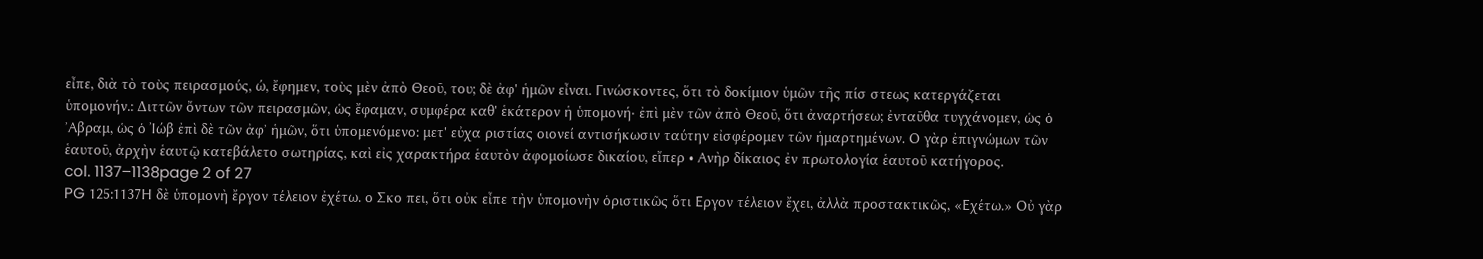εἶπε, διὰ τὸ τοὺς πειρασμούς, ώ, ἔφημεν, τοὺς μὲν ἀπὸ Θεοῦ, του; δὲ ἀφ' ἡμῶν εἶναι. Γινώσκοντες, ὅτι τὸ δοκίμιον ὑμῶν τῆς πίσ στεως κατεργάζεται ὑπομονήν.: Διττῶν ὄντων τῶν πειρασμῶν, ὡς ἔφαμαν, συμφέρα καθ' ἑκάτερον ἡ ὑπομονή· ἐπὶ μὲν τῶν ἀπὸ Θεοῦ, ὅτι ἀναρτήσεω; ἐνταῦθα τυγχάνομεν, ὡς ὁ ᾿Αβραμ, ὡς ὁ Ἰώβ ἐπὶ δὲ τῶν ἀφ᾿ ἡμῶν, ὅτι ὑπομενόμενο: μετ' εὐχα ριστίας οιονεί αντισήκωσιν ταύτην εἰσφέρομεν τῶν ἡμαρτημένων. Ο γὰρ ἐπιγνώμων τῶν ἑαυτοῦ, ἀρχὴν ἑαυτῷ κατεβάλετο σωτηρίας, καὶ εἰς χαρακτήρα ἑαυτὸν ἀφομοίωσε δικαίου, εἴπερ • Ανὴρ δίκαιος ἐν πρωτολογία ἑαυτοῦ κατήγορος.
col. 1137–1138page 2 of 27
PG 125:1137Η δὲ ὑπομονὴ ἔργον τέλειον ἐχέτω. ο Σκο πει, ὅτι οὐκ εἶπε τὴν ὑπομονὴν ὁριστικῶς ὅτι Εργον τέλειον ἔχει, ἀλλὰ προστακτικῶς, «Εχέτω.» Οὐ γὰρ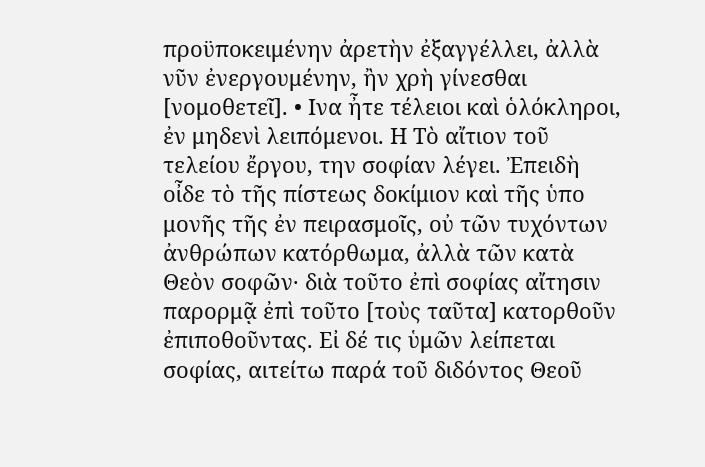προϋποκειμένην ἀρετὴν ἐξαγγέλλει, ἀλλὰ νῦν ἐνεργουμένην, ἢν χρὴ γίνεσθαι [νομοθετεῖ]. • Ινα ἦτε τέλειοι καὶ ὁλόκληροι, ἐν μηδενὶ λειπόμενοι. Η Τὸ αἴτιον τοῦ τελείου ἔργου, την σοφίαν λέγει. Ἐπειδὴ οἶδε τὸ τῆς πίστεως δοκίμιον καὶ τῆς ὑπο μονῆς τῆς ἐν πειρασμοῖς, οὐ τῶν τυχόντων ἀνθρώπων κατόρθωμα, ἀλλὰ τῶν κατὰ Θεὸν σοφῶν· διὰ τοῦτο ἐπὶ σοφίας αἴτησιν παρορμᾷ ἐπὶ τοῦτο [τοὺς ταῦτα] κατορθοῦν ἐπιποθοῦντας. Εἰ δέ τις ὑμῶν λείπεται σοφίας, αιτείτω παρά τοῦ διδόντος Θεοῦ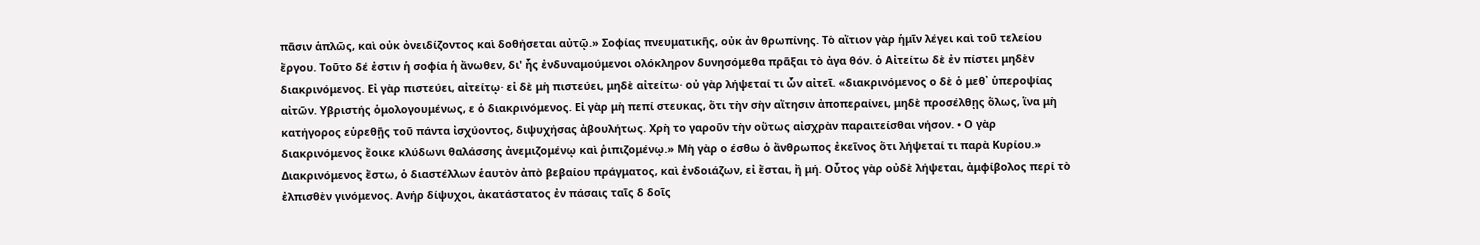πᾶσιν ἁπλῶς, καὶ οὐκ ὀνειδίζοντος καὶ δοθήσεται αὐτῷ.» Σοφίας πνευματικῆς, οὐκ ἀν θρωπίνης. Τὸ αἴτιον γὰρ ἡμῖν λέγει καὶ τοῦ τελείου ἔργου. Τοῦτο δέ ἐστιν ἡ σοφία ἡ ἄνωθεν, δι' ἧς ἐνδυναμούμενοι ολόκληρον δυνησόμεθα πρᾶξαι τὸ ἀγα θόν. ὁ Αἰτείτω δὲ ἐν πίστει μηδὲν διακρινόμενος. Εἰ γὰρ πιστεύει, αἰτείτῳ· εἰ δὲ μὴ πιστεύει, μηδὲ αἰτείτω· οὐ γὰρ λήψεταί τι ὧν αἰτεῖ. «διακρινόμενος ο δὲ ὁ μεθ᾽ ὑπεροψίας αἰτῶν. Υβριστής ὁμολογουμένως, ε ὁ διακρινόμενος. Εἰ γὰρ μὴ πεπί στευκας, ὅτι τὴν σὴν αἴτησιν ἀποπεραίνει, μηδὲ προσέλθῃς ὅλως, ἵνα μὴ κατήγορος εὑρεθῇς τοῦ πάντα ἰσχύοντος, διψυχήσας ἀβουλήτως. Χρὴ το γαροῦν τὴν οὕτως αἰσχρὰν παραιτείσθαι νήσον. • Ο γὰρ διακρινόμενος ἔοικε κλύδωνι θαλάσσης ἀνεμιζομένῳ καὶ ῥιπιζομένῳ.» Μὴ γὰρ ο έσθω ὁ ἄνθρωπος ἐκεῖνος ὅτι λήψεταί τι παρὰ Κυρίου.» Διακρινόμενος ἔστω, ὁ διαστέλλων ἑαυτὸν ἀπὸ βεβαίου πράγματος, καὶ ἐνδοιάζων, εἰ ἔσται, ἢ μή. Οὗτος γὰρ οὐδὲ λήψεται, ἀμφίβολος περί τὸ ἐλπισθὲν γινόμενος. Ανήρ δίψυχοι, ἀκατάστατος ἐν πάσαις ταῖς δ δοῖς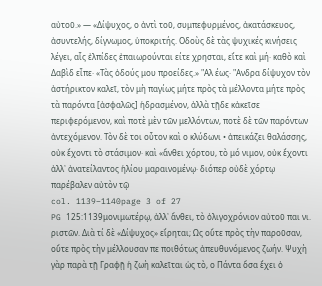αὐτοῦ.» — «Δίψυχος, ο ἀντὶ τοῦ, συμπεφυρμένος, ἀκατάσκευος, ἀσυντελής, δίγνωμος, ὑποκριτής. Οδοὺς δὲ τὰς ψυχικές κινήσεις λέγει, αἷς ἐλπίδες ἐπαιωρούνται είτε χρησται, εἴτε καὶ μή· καθὸ καὶ Δαβὶδ εἶπε· «Τὰς ὁδούς μου προείδες.» "Αλ έως· "Ανδρα δίψυχον τὸν ἀστήρικτον καλεῖ, τὸν μὴ παγίως μήτε πρὸς τὰ μέλλοντα μήτε πρὸς τὰ παρόντα [ἀσφαλῶς] ἡδρασμένον, ἀλλὰ τῇδε κἀκεῖσε περιφερόμενον, καὶ ποτὲ μὲν τῶν μελλόντων, ποτὲ δὲ τῶν παρόντων ἀντεχόμενον. Τὸν δὲ τοι οὗτον καὶ ο κλύδωνι • ἀπεικάζει θαλάσσης, οὐκ ἔχοντι τὸ στάσιμον· καὶ «ἄνθει χόρτου, τὸ μό νιμον, οὐκ ἔχοντι ἀλλ᾽ ἀνατείλαντος ἡλίου μαραινομένῳ· διόπερ οὐδὲ χόρτῳ παρέβαλεν αὐτὸν τῷ
col. 1139–1140page 3 of 27
PG 125:1139μονιμωτέρῳ, ἀλλ᾽ ἄνθει, τὸ ὀλιγοχρόνιον αὐτοῦ παι νι. ριστῶν. Διὰ τί δὲ «Δίψυχος» εἴρηται; Ως οὔτε πρὸς τὴν παροῦσαν, οὔτε πρὸς τὴν μέλλουσαν πε ποιθότως ἀπευθυνόμενος ζωήν. Ψυχὴ γὰρ παρὰ τῇ Γραφῇ ἡ ζωὴ καλεῖται ὡς τὸ, ο Πάντα ὅσα ἔχει ὁ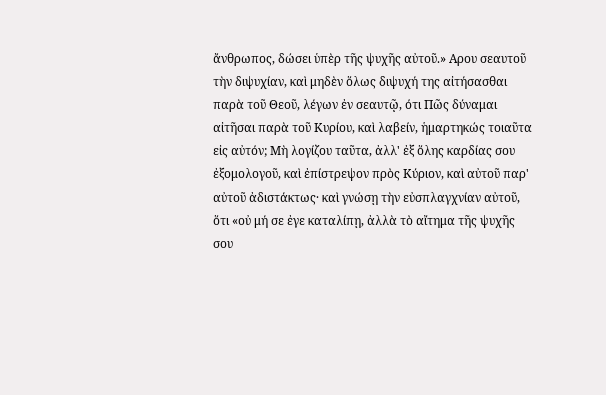ἄνθρωπος, δώσει ὑπὲρ τῆς ψυχῆς αὐτοῦ.» Αρου σεαυτοῦ τὴν διψυχίαν, καὶ μηδὲν ὅλως διψυχή της αἰτήσασθαι παρὰ τοῦ Θεοῦ, λέγων ἐν σεαυτῷ, ότι Πῶς δύναμαι αἰτῆσαι παρὰ τοῦ Κυρίου, καὶ λαβείν, ἡμαρτηκώς τοιαῦτα εἰς αὐτόν; Μὴ λογίζου ταῦτα, ἀλλ' ἐξ ὅλης καρδίας σου ἐξομολογοῦ, καὶ ἐπίστρεψον πρὸς Κύριον, καὶ αὐτοῦ παρ' αὐτοῦ ἀδιστάκτως· καὶ γνώσῃ τὴν εὐσπλαγχνίαν αὐτοῦ, ὅτι «οὐ μή σε ἐγε καταλίπῃ, ἀλλὰ τὸ αἴτημα τῆς ψυχῆς σου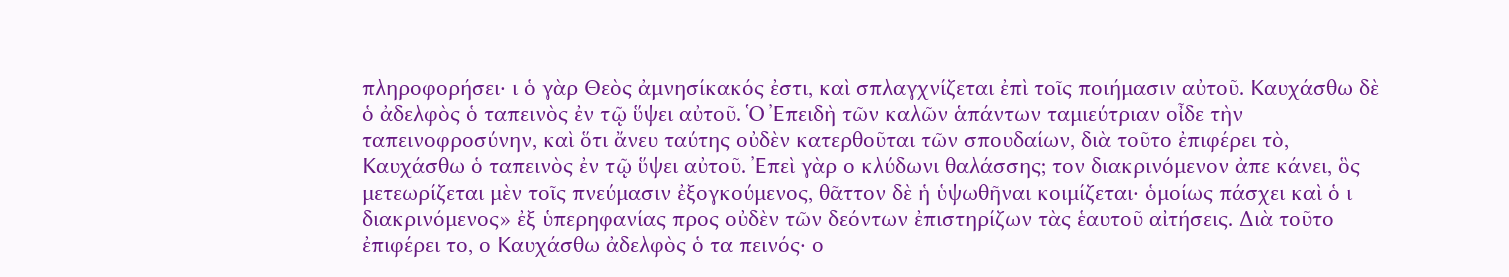πληροφορήσει· ι ὁ γὰρ Θεὸς ἀμνησίκακός ἐστι, καὶ σπλαγχνίζεται ἐπὶ τοῖς ποιήμασιν αὐτοῦ. Καυχάσθω δὲ ὁ ἀδελφὸς ὁ ταπεινὸς ἐν τῷ ὕψει αὐτοῦ. Ὁ Ἐπειδὴ τῶν καλῶν ἁπάντων ταμιεύτριαν οἶδε τὴν ταπεινοφροσύνην, καὶ ὅτι ἄνευ ταύτης οὐδὲν κατερθοῦται τῶν σπουδαίων, διὰ τοῦτο ἐπιφέρει τὸ, Καυχάσθω ὁ ταπεινὸς ἐν τῷ ὕψει αὐτοῦ. Ἐπεὶ γὰρ ο κλύδωνι θαλάσσης; τον διακρινόμενον ἀπε κάνει, ὃς μετεωρίζεται μὲν τοῖς πνεύμασιν ἐξογκούμενος, θᾶττον δὲ ἡ ὑψωθῆναι κοιμίζεται· ὁμοίως πάσχει καὶ ὁ ι διακρινόμενος» ἐξ ὑπερηφανίας προς οὐδὲν τῶν δεόντων ἐπιστηρίζων τὰς ἑαυτοῦ αἰτήσεις. Διὰ τοῦτο ἐπιφέρει το, ο Καυχάσθω ἀδελφὸς ὁ τα πεινός· ο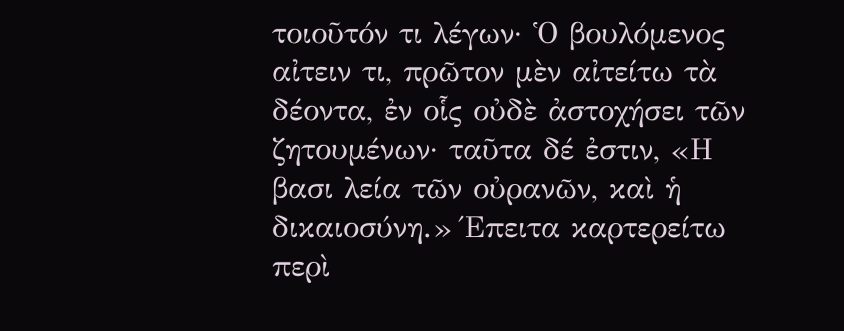τοιοῦτόν τι λέγων· Ὁ βουλόμενος αἰτειν τι, πρῶτον μὲν αἰτείτω τὰ δέοντα, ἐν οἷς οὐδὲ ἀστοχήσει τῶν ζητουμένων· ταῦτα δέ ἐστιν, «Η βασι λεία τῶν οὐρανῶν, καὶ ἡ δικαιοσύνη.» Έπειτα καρτερείτω περὶ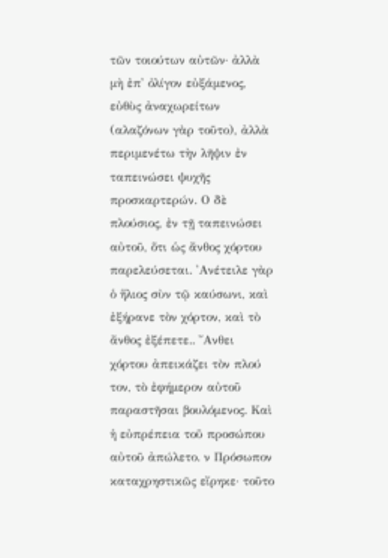τῶν τοιούτων αὐτῶν· ἀλλὰ μὴ ἐπ' ὀλίγον εὐξάμενος, εὐθὺς ἀναχωρείτων (αλαζόνων γὰρ τοῦτο), ἀλλὰ περιμενέτω τὴν λῆψιν ἐν ταπεινώσει ψυχῆς προσκαρτερών. Ο δὲ πλούσιος, ἐν τῇ ταπεινώσει αὐτοῦ, ὅτι ὡς ἄνθος χόρτου παρελεύσεται. 'Ανέτειλε γὰρ ὁ ἥλιος σὺν τῷ καύσωνι, καὶ ἐξήρανε τὸν χόρτον, καὶ τὸ ἄνθος ἐξέπετε.. ῎Ανθει χόρτου ἀπεικάζει τὸν πλού τον, τὸ ἐφήμερον αὐτοῦ παραστῆσαι βουλόμενος. Καὶ ἡ εὐπρέπεια τοῦ προσώπου αὐτοῦ ἀπώλετο. ν Πρόσωπον καταχρηστικῶς εἴρηκε· τοῦτο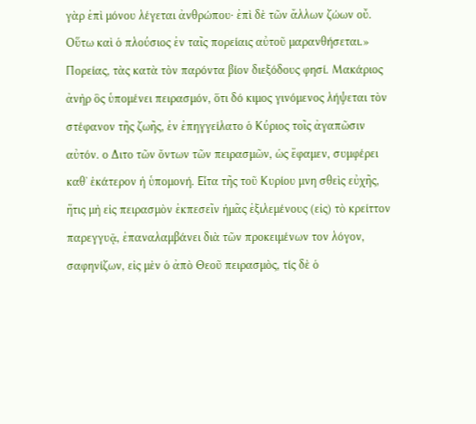γὰρ ἐπὶ μόνου λέγεται ἀνθρώπου· ἐπὶ δὲ τῶν ἄλλων ζώων οὔ. Οὕτω καὶ ὁ πλούσιος ἐν ταῖς πορείαις αὐτοῦ μαρανθήσεται.» Πορείας, τὰς κατὰ τὸν παρόντα βίον διεξόδους φησί. Μακάριος ἀνὴρ ὃς ὑπομένει πειρασμόν, ὅτι δό κιμος γινόμενος λήψεται τὸν στέφανον τῆς ζωῆς, ἐν ἐπηγγείλατο ὁ Κύριος τοῖς ἀγαπῶσιν αὐτόν. ο Διτο τῶν ὄντων τῶν πειρασμῶν, ὡς ἔφαμεν, συμφέρει καθ᾿ ἑκάτερον ἡ ὑπομονή. Εἶτα τῆς τοῦ Κυρίου μνη σθεὶς εὐχῆς, ἥτις μὴ εἰς πειρασμὸν ἐκπεσεῖν ἡμᾶς ἐξιλεμένους (εἰς) τὸ κρείττον παρεγγυᾷ, ἐπαναλαμβάνει διὰ τῶν προκειμένων τον λόγον, σαφηνίζων, εἰς μὲν ὁ ἀπὸ Θεοῦ πειρασμὸς, τίς δὲ ὁ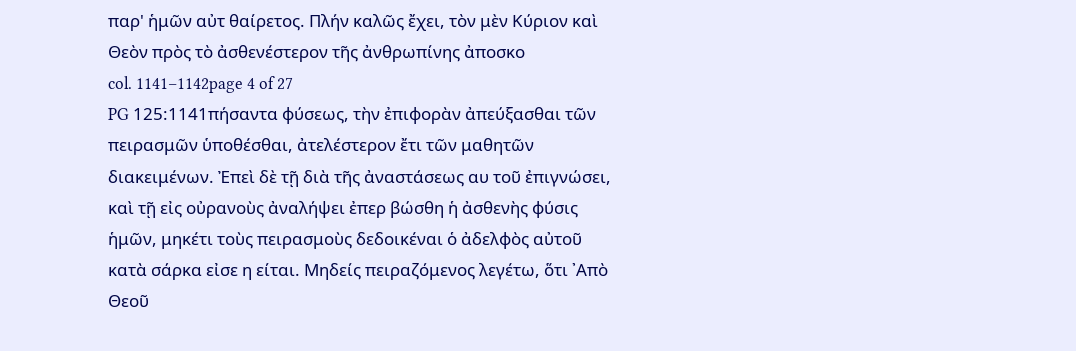παρ' ἡμῶν αὐτ θαίρετος. Πλήν καλῶς ἔχει, τὸν μὲν Κύριον καὶ Θεὸν πρὸς τὸ ἀσθενέστερον τῆς ἀνθρωπίνης ἀποσκο
col. 1141–1142page 4 of 27
PG 125:1141πήσαντα φύσεως, τὴν ἐπιφορὰν ἀπεύξασθαι τῶν πειρασμῶν ὑποθέσθαι, ἀτελέστερον ἔτι τῶν μαθητῶν διακειμένων. Ἐπεὶ δὲ τῇ διὰ τῆς ἀναστάσεως αυ τοῦ ἐπιγνώσει, καὶ τῇ εἰς οὐρανοὺς ἀναλήψει ἐπερ βώσθη ἡ ἀσθενὴς φύσις ἡμῶν, μηκέτι τοὺς πειρασμοὺς δεδοικέναι ὁ ἀδελφὸς αὐτοῦ κατὰ σάρκα εἰσε η είται. Μηδείς πειραζόμενος λεγέτω, ὅτι ᾿Απὸ Θεοῦ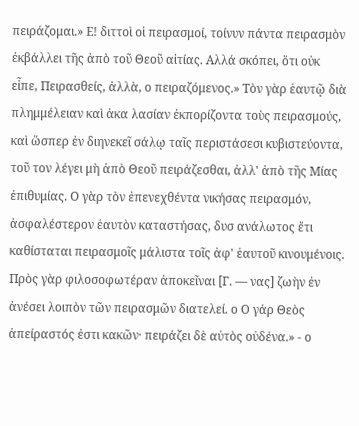πειράζομαι.» Ε! διττοὶ οἱ πειρασμοί, τοίνυν πάντα πειρασμὸν ἐκβάλλει τῆς ἀπὸ τοῦ Θεοῦ αἰτίας. Αλλά σκόπει, ὅτι οὐκ εἶπε, Πειρασθείς, ἀλλὰ, ο πειραζόμενος.» Τὸν γὰρ ἑαυτῷ διὰ πλημμέλειαν καὶ ἀκα λασίαν ἐκπορίζοντα τοὺς πειρασμούς, καὶ ὥσπερ ἐν διηνεκεῖ σάλῳ ταῖς περιστάσεσι κυβιστεύοντα, τοῦ τον λέγει μὴ ἀπὸ Θεοῦ πειράζεσθαι, ἀλλ' ἀπὸ τῆς Μίας ἐπιθυμίας. Ο γὰρ τὸν ἐπενεχθέντα νικήσας πειρασμόν, ἀσφαλέστερον ἑαυτὸν καταστήσας, δυσ ανάλωτος ἔτι καθίσταται πειρασμοῖς μάλιστα τοῖς ἀφ' ἑαυτοῦ κινουμένοις. Πρὸς γὰρ φιλοσοφωτέραν ἀποκεῖναι [Γ. — νας] ζωὴν ἐν ἀνέσει λοιπὸν τῶν πειρασμῶν διατελεί. ο Ο γάρ Θεὸς ἀπείραστός ἐστι κακῶν· πειράζει δὲ αὐτὸς οὐδένα.» - ο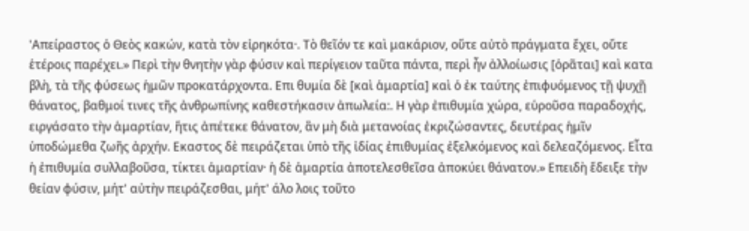'Απείραστος ὁ Θεὸς κακών, κατὰ τὸν εἰρηκότα·. Τὸ θεῖόν τε καὶ μακάριον, οὔτε αὐτὸ πράγματα ἔχει, οὔτε ἑτέροις παρέχει.» Περὶ τὴν θνητὴν γὰρ φύσιν καὶ περίγειον ταῦτα πάντα, περὶ ἦν ἀλλοίωσις [ὁρᾶται] καὶ κατα βλὴ, τὰ τῆς φύσεως ἡμῶν προκατάρχοντα. Επι θυμία δὲ [καὶ ἁμαρτία] καὶ ὁ ἐκ ταύτης ἐπιφυόμενος τῇ ψυχῇ θάνατος, βαθμοί τινες τῆς ἀνθρωπίνης καθεστήκασιν ἀπωλεία:. Η γὰρ ἐπιθυμία χώρα, εὑροῦσα παραδοχής, ειργάσατο τὴν ἁμαρτίαν, ἥτις ἀπέτεκε θάνατον, ἂν μὴ διὰ μετανοίας ἐκριζώσαντες, δευτέρας ἡμῖν ὑποδώμεθα ζωῆς ἀρχήν. Εκαστος δὲ πειράζεται ὑπὸ τῆς ἰδίας ἐπιθυμίας ἐξελκόμενος καὶ δελεαζόμενος. Εἶτα ἡ ἐπιθυμία συλλαβοῦσα, τίκτει ἁμαρτίαν· ἡ δὲ ἁμαρτία ἀποτελεσθεῖσα ἀποκύει θάνατον.» Επειδὴ ἔδειξε τὴν θείαν φύσιν, μήτ' αὐτὴν πειράζεσθαι, μήτ' άλο λοις τοῦτο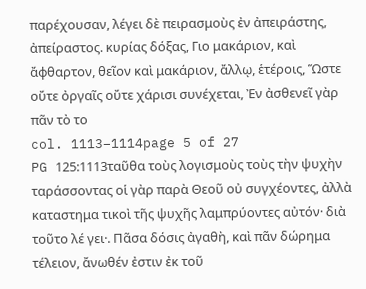παρέχουσαν, λέγει δὲ πειρασμοὺς ἐν ἀπειράστης, ἀπείραστος. κυρίας δόξας, Γιο μακάριον, καὶ ἄφθαρτον, θεῖον καὶ μακάριον, ἄλλῳ, ἑτέροις, Ὥστε οὔτε ὀργαῖς οὔτε χάρισι συνέχεται, Ἐν ἀσθενεῖ γὰρ πᾶν τὸ το
col. 1113–1114page 5 of 27
PG 125:1113ταῦθα τοὺς λογισμοὺς τοὺς τὴν ψυχὴν ταράσσοντας οἱ γὰρ παρὰ Θεοῦ οὐ συγχέοντες, ἀλλὰ καταστημα τικοὶ τῆς ψυχῆς λαμπρύοντες αὐτόν· διὰ τοῦτο λέ γει·. Πᾶσα δόσις ἀγαθὴ, καὶ πᾶν δώρημα τέλειον, ἄνωθέν ἐστιν ἐκ τοῦ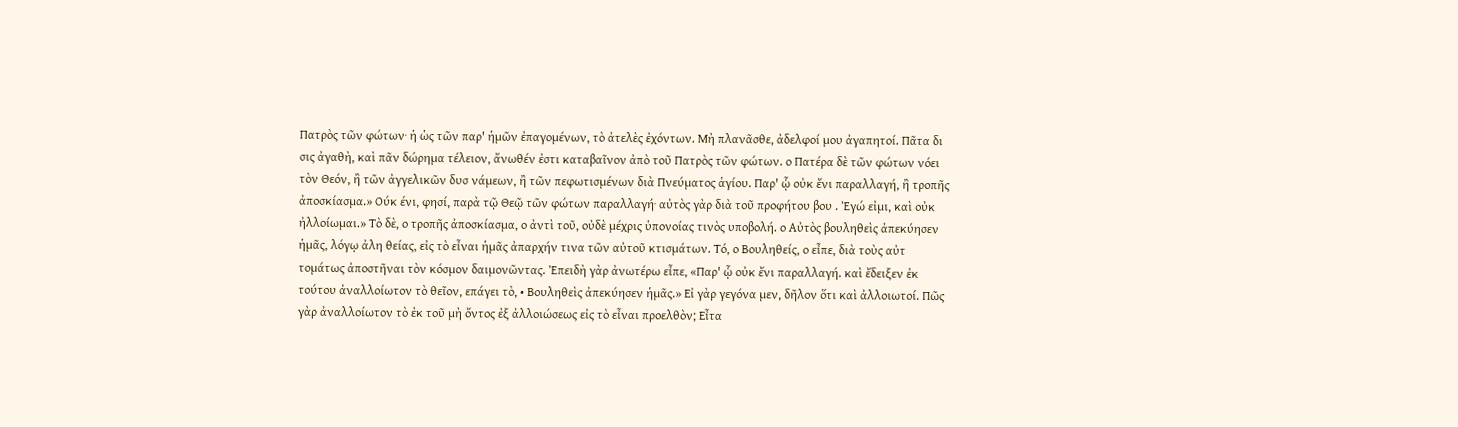Πατρὸς τῶν φώτων· ἡ ὡς τῶν παρ' ἡμῶν ἐπαγομένων, τὸ ἀτελὲς ἐχόντων. Μὴ πλανᾶσθε, ἀδελφοί μου ἀγαπητοί. Πᾶτα δι σις ἀγαθὴ, καὶ πᾶν δώρημα τέλειον, ἄνωθέν ἐστι καταβαῖνον ἀπὸ τοῦ Πατρὸς τῶν φώτων. ο Πατέρα δὲ τῶν φώτων νόει τὸν Θεόν, ἢ τῶν ἀγγελικῶν δυσ νάμεων, ἢ τῶν πεφωτισμένων διὰ Πνεύματος ἁγίου. Παρ' ᾧ οὐκ ἔνι παραλλαγή, ἢ τροπῆς ἀποσκίασμα.» Ούκ ένι, φησί, παρὰ τῷ Θεῷ τῶν φώτων παραλλαγή· αὐτὸς γὰρ διὰ τοῦ προφήτου βου . Ἐγώ εἰμι, καὶ οὐκ ἠλλοίωμαι.» Τὸ δὲ, ο τροπῆς ἀποσκίασμα, ο ἀντὶ τοῦ, οὐδὲ μέχρις ὑπονοίας τινὸς υποβολή. ο Αὐτὸς βουληθεὶς ἀπεκύησεν ἡμᾶς, λόγῳ ἀλη θείας, εἰς τὸ εἶναι ἡμᾶς ἀπαρχήν τινα τῶν αὐτοῦ κτισμάτων. Τό, ο Βουληθείς, ο εἶπε, διὰ τοὺς αὐτ τομάτως ἀποστῆναι τὸν κόσμον δαιμονῶντας. Ἐπειδὴ γὰρ ἀνωτέρω εἶπε, «Παρ' ᾧ οὐκ ἔνι παραλλαγή. καὶ ἔδειξεν ἐκ τούτου ἀναλλοίωτον τὸ θεῖον, επάγει τὸ, • Βουληθεὶς ἀπεκύησεν ἡμᾶς.» Εἰ γὰρ γεγόνα μεν, δῆλον ὅτι καὶ ἀλλοιωτοί. Πῶς γὰρ ἀναλλοίωτον τὸ ἐκ τοῦ μὴ ὄντος ἐξ ἀλλοιώσεως εἰς τὸ εἶναι προελθὸν; Εἶτα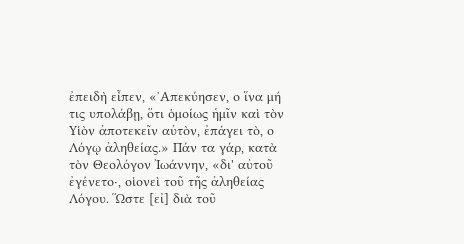ἐπειδὴ εἶπεν, «᾿Απεκύησεν, ο ἵνα μή τις υπολάβῃ, ὅτι ὁμοίως ἡμῖν καὶ τὸν Υἱὸν ἀποτεκεῖν αὐτὸν, ἐπάγει τὸ, ο Λόγῳ ἀληθείας.» Πάν τα γάρ, κατὰ τὸν Θεολόγον Ἰωάννην, «δι' αὐτοῦ ἐγένετο·, οἱονεὶ τοῦ τῆς ἀληθείας Λόγου. Ὥστε [εἰ] διὰ τοῦ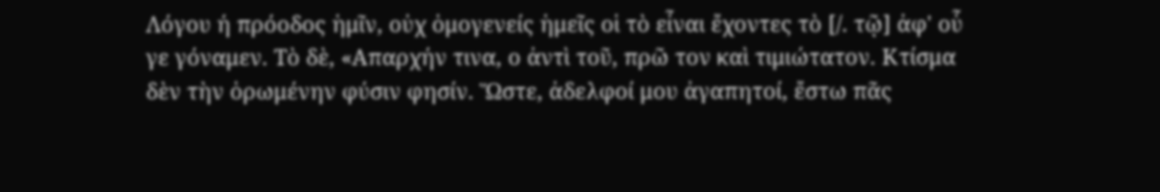Λόγου ή πρόοδος ἡμῖν, οὐχ ὁμογενείς ἡμεῖς οἱ τὸ εἶναι ἔχοντες τὸ [/. τῷ] ἀφ' οὗ γε γόναμεν. Τὸ δὲ, «Απαρχήν τινα, ο ἀντὶ τοῦ, πρῶ τον καὶ τιμιώτατον. Κτίσμα δὲν τὴν ὁρωμένην φύσιν φησίν. Ὥστε, ἀδελφοί μου ἀγαπητοί, ἔστω πᾶς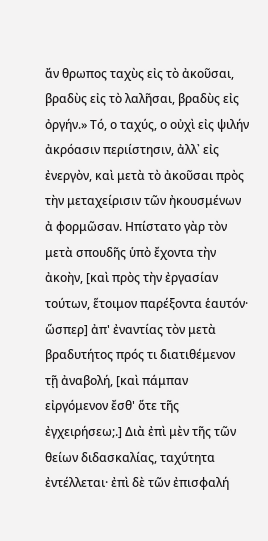ἄν θρωπος ταχὺς εἰς τὸ ἀκοῦσαι, βραδὺς εἰς τὸ λαλῆσαι, βραδὺς εἰς ὀργήν.» Τό, ο ταχύς, ο οὐχὶ εἰς ψιλήν ἀκρόασιν περιίστησιν, ἀλλ᾽ εἰς ἐνεργὸν, καὶ μετὰ τὸ ἀκοῦσαι πρὸς τὴν μεταχείρισιν τῶν ἠκουσμένων ἀ φορμῶσαν. Ηπίστατο γὰρ τὸν μετὰ σπουδῆς ὑπὸ ἔχοντα τὴν ἀκοὴν, [καὶ πρὸς τὴν ἐργασίαν τούτων, ἕτοιμον παρέξοντα ἑαυτόν· ὥσπερ] ἀπ' ἐναντίας τὸν μετὰ βραδυτήτος πρός τι διατιθέμενον τῇ ἀναβολή, [καὶ πάμπαν εἰργόμενον ἔσθ' ὅτε τῆς ἐγχειρήσεω;.] Διὰ ἐπὶ μὲν τῆς τῶν θείων διδασκαλίας, ταχύτητα ἐντέλλεται· ἐπὶ δὲ τῶν ἐπισφαλή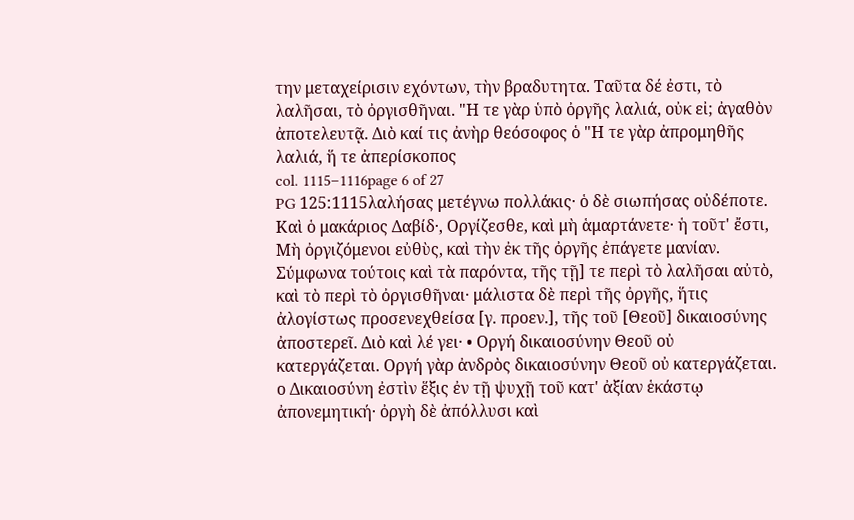την μεταχείρισιν εχόντων, τὴν βραδυτητα. Ταῦτα δέ ἐστι, τὸ λαλῆσαι, τὸ ὀργισθῆναι. "Η τε γὰρ ὑπὸ ὀργῆς λαλιά, οὐκ εἰ; ἀγαθὸν ἀποτελευτᾷ. Διὸ καί τις ἀνὴρ θεόσοφος ὁ "Η τε γὰρ ἀπρομηθῆς λαλιά, ἥ τε ἀπερίσκοπος
col. 1115–1116page 6 of 27
PG 125:1115λαλήσας μετέγνω πολλάκις· ὁ δὲ σιωπήσας οὐδέποτε. Καὶ ὁ μακάριος Δαβίδ·, Οργίζεσθε, καὶ μὴ ἁμαρτάνετε· ἡ τοῦτ' ἔστι, Μὴ ὀργιζόμενοι εὐθὺς, καὶ τὴν ἐκ τῆς ὀργῆς ἐπάγετε μανίαν. Σύμφωνα τούτοις καὶ τὰ παρόντα, τῆς τῇ] τε περὶ τὸ λαλῆσαι αὐτὸ, καὶ τὸ περὶ τὸ ὀργισθῆναι· μάλιστα δὲ περὶ τῆς ὀργῆς, ἥτις ἀλογίστως προσενεχθείσα [γ. προεν.], τῆς τοῦ [Θεοῦ] δικαιοσύνης ἀποστερεῖ. Διὸ καὶ λέ γει· • Οργή δικαιοσύνην Θεοῦ οὐ κατεργάζεται. Οργή γὰρ ἀνδρὸς δικαιοσύνην Θεοῦ οὐ κατεργάζεται. ο Δικαιοσύνη ἐστὶν ἕξις ἐν τῇ ψυχῇ τοῦ κατ' ἀξίαν ἑκάστῳ ἀπονεμητική· ὀργὴ δὲ ἀπόλλυσι καὶ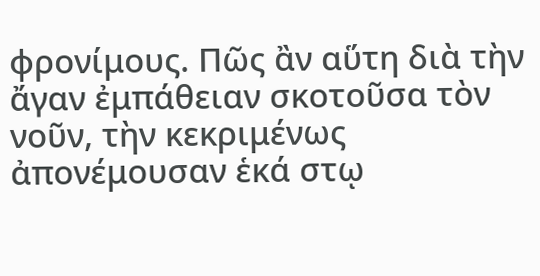φρονίμους. Πῶς ἂν αὕτη διὰ τὴν ἄγαν ἐμπάθειαν σκοτοῦσα τὸν νοῦν, τὴν κεκριμένως ἀπονέμουσαν ἑκά στῳ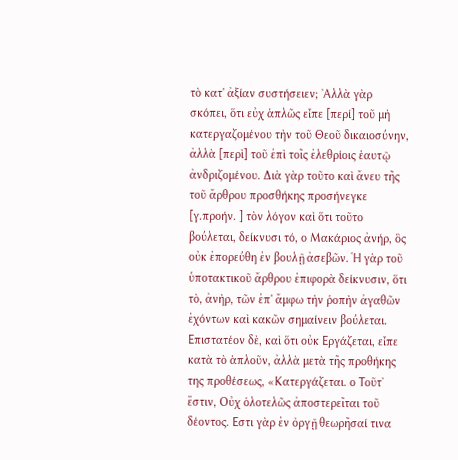τὸ κατ' ἀξίαν συστήσειεν; ᾿Αλλὰ γὰρ σκόπει, ὅτι εὐχ ἁπλῶς εἶπε [περί] τοῦ μὴ κατεργαζομένου τὴν τοῦ Θεοῦ δικαιοσύνην, ἀλλὰ [περὶ] τοῦ ἐπὶ τοῖς ἐλεθρίοις ἑαυτῷ ἀνδριζομένου. Διὰ γὰρ τοῦτο καὶ ἄνευ τῆς τοῦ ἄρθρου προσθήκης προσήνεγκε [γ.προήν. ] τὸν λόγον καὶ ὅτι τοῦτο βούλεται, δείκνυσι τό, ο Μακάριος ἀνήρ, ὃς οὐκ ἐπορεύθη ἐν βουλῇ ἀσεβῶν. Ἡ γὰρ τοῦ ὑποτακτικοῦ ἄρθρου ἐπιφορὰ δείκνυσιν, ὅτι τὸ, ἀνὴρ, τῶν ἐπ' ἄμφω τὴν ῥοπὴν ἀγαθῶν ἐχόντων καὶ κακῶν σημαίνειν βούλεται. Επιστατέον δὲ, καὶ ὅτι οὐκ Εργάζεται, εἶπε κατὰ τὸ ἁπλοῦν, ἀλλὰ μετὰ τῆς προθήκης της προθέσεως, «Κατεργάζεται. ο Τοῦτ᾽ ἔστιν, Οὐχ ὁλοτελῶς ἀποστερεῖται τοῦ δέοντος. Εστι γὰρ ἐν ὀργῇ θεωρῆσαί τινα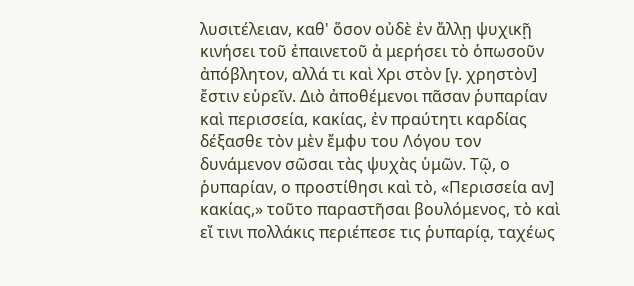λυσιτέλειαν, καθ' ὅσον οὐδὲ ἐν ἄλλῃ ψυχικῇ κινήσει τοῦ ἐπαινετοῦ ἀ μερήσει τὸ ὁπωσοῦν ἀπόβλητον, αλλά τι καὶ Χρι στὸν [γ. χρηστὸν] ἔστιν εὑρεῖν. Διὸ ἀποθέμενοι πᾶσαν ῥυπαρίαν καὶ περισσεία, κακίας, ἐν πραύτητι καρδίας δέξασθε τὸν μὲν ἔμφυ του Λόγου τον δυνάμενον σῶσαι τὰς ψυχὰς ὑμῶν. Τῷ, ο ῥυπαρίαν, ο προστίθησι καὶ τὸ, «Περισσεία αν] κακίας,» τοῦτο παραστῆσαι βουλόμενος, τὸ καὶ εἴ τινι πολλάκις περιέπεσε τις ῥυπαρίᾳ, ταχέως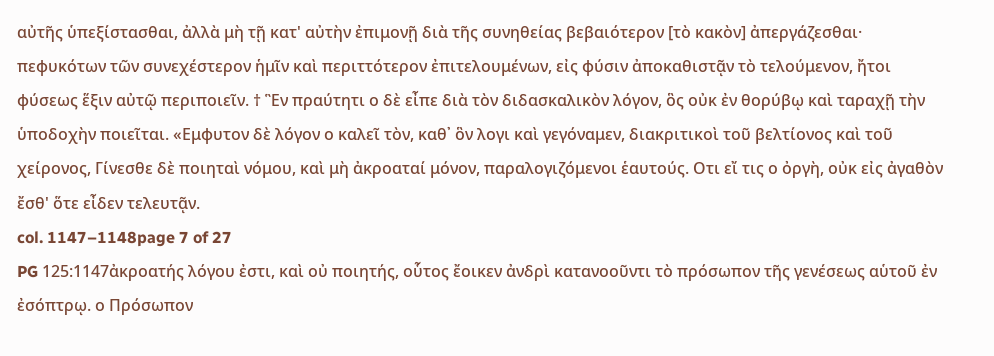αὐτῆς ὑπεξίστασθαι, ἀλλὰ μὴ τῇ κατ' αὐτὴν ἐπιμονῇ διὰ τῆς συνηθείας βεβαιότερον [τὸ κακὸν] ἀπεργάζεσθαι· πεφυκότων τῶν συνεχέστερον ἡμῖν καὶ περιττότερον ἐπιτελουμένων, εἰς φύσιν ἀποκαθιστᾷν τὸ τελούμενον, ἤτοι φύσεως ἕξιν αὐτῷ περιποιεῖν. † Ἓν πραύτητι ο δὲ εἶπε διὰ τὸν διδασκαλικὸν λόγον, ὃς οὐκ ἐν θορύβῳ καὶ ταραχῇ τὴν ὑποδοχὴν ποιεῖται. «Εμφυτον δὲ λόγον ο καλεῖ τὸν, καθ᾿ ὃν λογι καὶ γεγόναμεν, διακριτικοὶ τοῦ βελτίονος καὶ τοῦ χείρονος, Γίνεσθε δὲ ποιηταὶ νόμου, καὶ μὴ ἀκροαταί μόνον, παραλογιζόμενοι ἑαυτούς. Οτι εἴ τις ο ὀργὴ, οὐκ εἰς ἀγαθὸν ἔσθ' ὅτε εἶδεν τελευτᾷν.
col. 1147–1148page 7 of 27
PG 125:1147ἀκροατής λόγου ἐστι, καὶ οὐ ποιητής, οὗτος ἔοικεν ἀνδρὶ κατανοοῦντι τὸ πρόσωπον τῆς γενέσεως αὑτοῦ ἐν ἐσόπτρῳ. ο Πρόσωπον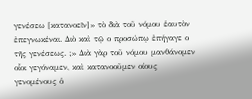γενέσεω [κατανοεῖν]» τὸ διὰ τοῦ νόμου ἑαυτὸν ἐπεγνωκέναι. Διὸ καὶ τῷ ο προσώπῳ ἐπήγαγε ο τῆς γενέσεως. ;» Διὰ γὰρ τοῦ νόμου μανθάνομεν οἷοι γεγόναμεν, καὶ κατανοοῦμεν οίους γενομένους ὁ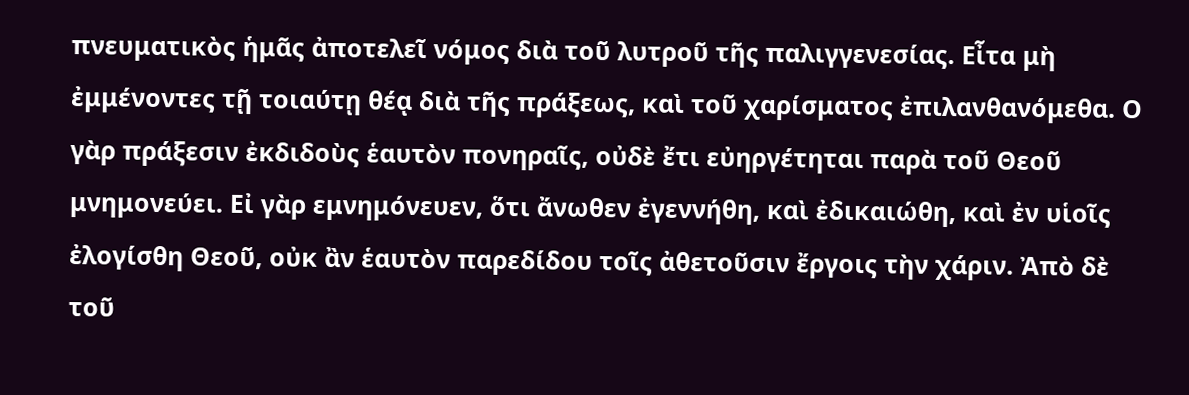πνευματικὸς ἡμᾶς ἀποτελεῖ νόμος διὰ τοῦ λυτροῦ τῆς παλιγγενεσίας. Εἶτα μὴ ἐμμένοντες τῇ τοιαύτῃ θέᾳ διὰ τῆς πράξεως, καὶ τοῦ χαρίσματος ἐπιλανθανόμεθα. Ο γὰρ πράξεσιν ἐκδιδοὺς ἑαυτὸν πονηραῖς, οὐδὲ ἔτι εὐηργέτηται παρὰ τοῦ Θεοῦ μνημονεύει. Εἰ γὰρ εμνημόνευεν, ὅτι ἄνωθεν ἐγεννήθη, καὶ ἐδικαιώθη, καὶ ἐν υἱοῖς ἐλογίσθη Θεοῦ, οὐκ ἂν ἑαυτὸν παρεδίδου τοῖς ἀθετοῦσιν ἔργοις τὴν χάριν. Ἀπὸ δὲ τοῦ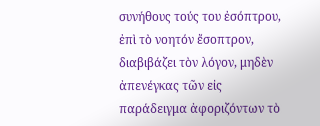συνήθους τούς του ἐσόπτρου, ἐπὶ τὸ νοητόν ἔσοπτρον, διαβιβάζει τὸν λόγον, μηδὲν ἀπενέγκας τῶν εἰς παράδειγμα ἀφοριζόντων τὸ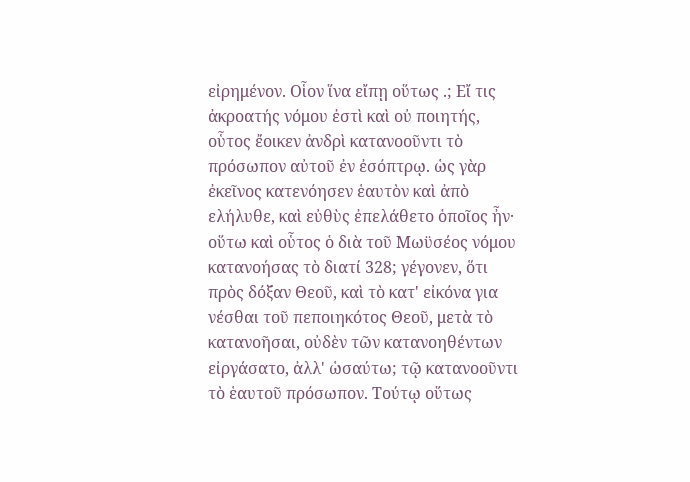εἰρημένον. Οἷον ἵνα εἴπῃ οὕτως .; Εἴ τις ἀκροατής νόμου ἐστὶ καὶ οὐ ποιητής, οὗτος ἔοικεν ἀνδρὶ κατανοοῦντι τὸ πρόσωπον αὐτοῦ ἐν ἐσόπτρῳ. ὡς γὰρ ἐκεῖνος κατενόησεν ἑαυτὸν καὶ ἀπὸ ελήλυθε, καὶ εὐθὺς ἐπελάθετο ὁποῖος ἦν· οὕτω καὶ οὗτος ὁ διὰ τοῦ Μωϋσέος νόμου κατανοήσας τὸ διατί 328; γέγονεν, ὅτι πρὸς δόξαν Θεοῦ, καὶ τὸ κατ' εἰκόνα για νέσθαι τοῦ πεποιηκότος Θεοῦ, μετὰ τὸ κατανοῆσαι, οὐδὲν τῶν κατανοηθέντων εἰργάσατο, ἀλλ' ὡσαύτω; τῷ κατανοοῦντι τὸ ἑαυτοῦ πρόσωπον. Τούτῳ οὕτως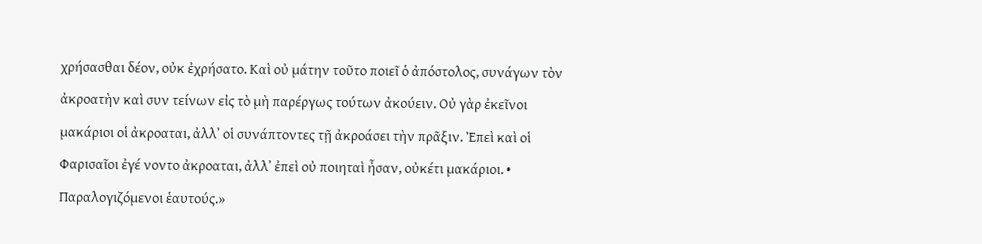χρήσασθαι δέον, οὐκ ἐχρήσατο. Καὶ οὐ μάτην τοῦτο ποιεῖ ὁ ἀπόστολος, συνάγων τὸν ἀκροατὴν καὶ συν τείνων εἰς τὸ μὴ παρέργως τούτων ἀκούειν. Οὐ γὰρ ἐκεῖνοι μακάριοι οἱ ἀκροαται, ἀλλ᾽ οἱ συνάπτοντες τῇ ἀκροάσει τὴν πρᾶξιν. Ἐπεὶ καὶ οἱ Φαρισαῖοι ἐγέ νοντο ἀκροαται, ἀλλ᾽ ἐπεὶ οὐ ποιηταὶ ἦσαν, οὐκέτι μακάριοι. • Παραλογιζόμενοι ἑαυτούς.»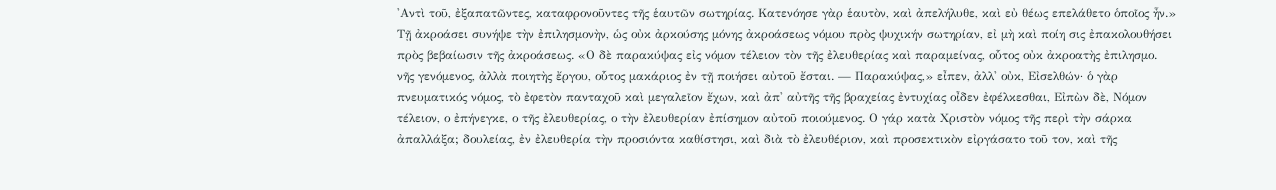'Αντὶ τοῦ, ἐξαπατῶντες, καταφρονοῦντες τῆς ἑαυτῶν σωτηρίας. Κατενόησε γὰρ ἑαυτὸν, καὶ ἀπελήλυθε, καὶ εὐ θέως επελάθετο ὁποῖος ἦν.» Τῇ ἀκροάσει συνήψε τὴν ἐπιλησμονὴν, ὡς οὐκ ἀρκούσης μόνης ἀκροάσεως νόμου πρὸς ψυχικήν σωτηρίαν, εἰ μὴ καὶ ποίη σις ἐπακολουθήσει πρὸς βεβαίωσιν τῆς ἀκροάσεως. «Ο δὲ παρακύψας εἰς νόμον τέλειον τὸν τῆς ἐλευθερίας καὶ παραμείνας, οὗτος οὐκ ἀκροατὴς ἐπιλησμο. νῆς γενόμενος, ἀλλὰ ποιητὴς ἔργου, οὗτος μακάριος ἐν τῇ ποιήσει αὐτοῦ ἔσται. — Παρακύψας,» εἶπεν, ἀλλ' οὐκ, Εἰσελθών· ὁ γὰρ πνευματικός νόμος, τὸ ἐφετὸν πανταχοῦ καὶ μεγαλεῖον ἔχων, καὶ ἀπ' αὐτῆς τῆς βραχείας ἐντυχίας οἶδεν ἐφέλκεσθαι, Εἰπὼν δὲ, Νόμον τέλειον, ο ἐπήνεγκε, ο τῆς ἐλευθερίας, ο τὴν ἐλευθερίαν ἐπίσημον αὐτοῦ ποιούμενος. Ο γάρ κατὰ Χριστὸν νόμος τῆς περὶ τὴν σάρκα ἀπαλλάξα; δουλείας, ἐν ἐλευθερία τὴν προσιόντα καθίστησι, καὶ διὰ τὸ ἐλευθέριον, καὶ προσεκτικὸν εἰργάσατο τοῦ τον, καὶ τῆς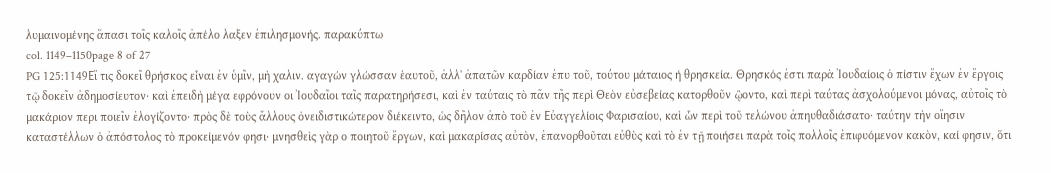λυμαινομένης ἅπασι τοῖς καλοῖς ἀπέλο λαξεν ἐπιλησμονής. παρακύπτω
col. 1149–1150page 8 of 27
PG 125:1149Εἴ τις δοκεῖ θρήσκος εἶναι ἐν ὑμῖν, μὴ χαλιν. αγαγών γλώσσαν ἑαυτοῦ, ἀλλ' ἀπατῶν καρδίαν ἐπυ τοῦ, τούτου μάταιος ή θρησκεία. Θρησκός ἐστι παρὰ Ἰουδαίοις ὁ πίστιν ἔχων ἐν ἔργοις τῷ δοκεῖν ἀδημοσίευτον· καὶ ἐπειδὴ μέγα εφρόνουν οι Ἰουδαῖοι ταῖς παρατηρήσεσι, καὶ ἐν ταύταις τὸ πᾶν τῆς περὶ Θεὸν εὐσεβείας κατορθοῦν ᾤοντο, καὶ περὶ ταύτας ἀσχολούμενοι μόνας, αὐτοῖς τὸ μακάριον περι ποιεῖν ἐλογίζοντο· πρὸς δὲ τοὺς ἄλλους ὀνειδιστικώτερον διέκειντο, ὡς δῆλον ἀπὸ τοῦ ἐν Εὐαγγελίοις Φαρισαίου, καὶ ὧν περὶ τοῦ τελώνου ἀπηυθαδιάσατο· ταύτην τὴν οἴησιν καταστέλλων ὁ ἀπόστολος τὸ προκείμενόν φησι· μνησθεὶς γὰρ ο ποιητοῦ ἔργων, καὶ μακαρίσας αὐτὸν, ἐπανορθοῦται εὐθὺς καὶ τὸ ἐν τῇ ποιήσει παρὰ τοῖς πολλοῖς ἐπιφυόμενον κακὸν, καί φησιν, ὅτι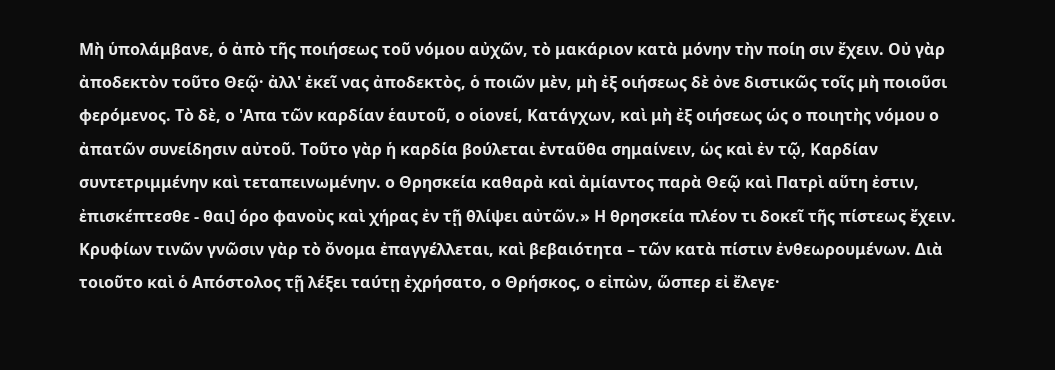Μὴ ὑπολάμβανε, ὁ ἀπὸ τῆς ποιήσεως τοῦ νόμου αὐχῶν, τὸ μακάριον κατὰ μόνην τὴν ποίη σιν ἔχειν. Οὐ γὰρ ἀποδεκτὸν τοῦτο Θεῷ· ἀλλ' ἐκεῖ νας ἀποδεκτὸς, ὁ ποιῶν μὲν, μὴ ἐξ οιήσεως δὲ ὀνε διστικῶς τοῖς μὴ ποιοῦσι φερόμενος. Τὸ δὲ, ο 'Απα τῶν καρδίαν ἑαυτοῦ, ο οἱονεί, Κατάγχων, καὶ μὴ ἐξ οιήσεως ώς ο ποιητὴς νόμου ο ἀπατῶν συνείδησιν αὐτοῦ. Τοῦτο γὰρ ἡ καρδία βούλεται ἐνταῦθα σημαίνειν, ὡς καὶ ἐν τῷ, Καρδίαν συντετριμμένην καὶ τεταπεινωμένην. ο Θρησκεία καθαρὰ καὶ ἀμίαντος παρὰ Θεῷ καὶ Πατρὶ αὕτη ἐστιν, ἐπισκέπτεσθε - θαι] όρο φανοὺς καὶ χήρας ἐν τῇ θλίψει αὐτῶν.» Η θρησκεία πλέον τι δοκεῖ τῆς πίστεως ἔχειν. Κρυφίων τινῶν γνῶσιν γὰρ τὸ ὄνομα ἐπαγγέλλεται, καὶ βεβαιότητα – τῶν κατὰ πίστιν ἐνθεωρουμένων. Διὰ τοιοῦτο καὶ ὁ Απόστολος τῇ λέξει ταύτῃ ἐχρήσατο, ο Θρήσκος, ο εἰπὼν, ὥσπερ εἰ ἔλεγε·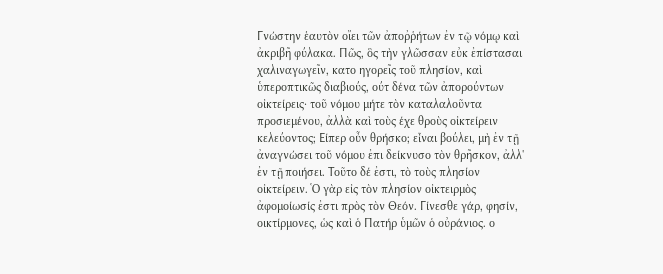Γνώστην ἑαυτὸν οἴει τῶν ἀποῤῥήτων ἐν τῷ νόμῳ καὶ ἀκριβῆ φύλακα. Πῶς, ὃς τὴν γλῶσσαν εὐκ ἐπίστασαι χαλιναγωγεῖν, κατο ηγορεῖς τοῦ πλησίον, καὶ ὑπεροπτικῶς διαβιούς, ούτ δένα τῶν ἀπορούντων οἰκτείρεις· τοῦ νόμου μήτε τὸν καταλαλοῦντα προσιεμένου, ἀλλὰ καὶ τοὺς έχε θροὺς οἰκτείρειν κελεύοντος; Είπερ οὖν θρήσκο; εἶναι βούλει, μὴ ἐν τῇ ἀναγνώσει τοῦ νόμου ἐπι δείκνυσο τὸν θρῆσκον, ἀλλ' ἐν τῇ ποιήσει. Τοῦτο δέ ἐστι, τὸ τοὺς πλησίον οἰκτείρειν. Ὁ γὰρ εἰς τὸν πλησίον οἰκτειρμὸς ἀφομοίωσίς ἐστι πρὸς τὸν Θεόν. Γίνεσθε γάρ, φησίν, οικτίρμονες, ὡς καὶ ὁ Πατήρ ὑμῶν ὁ οὐράνιος. ο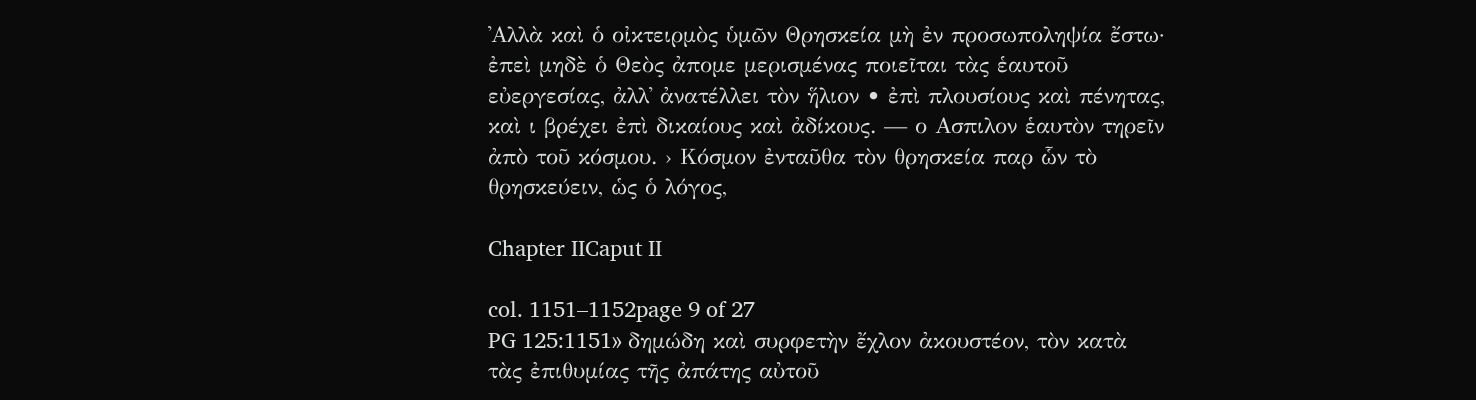᾿Αλλὰ καὶ ὁ οἰκτειρμὸς ὑμῶν Θρησκεία μὴ ἐν προσωποληψία ἔστω· ἐπεὶ μηδὲ ὁ Θεὸς ἀπομε μερισμένας ποιεῖται τὰς ἑαυτοῦ εὐεργεσίας, ἀλλ᾽ ἀνατέλλει τὸν ἥλιον • ἐπὶ πλουσίους καὶ πένητας, καὶ ι βρέχει ἐπὶ δικαίους καὶ ἀδίκους. — ο Ασπιλον ἑαυτὸν τηρεῖν ἀπὸ τοῦ κόσμου. › Κόσμον ἐνταῦθα τὸν θρησκεία παρ ὧν τὸ θρησκεύειν, ὡς ὁ λόγος,

Chapter IICaput II

col. 1151–1152page 9 of 27
PG 125:1151» δημώδη καὶ συρφετὴν ἔχλον ἀκουστέον, τὸν κατὰ τὰς ἐπιθυμίας τῆς ἀπάτης αὐτοῦ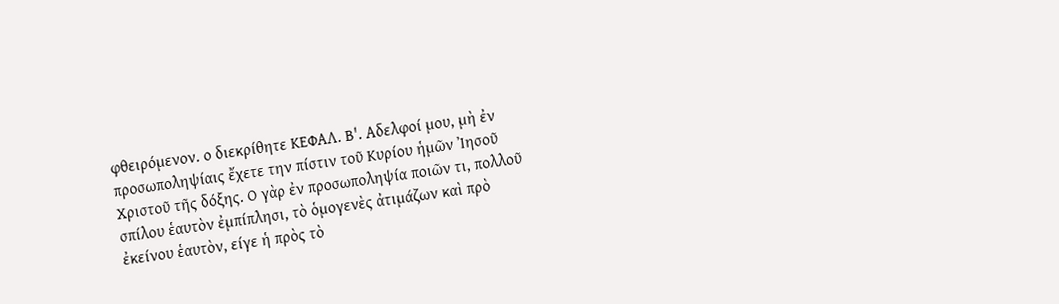φθειρόμενον. ο διεκρίθητε ΚΕΦΑΛ. Β'. Αδελφοί μου, μὴ ἐν προσωποληψίαις ἔχετε την πίστιν τοῦ Κυρίου ἡμῶν Ἰησοῦ Χριστοῦ τῆς δόξης. Ο γὰρ ἐν προσωποληψία ποιῶν τι, πολλοῦ σπίλου ἑαυτὸν ἐμπίπλησι, τὸ ὁμογενὲς ἀτιμάζων καὶ πρὸ ἐκείνου ἑαυτὸν, είγε ἡ πρὸς τὸ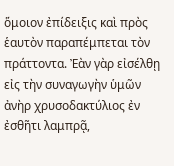ὅμοιον ἐπίδειξις καὶ πρὸς ἑαυτὸν παραπέμπεται τὸν πράττοντα. Ἐὰν γὰρ εἰσέλθῃ εἰς τὴν συναγωγὴν ὑμῶν ἀνὴρ χρυσοδακτύλιος ἐν ἐσθῆτι λαμπρᾷ,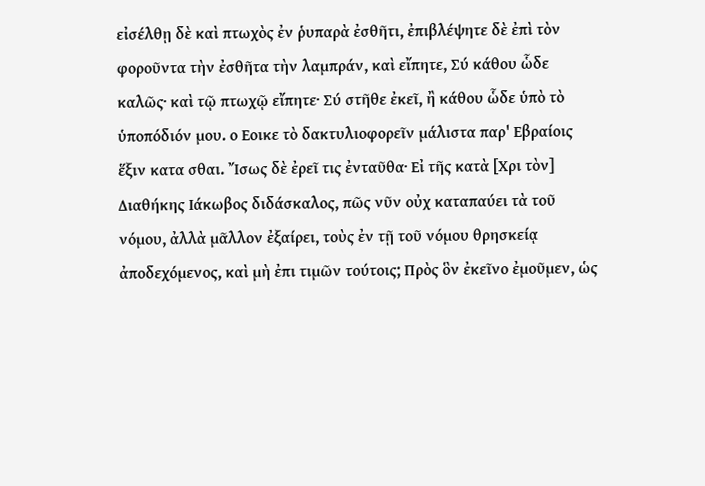εἰσέλθῃ δὲ καὶ πτωχὸς ἐν ῥυπαρὰ ἐσθῆτι, ἐπιβλέψητε δὲ ἐπὶ τὸν φοροῦντα τὴν ἐσθῆτα τὴν λαμπράν, καὶ εἴπητε, Σύ κάθου ὧδε καλῶς· καὶ τῷ πτωχῷ εἴπητε· Σύ στῆθε ἐκεῖ, ἢ κάθου ὧδε ὑπὸ τὸ ὑποπόδιόν μου. ο Εοικε τὸ δακτυλιοφορεῖν μάλιστα παρ' Εβραίοις ἕξιν κατα σθαι. Ἴσως δὲ ἐρεῖ τις ἐνταῦθα· Εἰ τῆς κατὰ [Χρι τὸν] Διαθήκης Ιάκωβος διδάσκαλος, πῶς νῦν οὐχ καταπαύει τὰ τοῦ νόμου, ἀλλὰ μᾶλλον ἐξαίρει, τοὺς ἐν τῇ τοῦ νόμου θρησκείᾳ ἀποδεχόμενος, καὶ μὴ ἐπι τιμῶν τούτοις; Πρὸς ὃν ἐκεῖνο ἐμοῦμεν, ὡς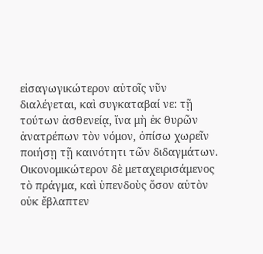εἰσαγωγικώτερον αὐτοῖς νῦν διαλέγεται, καὶ συγκαταβαί νε: τῇ τούτων ἀσθενείᾳ, ἵνα μὴ ἐκ θυρῶν ἀνατρέπων τὸν νόμον, ὀπίσω χωρεῖν ποιήσῃ τῇ καινότητι τῶν διδαγμάτων. Οικονομικώτερον δὲ μεταχειρισάμενος τὸ πράγμα, καὶ ὑπενδοὺς ὅσον αὐτὸν οὐκ ἔβλαπτεν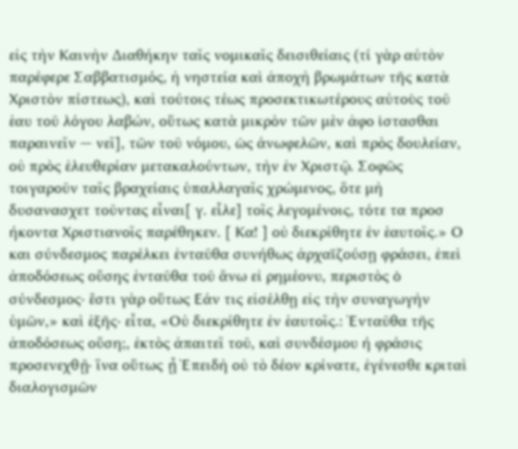εἰς τὴν Καινὴν Διαθήκην ταῖς νομικαῖς δεισιθείαις (τί γὰρ αὐτὸν παρέφερε Σαββατισμός, ἡ νηστεία καὶ ἀποχὴ βρωμάτων τῆς κατὰ Χριστὸν πίστεως), καὶ τούτοις τέως προσεκτικωτέρους αὐτοὺς τοῦ ἑαυ τοῦ λόγου λαβών, οὕτως κατὰ μικρὸν τῶν μὲν ἀφο ἱστασθαι παραινεῖν — νεῖ], τῶν τοῦ νόμου, ὡς άνωφελῶν, καὶ πρὸς δουλείαν, οὐ πρὸς ἐλευθερίαν μετακαλούντων, τὴν ἐν Χριστῷ. Σοφῶς τοιγαροῦν ταῖς βραχείαις ὑπαλλαγαῖς χρώμενος, ὅτε μὴ δυσανασχετ τοῦντας εἶναι[ γ. εἷλε] τοῖς λεγομένοις, τότε τα προσ ήκοντα Χριστιανοῖς παρέθηκεν. [ Κα! ] οὐ διεκρίθητε ἐν ἑαυτοῖς.» Ο και σύνδεσμος παρέλκει ἐνταῦθα συνήθως ἀρχαϊζούσῃ φράσει, ἐπεὶ ἀποδόσεως οὔσης ἐνταῦθα τοῦ ἄνω εἰ ρημέονυ, περιστὸς ὁ σύνδεσμος· ἔστι γὰρ οὕτως Εάν τις εἰσέλθῃ εἰς τὴν συναγωγὴν ὑμῶν,» καὶ ἑξῆς· εἶτα, «Οὐ διεκρίθητε ἐν ἑαυτοῖς.: Ἐνταῦθα τῆς ἀποδόσεως οὔση;, ἐκτὸς ἀπαιτεῖ τοῦ, καὶ συνδέσμου ή φράσις προσενεχθῇ· ἵνα οὕτως ᾖ Ἐπειδὴ οὐ τὸ δέον κρίνατε, ἐγένεσθε κριταὶ διαλογισμῶν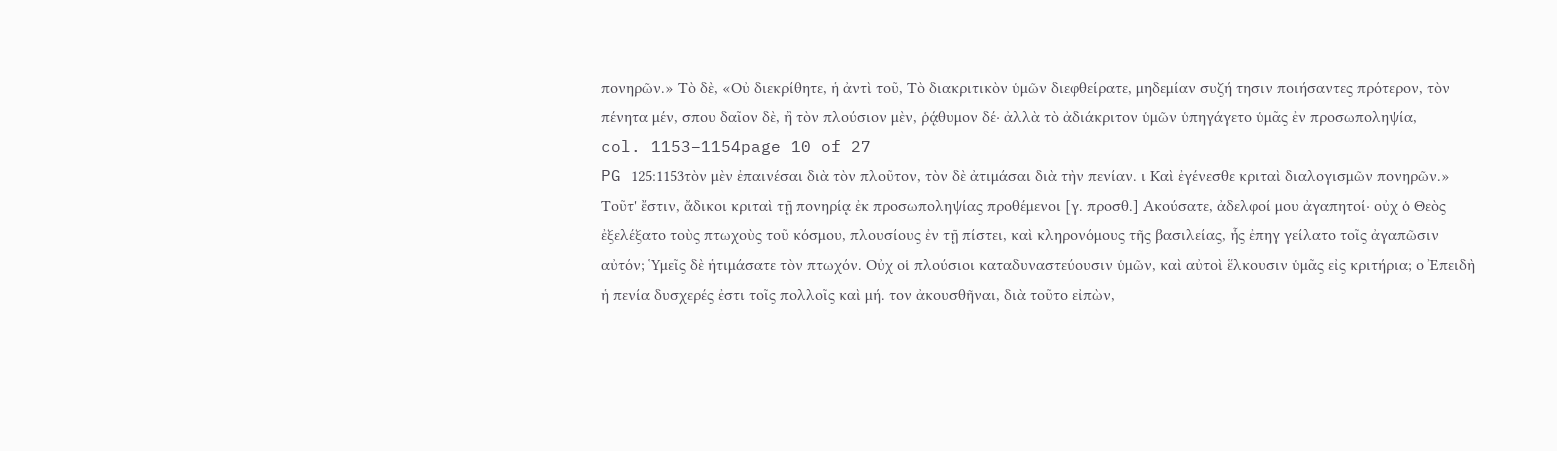πονηρῶν.» Τὸ δὲ, «Οὐ διεκρίθητε, ἡ ἀντὶ τοῦ, Τὸ διακριτικὸν ὑμῶν διεφθείρατε, μηδεμίαν συζή τησιν ποιήσαντες πρότερον, τὸν πένητα μέν, σπου δαῖον δὲ, ἢ τὸν πλούσιον μὲν, ῥᾴθυμον δέ· ἀλλὰ τὸ ἀδιάκριτον ὑμῶν ὑπηγάγετο ὑμᾶς ἐν προσωποληψία,
col. 1153–1154page 10 of 27
PG 125:1153τὸν μὲν ἐπαινέσαι διὰ τὸν πλοῦτον, τὸν δὲ ἀτιμάσαι διὰ τὴν πενίαν. ι Καὶ ἐγένεσθε κριταὶ διαλογισμῶν πονηρῶν.» Τοῦτ' ἔστιν, ἄδικοι κριταὶ τῇ πονηρίᾳ ἐκ προσωποληψίας προθέμενοι [γ. προσθ.] Ακούσατε, ἀδελφοί μου ἀγαπητοί· οὐχ ὁ Θεὸς ἐξελέξατο τοὺς πτωχοὺς τοῦ κόσμου, πλουσίους ἐν τῇ πίστει, καὶ κληρονόμους τῆς βασιλείας, ἧς ἐπηγ γείλατο τοῖς ἀγαπῶσιν αὐτόν; Ὑμεῖς δὲ ἡτιμάσατε τὸν πτωχόν. Οὐχ οἱ πλούσιοι καταδυναστεύουσιν ὑμῶν, καὶ αὐτοὶ ἕλκουσιν ὑμᾶς εἰς κριτήρια; ο Ἐπειδὴ ἡ πενία δυσχερές ἐστι τοῖς πολλοῖς καὶ μή. τον ἀκουσθῆναι, διὰ τοῦτο εἰπὼν,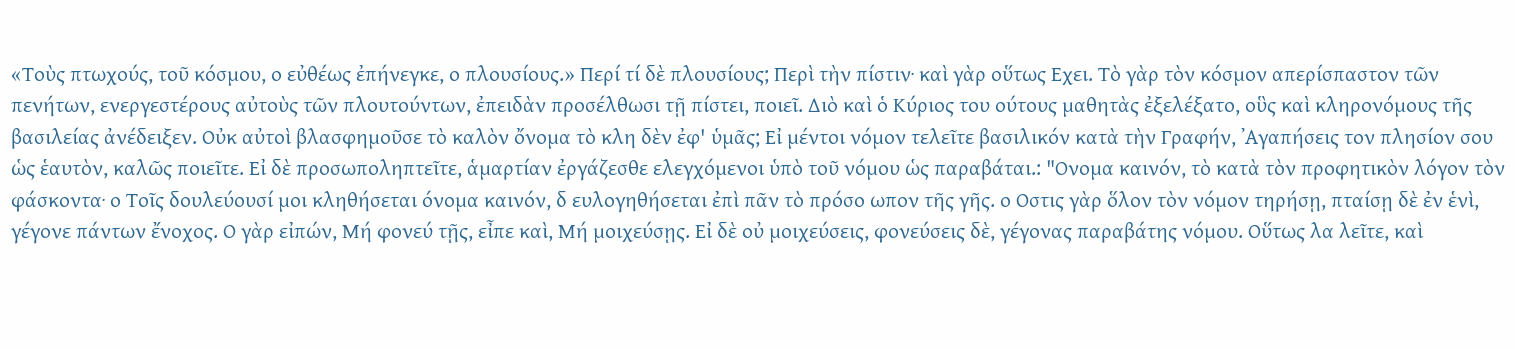«Τοὺς πτωχούς, τοῦ κόσμου, ο εὐθέως ἐπήνεγκε, ο πλουσίους.» Περί τί δὲ πλουσίους; Περὶ τὴν πίστιν· καὶ γὰρ οὕτως Εχει. Τὸ γὰρ τὸν κόσμον απερίσπαστον τῶν πενήτων, ενεργεστέρους αὐτοὺς τῶν πλουτούντων, ἐπειδὰν προσέλθωσι τῇ πίστει, ποιεῖ. Διὸ καὶ ὁ Κύριος του ούτους μαθητὰς ἐξελέξατο, οὓς καὶ κληρονόμους τῆς βασιλείας ἀνέδειξεν. Οὐκ αὐτοὶ βλασφημοῦσε τὸ καλὸν ὄνομα τὸ κλη δὲν ἐφ' ὑμᾶς; Εἰ μέντοι νόμον τελεῖτε βασιλικόν κατὰ τὴν Γραφήν, ᾿Αγαπήσεις τον πλησίον σου ὡς ἑαυτὸν, καλῶς ποιεῖτε. Εἰ δὲ προσωποληπτεῖτε, ἁμαρτίαν ἐργάζεσθε ελεγχόμενοι ὑπὸ τοῦ νόμου ὡς παραβάται.: "Ονομα καινόν, τὸ κατὰ τὸν προφητικὸν λόγον τὸν φάσκοντα· ο Τοῖς δουλεύουσί μοι κληθήσεται όνομα καινόν, δ ευλογηθήσεται ἐπὶ πᾶν τὸ πρόσο ωπον τῆς γῆς. ο Οστις γὰρ ὅλον τὸν νόμον τηρήσῃ, πταίσῃ δὲ ἐν ἑνὶ, γέγονε πάντων ἔνοχος. Ο γὰρ εἰπών, Μή φονεύ τῇς, εἶπε καὶ, Μή μοιχεύσῃς. Εἰ δὲ οὐ μοιχεύσεις, φονεύσεις δὲ, γέγονας παραβάτης νόμου. Οὕτως λα λεῖτε, καὶ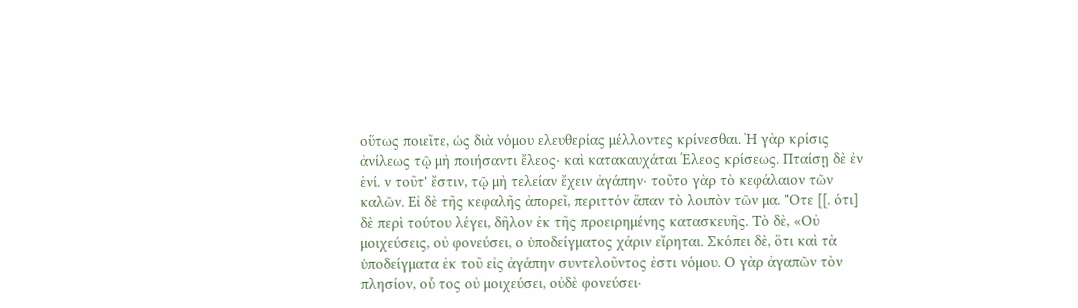οὕτως ποιεῖτε, ὡς διὰ νόμου ελευθερίας μέλλοντες κρίνεσθαι. Ἡ γὰρ κρίσις ἀνίλεως τῷ μὴ ποιήσαντι ἔλεος· καὶ κατακαυχάται Έλεος κρίσεως. Πταίσῃ δὲ ἐν ἑνί. ν τοῦτ' ἔστιν, τῷ μὴ τελείαν ἔχειν ἀγάπην· τοῦτο γὰρ τὸ κεφάλαιον τῶν καλῶν. Εἰ δὲ τῆς κεφαλῆς ἀπορεῖ, περιττόν ἅπαν τὸ λοιπὸν τῶν μα. "Οτε [[. ότι] δὲ περὶ τούτου λέγει, δῆλον ἐκ τῆς προειρημένης κατασκευῆς. Τὸ δὲ, «Οὐ μοιχεύσεις, οὐ φονεύσει, ο ὑποδείγματος χάριν εἴρηται. Σκόπει δὲ, ὅτι καὶ τὰ ὑποδείγματα ἐκ τοῦ εἰς ἀγάπην συντελοῦντος ἐστι νόμου. Ο γὰρ ἀγαπῶν τὸν πλησίον, οὗ τος οὐ μοιχεύσει, οὐδὲ φονεύσει·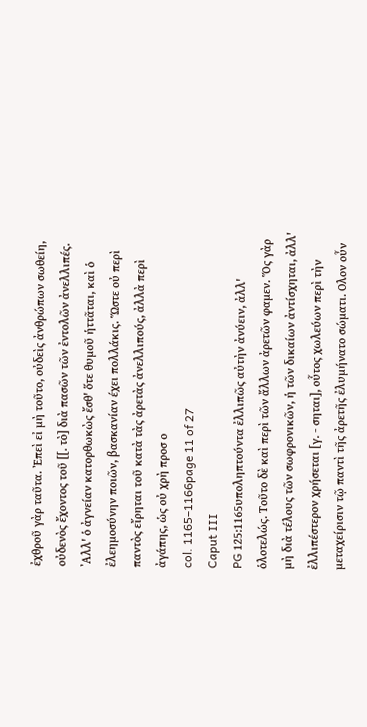ἐχθροῦ γὰρ ταῦτα. Ἐπεὶ εἰ μὴ τοῦτο, οὐδεὶς ἀνθρώπων σωθείη, οὐδενὸς ἔχοντος τοῦ [[. τὸ] διὰ πασῶν τῶν ἐντολῶν ἀνελλιπές. ᾿Αλλ' ὁ ἀγνείαν κατορθωκὼς ἔσθ' ὅτε θυμοῦ ἡττᾶται, καὶ ὁ ἐλεημοσύνην ποιῶν, βασκανίαν έχει πολλάκις. Ὥστε οὐ περὶ παντὸς εἴρηται τοῦ κατὰ τὰς ἀρετὰς ἀνελλιπούς, ἀλλὰ περὶ ἀγάπης, ὡς οὐ χρὴ προσ ο
col. 1165–1166page 11 of 27
Caput III
PG 125:1165υποληπτούντα ἐλλιπῶς αὐτὴν ἀνύειν, ἀλλ' ὁλοτελώς. Τοῦτο δὲ καὶ περὶ τῶν ἄλλων ἀρετῶν φαμεν. Ὅς γὰρ μὴ διὰ τέλους τῶν σωφρονικῶν, ἡ τῶν δικαίων ἀντίσχηται, ἀλλ' ἐλλιπέστερον χρήσεται [γ. - σηται], οὗτος χωλεύων περὶ τὴν μεταχείρισιν τῷ παντὶ τῆς ἀρετῆς ἐλυμήνατο σώματι. Ολον οὖν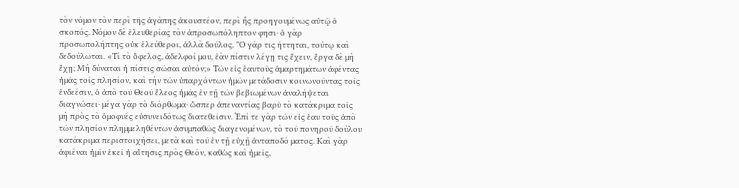τὸν νόμον τὸν περὶ τῆς ἀγάπης ἀκουστέον, περὶ ἧς προηγουμένως αὐτῷ ὁ σκοπός. Νόμον δὲ ἐλευθερίας τὸν ἀπροσωπόληπτον φησι· ὁ γὰρ προσωπολήπτης οὐκ ἐλεύθεροι, ἀλλὰ δοῦλος. "Ο γάρ τις ήττηται, τούτῳ καὶ δεδούλωται. «Τί τὸ ὄφελος, ἀδελφοί μου, ἐὰν πίστιν λέγῃ τις ἔχειν, ἔργα δὲ μὴ ἔχῃ; Μὴ δύναται ἡ πίστις σῶσαι αὐτόν;» Τῶν εἰς ἑαυτοὺς ἁμαρτημάτων ἀφέντας ἡμᾶς τοῖς πλησίον, καὶ τὴν τῶν ὑπαρχόντων ἡμῶν μετάδοσιν κοινωνοῦντας τοῖς ἐνδεέσιν, ὁ ἀπὸ τοῦ Θεοῦ ἔλεος ἡμᾶς ἐν τῇ τῶν βεβιωμένων ἀναλήψεται διαγνώσει· μέγα γὰρ τὸ διόρθωμα· ὥσπερ ἀπεναντίας βαρὺ τὸ κατάκριμα τοῖς μὴ πρὸς τὸ ὁμοφυές εὐσυνειδότως διατεθεῖσιν. Ἐπί τε γὰρ τῶν εἰς ἑαυ τοὺς ἀπὸ τῶν πλησίον πλημμεληθέντων ἀσυμπαθῶς διαγενομένων, τὸ τοῦ πονηροῦ δούλου κατάκριμα περιστοιχήσει, μετὰ καὶ τοῦ ἐν τῇ εὐχῇ ἀνταποδό ματος. Καὶ γὰρ ἀφιέναι ἡμῖν ἐκεῖ ἡ αἴτησις πρὸς Θεόν, καθὼς καὶ ἡμεῖς,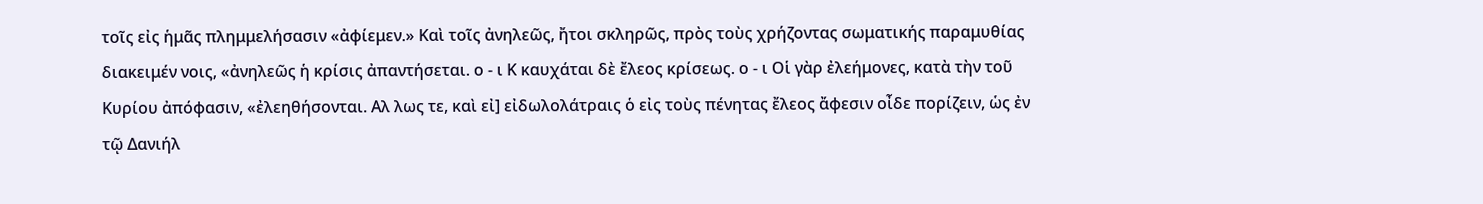τοῖς εἰς ἡμᾶς πλημμελήσασιν «ἀφίεμεν.» Καὶ τοῖς ἀνηλεῶς, ἤτοι σκληρῶς, πρὸς τοὺς χρήζοντας σωματικής παραμυθίας διακειμέν νοις, «ἀνηλεῶς ἡ κρίσις ἀπαντήσεται. ο - ι Κ καυχάται δὲ ἔλεος κρίσεως. ο - ι Οἱ γὰρ ἐλεήμονες, κατὰ τὴν τοῦ Κυρίου ἀπόφασιν, «ἐλεηθήσονται. Αλ λως τε, καὶ εἰ] εἰδωλολάτραις ὁ εἰς τοὺς πένητας ἔλεος ἄφεσιν οἶδε πορίζειν, ὡς ἐν τῷ Δανιήλ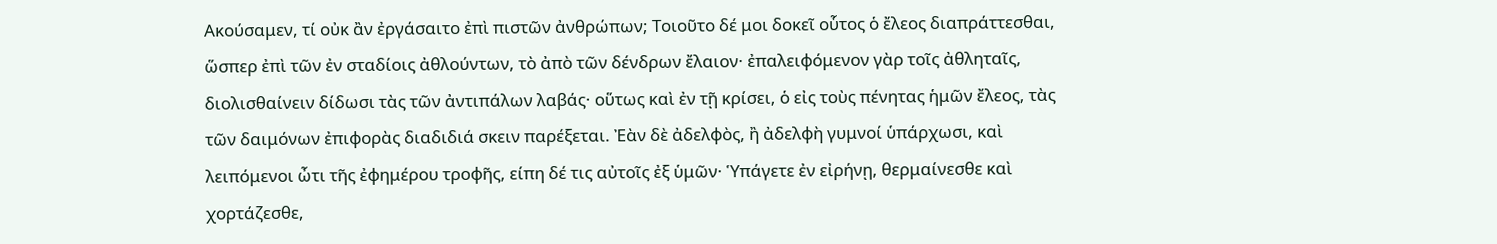Ακούσαμεν, τί οὐκ ἂν ἐργάσαιτο ἐπὶ πιστῶν ἀνθρώπων; Τοιοῦτο δέ μοι δοκεῖ οὗτος ὁ ἔλεος διαπράττεσθαι, ὥσπερ ἐπὶ τῶν ἐν σταδίοις ἀθλούντων, τὸ ἀπὸ τῶν δένδρων ἔλαιον· ἐπαλειφόμενον γὰρ τοῖς ἀθληταῖς, διολισθαίνειν δίδωσι τὰς τῶν ἀντιπάλων λαβάς· οὕτως καὶ ἐν τῇ κρίσει, ὁ εἰς τοὺς πένητας ἡμῶν ἔλεος, τὰς τῶν δαιμόνων ἐπιφορὰς διαδιδιά σκειν παρέξεται. Ἐὰν δὲ ἀδελφὸς, ἢ ἀδελφὴ γυμνοί ὑπάρχωσι, καὶ λειπόμενοι ὦτι τῆς ἐφημέρου τροφῆς, είπη δέ τις αὐτοῖς ἐξ ὑμῶν· Ὑπάγετε ἐν εἰρήνῃ, θερμαίνεσθε καὶ χορτάζεσθε,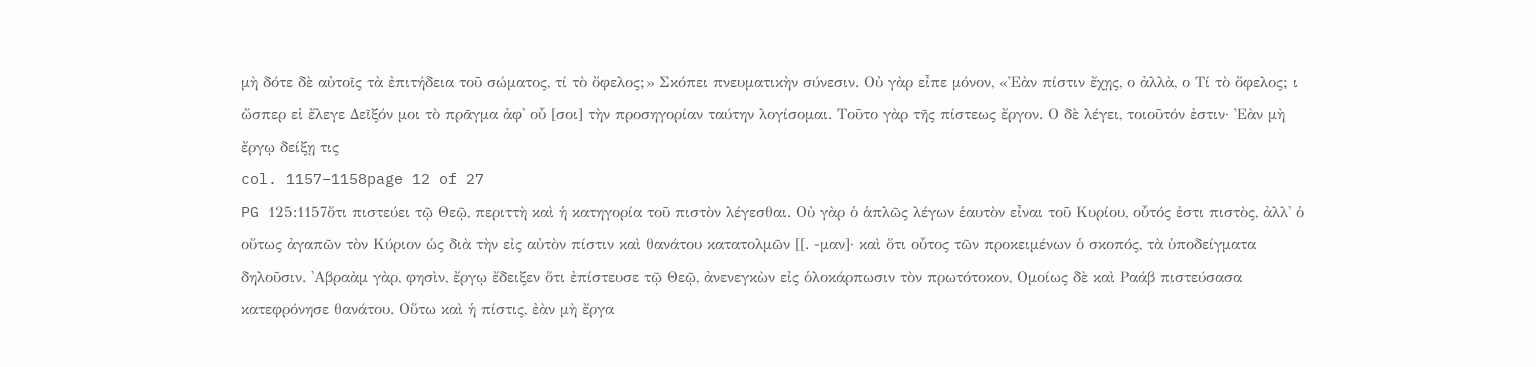μὴ δότε δὲ αὐτοῖς τὰ ἐπιτήδεια τοῦ σώματος, τί τὸ ὄφελος;» Σκόπει πνευματικὴν σύνεσιν. Οὐ γὰρ εἶπε μόνον, «Ἐὰν πίστιν ἔχῃς, ο ἀλλὰ, ο Τί τὸ ὄφελος; ι ὥσπερ εἰ ἔλεγε Δεῖξόν μοι τὸ πρᾶγμα ἀφ' οὗ [σοι] τὴν προσηγορίαν ταύτην λογίσομαι. Τοῦτο γὰρ τῆς πίστεως ἔργον. Ο δὲ λέγει, τοιοῦτόν ἐστιν· Ἐὰν μὴ ἔργῳ δείξῃ τις
col. 1157–1158page 12 of 27
PG 125:1157ὅτι πιστεύει τῷ Θεῷ, περιττὴ καὶ ἡ κατηγορία τοῦ πιστὸν λέγεσθαι. Οὐ γὰρ ὁ ἁπλῶς λέγων ἑαυτὸν εἶναι τοῦ Κυρίου, οὗτός ἐστι πιστὸς, ἀλλ' ὁ οὕτως ἀγαπῶν τὸν Κύριον ὡς διὰ τὴν εἰς αὐτὸν πίστιν καὶ θανάτου κατατολμῶν [[. -μαν]· καὶ ὅτι οὗτος τῶν προκειμένων ὁ σκοπός, τὰ ὑποδείγματα δηλοῦσιν. 'Αβραὰμ γὰρ, φησὶν, ἔργῳ ἔδειξεν ὅτι ἐπίστευσε τῷ Θεῷ, ἀνενεγκὼν εἰς ὁλοκάρπωσιν τὸν πρωτότοκον, Ομοίως δὲ καὶ Ραάβ πιστεύσασα κατεφρόνησε θανάτου. Οὕτω καὶ ἡ πίστις, ἐὰν μὴ ἔργα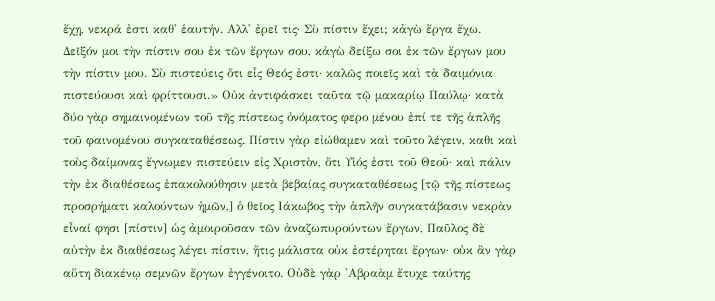ἔχῃ, νεκρά ἐστι καθ' ἑαυτήν. Αλλ' ἐρεῖ τις· Σὺ πίστιν ἔχει; κἀγὼ ἔργα ἔχω. Δεῖξόν μοι τὴν πίστιν σου ἐκ τῶν ἔργων σου, κἀγὼ δείξω σοι ἐκ τῶν ἔργων μου τὴν πίστιν μου. Σὺ πιστεύεις ὅτι εἷς Θεός ἐστι· καλῶς ποιεῖς καὶ τὰ δαιμόνια πιστεύουσι καὶ φρίττουσι.» Οὐκ ἀντιφάσκει ταῦτα τῷ μακαρίῳ Παύλῳ· κατὰ δύο γὰρ σημαινομένων τοῦ τῆς πίστεως ὀνόματος φερο μένου ἐπί τε τῆς ἁπλῆς τοῦ φαινομένου συγκαταθέσεως. Πίστιν γὰρ εἰώθαμεν καὶ τοῦτο λέγειν, καθι καὶ τοὺς δαίμονας ἔγνωμεν πιστεύειν εἰς Χριστὸν, ὅτι Υἱός ἐστι τοῦ Θεοῦ· καὶ πάλιν τὴν ἐκ διαθέσεως ἐπακολούθησιν μετὰ βεβαίας συγκαταθέσεως [τῷ τῆς πίστεως προσρήματι καλούντων ἡμῶν,] ὁ θεῖος Ιάκωβος τὴν ἁπλῆν συγκατάβασιν νεκρὰν εἶναί φησι [πίστιν] ὡς ἀμοιροῦσαν τῶν ἀναζωπυρούντων ἔργων, Παῦλος δὲ αὐτὴν ἐκ διαθέσεως λέγει πίστιν, ἥτις μάλιστα οὐκ ἐστέρηται ἔργων· οὐκ ἂν γὰρ αὕτη διακένῳ σεμνῶν ἔργων ἐγγένοιτο. Οὐδὲ γὰρ 'Αβραὰμ ἔτυχε ταύτης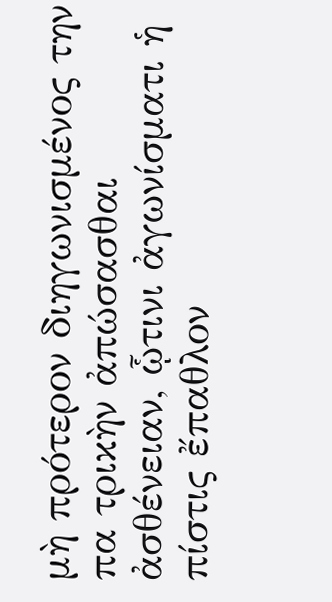μὴ πρότερον διηγωνισμένος την πα τρικὴν ἀπώσασθαι ἀσθένειαν, ᾧτινι ἀγωνίσματι ἡ πίστις ἔπαθλον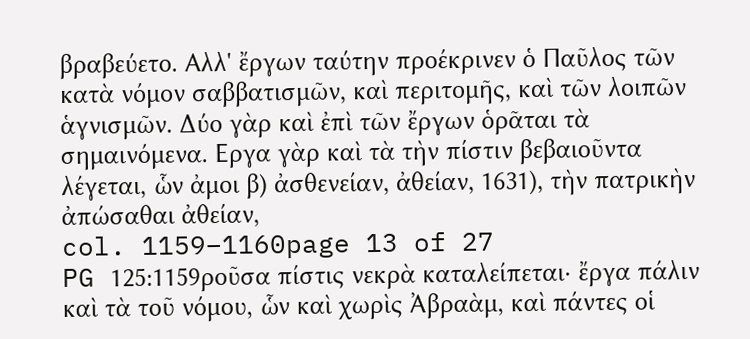βραβεύετο. Αλλ' ἔργων ταύτην προέκρινεν ὁ Παῦλος τῶν κατὰ νόμον σαββατισμῶν, καὶ περιτομῆς, καὶ τῶν λοιπῶν ἁγνισμῶν. Δύο γὰρ καὶ ἐπὶ τῶν ἔργων ὁρᾶται τὰ σημαινόμενα. Εργα γὰρ καὶ τὰ τὴν πίστιν βεβαιοῦντα λέγεται, ὧν ἀμοι β) ἀσθενείαν, ἀθείαν, 1631), τὴν πατρικὴν ἀπώσαθαι ἀθείαν,
col. 1159–1160page 13 of 27
PG 125:1159ροῦσα πίστις νεκρὰ καταλείπεται· ἔργα πάλιν καὶ τὰ τοῦ νόμου, ὧν καὶ χωρὶς Ἀβραὰμ, καὶ πάντες οἱ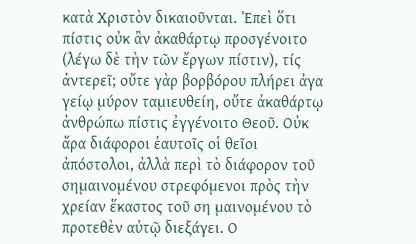κατὰ Χριστὸν δικαιοῦνται. Ἐπεὶ ὅτι πίστις οὐκ ἂν ἀκαθάρτῳ προσγένοιτο (λέγω δὲ τὴν τῶν ἔργων πίστιν), τίς ἀντερεῖ; οὔτε γὰρ βορβόρου πλήρει ἀγα γείῳ μύρον ταμιευθείη, οὔτε ἀκαθάρτῳ ἀνθρώπω πίστις ἐγγένοιτο Θεοῦ. Οὐκ ἄρα διάφοροι ἑαυτοῖς οἱ θεῖοι ἀπόστολοι, ἀλλὰ περὶ τὸ διάφορον τοῦ σημαινομένου στρεφόμενοι πρὸς τὴν χρείαν ἕκαστος τοῦ ση μαινομένου τὸ προτεθὲν αὐτῷ διεξάγει. Ο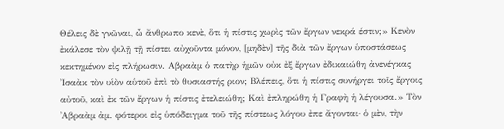Θέλεις δὲ γνῶναι, ὦ ἄνθρωπο κενὲ, ὅτι ἡ πίστις χωρὶς τῶν ἔργων νεκρά έστιν;» Κενὸν ἐκάλεσε τὸν ψιλῇ τῇ πίστει αὐχοῦντα μόνον, [μηδὲν] τῆς διὰ τῶν ἔργων ὑποστάσεως κεκτημένον εἰς πλήρωσιν. Αβραὰμ ὁ πατὴρ ἡμῶν οὐκ ἐξ ἔργων ἐδικαιώθη ἀνενέγκας Ἰσαὰκ τὸν υἱὸν αὑτοῦ ἐπὶ τὸ θυσιαστής ριον; Βλέπεις, ὅτι ἡ πίστις συνήργει τοῖς ἔργοις αὐτοῦ, καὶ ἐκ τῶν ἔργων ἡ πίστις ἐτελειώθη; Καὶ ἐπληρώθη ἡ Γραφὴ ἡ λέγουσα.» Τὸν ᾿Αβραὰμ ἀμ. φότεροι εἰς ὑπόδειγμα τοῦ τῆς πίστεως λόγου ἐπε ἄγονται· ὁ μὲν, τὴν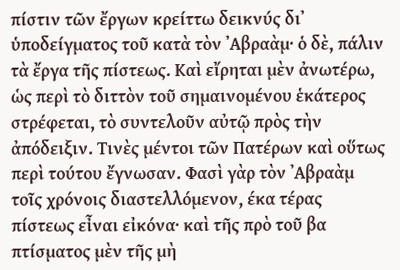πίστιν τῶν ἔργων κρείττω δεικνύς δι᾽ ὑποδείγματος τοῦ κατὰ τὸν ᾿Αβραὰμ· ὁ δὲ, πάλιν τὰ ἔργα τῆς πίστεως. Καὶ εἴρηται μὲν ἀνωτέρω, ὡς περὶ τὸ διττὸν τοῦ σημαινομένου ἑκάτερος στρέφεται, τὸ συντελοῦν αὐτῷ πρὸς τὴν ἀπόδειξιν. Τινὲς μέντοι τῶν Πατέρων καὶ οὕτως περὶ τούτου ἔγνωσαν. Φασὶ γὰρ τὸν ᾿Αβραὰμ τοῖς χρόνοις διαστελλόμενον, έκα τέρας πίστεως εἶναι εἰκόνα· καὶ τῆς πρὸ τοῦ βα πτίσματος μὲν τῆς μὴ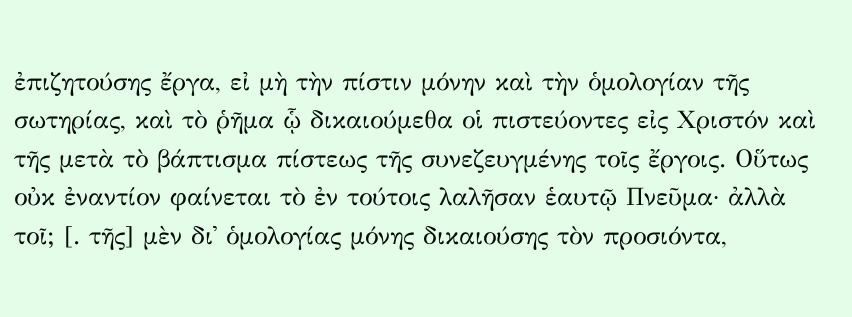ἐπιζητούσης ἔργα, εἰ μὴ τὴν πίστιν μόνην καὶ τὴν ὁμολογίαν τῆς σωτηρίας, καὶ τὸ ῥῆμα ᾧ δικαιούμεθα οἱ πιστεύοντες εἰς Χριστόν καὶ τῆς μετὰ τὸ βάπτισμα πίστεως τῆς συνεζευγμένης τοῖς ἔργοις. Οὕτως οὐκ ἐναντίον φαίνεται τὸ ἐν τούτοις λαλῆσαν ἑαυτῷ Πνεῦμα· ἀλλὰ τοῖ; [. τῆς] μὲν δι᾿ ὁμολογίας μόνης δικαιούσης τὸν προσιόντα,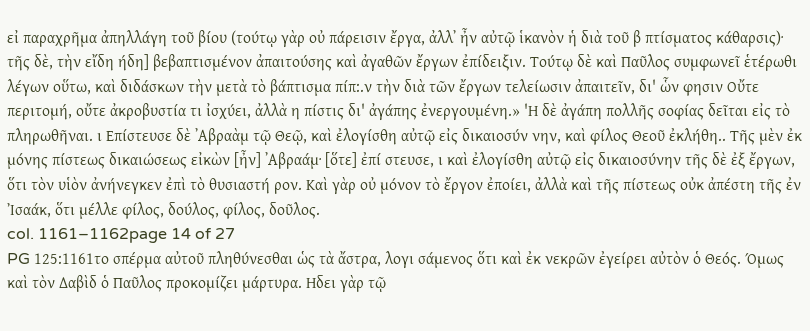εἰ παραχρῆμα ἀπηλλάγη τοῦ βίου (τούτῳ γὰρ οὐ πάρεισιν ἔργα, ἀλλ᾽ ἦν αὐτῷ ἱκανὸν ἡ διὰ τοῦ β πτίσματος κάθαρσις)· τῆς δὲ, τὴν εἴδη ήδη] βεβαπτισμένον ἀπαιτούσης καὶ ἀγαθῶν ἔργων ἐπίδειξιν. Τούτῳ δὲ καὶ Παῦλος συμφωνεῖ ἑτέρωθι λέγων οὕτω, καὶ διδάσκων τὴν μετὰ τὸ βάπτισμα πίπ:.ν τὴν διὰ τῶν ἔργων τελείωσιν ἀπαιτεῖν, δι' ὧν φησιν Οὔτε περιτομή, οὔτε ἀκροβυστία τι ἰσχύει, ἀλλὰ η πίστις δι' ἀγάπης ἐνεργουμένη.» 'Η δὲ ἀγάπη πολλῆς σοφίας δεῖται εἰς τὸ πληρωθῆναι. ι Επίστευσε δὲ ᾿Αβραὰμ τῷ Θεῷ, καὶ ἐλογίσθη αὐτῷ εἰς δικαιοσύν νην, καὶ φίλος Θεοῦ ἐκλήθη.. Τῆς μὲν ἐκ μόνης πίστεως δικαιώσεως εἰκὼν [ἦν] ᾿Αβραάμ· [ὅτε] ἐπί στευσε, ι καὶ ἐλογίσθη αὐτῷ εἰς δικαιοσύνην τῆς δὲ ἐξ ἔργων, ὅτι τὸν υἱὸν ἀνήνεγκεν ἐπὶ τὸ θυσιαστή ρον. Καὶ γὰρ οὐ μόνον τὸ ἔργον ἐποίει, ἀλλὰ καὶ τῆς πίστεως οὐκ ἀπέστη τῆς ἐν Ἰσαάκ, ὅτι μέλλε φίλος, δούλος, φίλος, δοῦλος.
col. 1161–1162page 14 of 27
PG 125:1161το σπέρμα αὐτοῦ πληθύνεσθαι ὡς τὰ ἄστρα, λογι σάμενος ὅτι καὶ ἐκ νεκρῶν ἐγείρει αὐτὸν ὁ Θεός. Όμως καὶ τὸν Δαβὶδ ὁ Παῦλος προκομίζει μάρτυρα. Ηδει γὰρ τῷ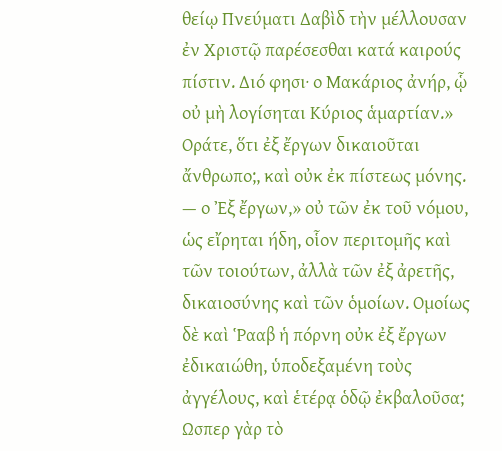θείῳ Πνεύματι Δαβὶδ τὴν μέλλουσαν ἐν Χριστῷ παρέσεσθαι κατά καιρούς πίστιν. Διό φησι· ο Μακάριος ἀνήρ, ᾧ οὐ μὴ λογίσηται Κύριος ἁμαρτίαν.» Οράτε, ὅτι ἐξ ἔργων δικαιοῦται ἄνθρωπο;, καὶ οὐκ ἐκ πίστεως μόνης. — ο Ἐξ ἔργων,» οὐ τῶν ἐκ τοῦ νόμου, ὡς εἴρηται ήδη, οἷον περιτομῆς καὶ τῶν τοιούτων, ἀλλὰ τῶν ἐξ ἀρετῆς, δικαιοσύνης καὶ τῶν ὁμοίων. Ομοίως δὲ καὶ Ῥααβ ἡ πόρνη οὐκ ἐξ ἔργων ἐδικαιώθη, ὑποδεξαμένη τοὺς ἀγγέλους, καὶ ἑτέρᾳ ὁδῷ ἐκβαλοῦσα; Ωσπερ γὰρ τὸ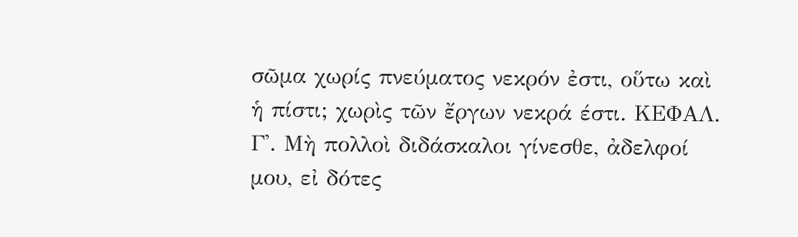σῶμα χωρίς πνεύματος νεκρόν ἐστι, οὕτω καὶ ἡ πίστι; χωρὶς τῶν ἔργων νεκρά έστι. ΚΕΦΑΛ. Γ'. Μὴ πολλοὶ διδάσκαλοι γίνεσθε, ἀδελφοί μου, εἰ δότες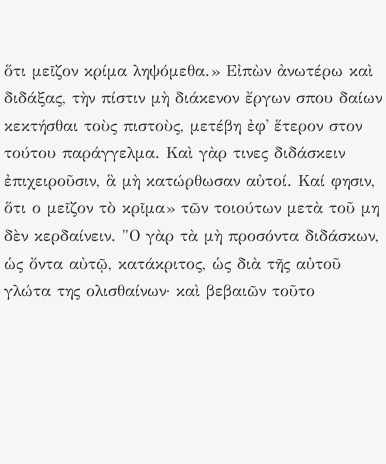ὅτι μεῖζον κρίμα ληψόμεθα.» Εἰπὼν ἀνωτέρω καὶ διδάξας, τὴν πίστιν μὴ διάκενον ἔργων σπου δαίων κεκτήσθαι τοὺς πιστοὺς, μετέβη ἐφ᾿ ἕτερον στον τούτου παράγγελμα. Καὶ γὰρ τινες διδάσκειν ἐπιχειροῦσιν, ἃ μὴ κατώρθωσαν αὐτοί. Καί φησιν, ὅτι ο μεῖζον τὸ κρῖμα» τῶν τοιούτων μετὰ τοῦ μη δὲν κερδαίνειν. "Ο γὰρ τὰ μὴ προσόντα διδάσκων, ὡς ὄντα αὐτῷ, κατάκριτος, ὡς διὰ τῆς αὐτοῦ γλώτα της ολισθαίνων· καὶ βεβαιῶν τοῦτο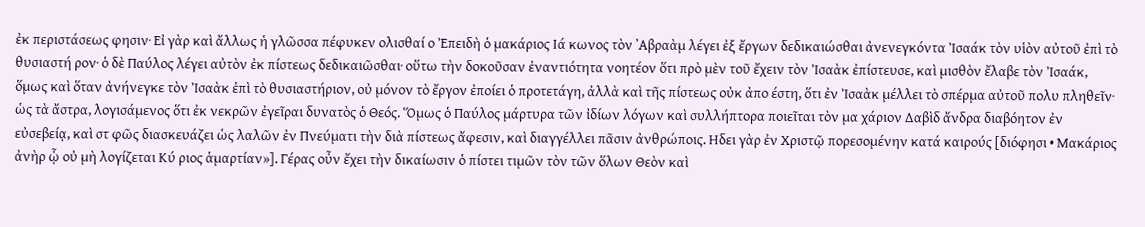ἐκ περιστάσεως φησιν· Εἰ γὰρ καὶ ἄλλως ἡ γλῶσσα πέφυκεν ολισθαί ο Ἐπειδὴ ὁ μακάριος Ιά κωνος τὸν ᾿Αβραὰμ λέγει ἐξ ἔργων δεδικαιώσθαι ἀνενεγκόντα Ἰσαάκ τὸν υἱὸν αὐτοῦ ἐπὶ τὸ θυσιαστή ρον· ὁ δὲ Παύλος λέγει αὐτὸν ἐκ πίστεως δεδικαιῶσθαι· οὕτω τὴν δοκοῦσαν ἐναντιότητα νοητέον ὅτι πρὸ μὲν τοῦ ἔχειν τὸν Ἰσαὰκ ἐπίστευσε, καὶ μισθὸν ἔλαβε τὸν Ἰσαάκ, ὅμως καὶ ὅταν ἀνήνεγκε τὸν Ἰσαὰκ ἐπὶ τὸ θυσιαστήριον, οὐ μόνον τὸ ἔργον ἐποίει ὁ προτετάγη, ἀλλὰ καὶ τῆς πίστεως οὐκ ἀπο έστη, ὅτι ἐν Ἰσαὰκ μέλλει τὸ σπέρμα αὐτοῦ πολυ πληθεῖν· ὡς τὰ ἄστρα, λογισάμενος ὅτι ἐκ νεκρῶν ἐγεῖραι δυνατὸς ὁ Θεός. Ὅμως ὁ Παύλος μάρτυρα τῶν ἰδίων λόγων καὶ συλλήπτορα ποιεῖται τὸν μα χάριον Δαβὶδ ἄνδρα διαβόητον ἐν εὐσεβείᾳ, καὶ στ φῶς διασκευάζει ὡς λαλῶν ἐν Πνεύματι τὴν διὰ πίστεως ἄφεσιν, καὶ διαγγέλλει πᾶσιν ἀνθρώποις. Ηδει γὰρ ἐν Χριστῷ πορεσομένην κατά καιρούς [διόφησι • Μακάριος ἀνὴρ ᾧ οὐ μὴ λογίζεται Κύ ριος ἁμαρτίαν»]. Γέρας οὖν ἔχει τὴν δικαίωσιν ὁ πίστει τιμῶν τὸν τῶν ὅλων Θεὸν καὶ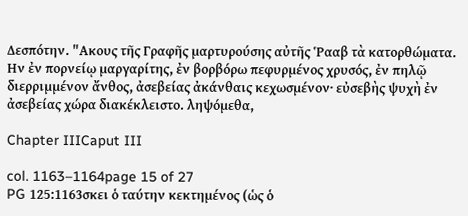Δεσπότην. "Ακους τῆς Γραφῆς μαρτυρούσης αὐτῆς Ῥααβ τὰ κατορθώματα. Ην ἐν πορνείῳ μαργαρίτης, ἐν βορβόρω πεφυρμένος χρυσός, ἐν πηλῷ διερριμμένον ἄνθος, ἀσεβείας ἀκάνθαις κεχωσμένον· εὐσεβὴς ψυχὴ ἐν ἀσεβείας χώρα διακέκλειστο. ληψόμεθα,

Chapter IIICaput III

col. 1163–1164page 15 of 27
PG 125:1163σκει ὁ ταύτην κεκτημένος (ὡς ὁ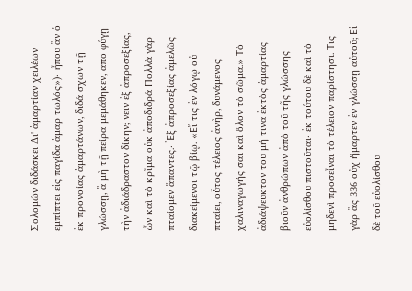Σολομών διδάσκει Δι' ἁμαρτίαν χειλέων εμπίπτει εἰς παγίδα ἁμαρ τωλός»)· ἦπου ἂν ὁ ἐκ προνοίας ἁμαρτάνων, διδά σχων τῇ γλώσσῃ, ἃ μὴ τῇ πείρα μεμάθηκεν, απο φύγῃ τὴν ἀδιάδραστον δίκην; νειν ἐξ ἀπροσεξίας, ὧν καὶ τὸ κρῖμα οὐκ ἀποδιδρά Πολλὰ γὰρ πταίομεν ἅπαντες.· Ἐξ ἀπροσεξίας ἀμελῶς διακείμενοι τῷ βίῳ. «Εἴ τις ἐν λόγῳ οὐ πταίει, οὗτος τέλειος ἀνὴρ, δυνάμενος χαλιναγωγής σαι καὶ ὅλον τὸ σῶμα.» Τὸ ἀδιάψευκτον του μή τινα ἐκτὸς ἁμαρτίας βιοῦν ἀνθρώπων ἀπὸ τοῦ τῆς γλώσσης εὐολίσθου πιστοῦται· ἐκ τούτου δὲ καὶ τὸ μηδενὶ προσεἶναι τὸ τέλειον παρίστησι. Τις γὰρ ἂς 336 οὐχ ἥμαρτεν ἐν γλώσσῃ αὐτοῦ; Εἰ δὲ τοῦ εὐολίσθου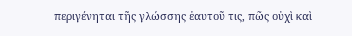περιγένηται τῆς γλώσσης ἑαυτοῦ τις, πῶς οὐχὶ καὶ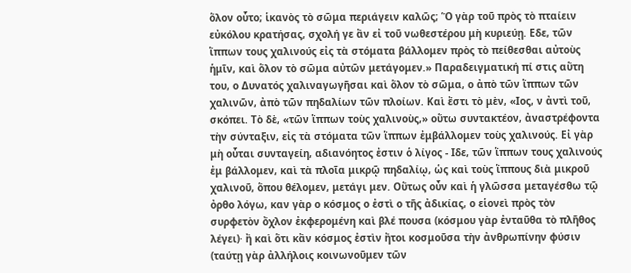ὅλον οὗτο; ἱκανὸς τὸ σῶμα περιάγειν καλῶς; Ὅ γὰρ τοῦ πρὸς τὸ πταίειν εὐκόλου κρατήσας, σχολή γε ἂν εἰ τοῦ νωθεστέρου μὴ κυριεύῃ. Εδε, τῶν ἵππων τους χαλινούς εἰς τὰ στόματα βάλλομεν πρὸς τὸ πείθεσθαι αὐτοὺς ἡμῖν, καὶ ὅλον τὸ σῶμα αὐτῶν μετάγομεν.» Παραδειγματική πί στις αὕτη του, ο Δυνατός χαλιναγωγῆσαι καὶ ὅλον τὸ σῶμα, ο ἀπὸ τῶν ἵππων τῶν χαλινῶν, ἀπὸ τῶν πηδαλίων τῶν πλοίων. Καὶ ἔστι τὸ μὲν, «Ιος, ν ἀντὶ τοῦ, σκόπει. Τὸ δὲ, «τῶν ἵππων τοὺς χαλινοὺς,» οὕτω συντακτέον, ἀναστρέφοντα τὴν σύνταξιν, εἰς τὰ στόματα τῶν ἵππων ἐμβάλλομεν τοὺς χαλινούς. Εἰ γὰρ μὴ οὗται συνταγείη, αδιανόητος ἐστιν ὁ λίγος - Ιδε, τῶν ἵππων τους χαλινούς ἐμ βάλλομεν, καὶ τὰ πλοῖα μικρῷ πηδαλίῳ, ὡς καὶ τοὺς ἵππους διὰ μικροῦ χαλινοῦ, ὅπου θέλομεν, μετάγι μεν. Οὕτως οὖν καὶ ἡ γλῶσσα μεταγέσθω τῷ ὀρθο λόγω, καν γὰρ ο κόσμος ο ἐστὶ ο τῆς ἀδικίας, ο εἱονεὶ πρὸς τὸν συρφετὸν ὄχλον ἐκφερομένη καὶ βλέ πουσα (κόσμου γὰρ ἐνταῦθα τὸ πλῆθος λέγει)· ἢ καὶ ὅτι κἂν κόσμος ἐστὶν ἤτοι κοσμοῦσα τὴν ἀνθρωπίνην φύσιν (ταύτῃ γὰρ ἀλλήλοις κοινωνοῦμεν τῶν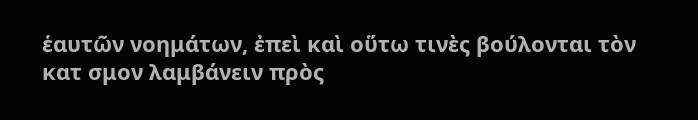ἑαυτῶν νοημάτων, ἐπεὶ καὶ οὕτω τινὲς βούλονται τὸν κατ σμον λαμβάνειν πρὸς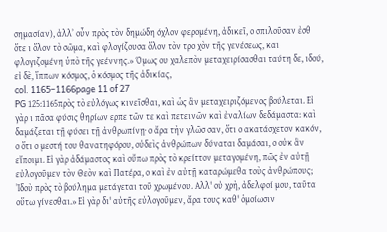σημασίαν), ἀλλ᾽ οὖν πρὸς τὸν δημώδη όχλον φερομένη, ἀδικεῖ, ο σπιλοῦσαν ἐσθ ὅτε ι ὅλον τὸ σῶμα, καὶ φλογίζουσα ὅλον τὸν τρο χὸν τῆς γενέσεως, και φλογιζομένη ὑπὸ τῆς γεέννης.» Όμως ου χαλεπὸν μεταχειρίσασθαι ταύτη δε, ιδού, εἰ δὲ, ἵππων κόσμος, ὁ κόσμος τῆς ἀδικίας,
col. 1165–1166page 11 of 27
PG 125:1165πρὸς τὸ εὐλόγως κινεῖσθαι, καὶ ὡς ἂν μεταχειριζόμενος βούλεται. Εἰ γὰρ ι πᾶσα φύσις θηρίων ερπε τῶν τε καὶ πετεινῶν καὶ ἐναλίων δεδάμαστα: καὶ δαμάζεται τῇ φύσει τῇ ἀνθρωπίνῃ· ο ἄρα τὴν γλῶσ σαν, ὅτι ο ακατάσχετον κακόν, ο ὅτι ο μεστή του θανατηφόρου, οὐδεὶς ἀνθρώπων δύναται δαμάσαι, ο οὐκ ἂν εἴποιμι. Εἰ γὰρ ἀδάμαστος καὶ οὔπω πρὸς τὸ κρείττον μεταγομένη, πῶς ἐν αὐτῇ εὐλογοῦμεν τὸν Θεὸν καὶ Πατέρα, ο καὶ ἐν αὐτῇ καταρώμεθα τοὺς ἀνθρώπους; Ἰδοὺ πρὸς τὸ βούλημα μετάγεται τοῦ χρωμένου. Αλλ' οὐ χρὴ, ἀδελφοί μου, ταῦτα οὕτω γίνεσθαι.» Εἰ γὰρ δι' αὐτῆς εὐλογοῦμεν, ἄρα τους καθ' ὁμοίωσιν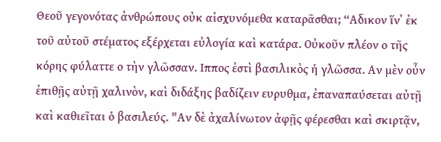Θεοῦ γεγονότας ἀνθρώπους οὐκ αἰσχυνόμεθα καταρᾶσθαι; “Αδικον ἵν᾿ ἐκ τοῦ αὐτοῦ στέματος εξέρχεται εὐλογία καὶ κατάρα. Οὐκοῦν πλέον ο τῆς κόρης φύλαττε ο τὴν γλῶσσαν. Ιππος ἐστὶ βασιλικὸς ἡ γλῶσσα. Αν μὲν οὖν ἐπιθῇς αὐτῇ χαλινὸν, καὶ διδάξης βαδίζειν ευρυθμα, ἐπαναπαύσεται αὐτῇ καὶ καθιεῖται ὁ βασιλεύς. "Αν δὲ ἀχαλίνωτον ἀφῇς φέρεσθαι καὶ σκιρτᾷν,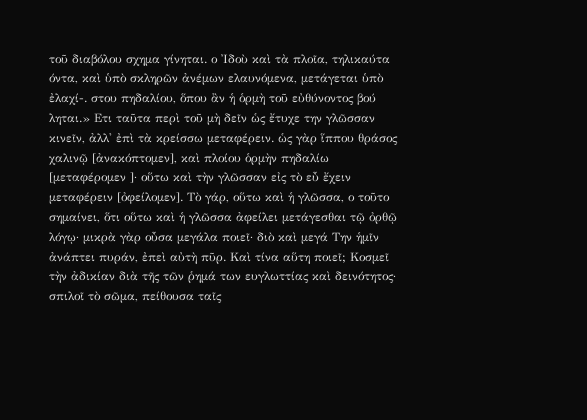τοῦ διαβόλου σχημα γίνηται. ο Ἰδοὺ καὶ τὰ πλοῖα, τηλικαύτα όντα, καὶ ὑπὸ σκληρῶν ἀνέμων ελαυνόμενα, μετάγεται ὑπὸ ἐλαχί-. στου πηδαλίου, ὅπου ἂν ἡ ὁρμὴ τοῦ εὐθύνοντος βού ληται.» Ετι ταῦτα περὶ τοῦ μὴ δεῖν ὡς ἔτυχε την γλῶσσαν κινεῖν, ἀλλ' ἐπὶ τὰ κρείσσω μεταφέρειν. ὡς γὰρ ἵππου θράσος χαλινῷ [ἀνακόπτομεν], καὶ πλοίου ὁρμὴν πηδαλίω [μεταφέρομεν ]· οὕτω καὶ τὴν γλῶσσαν εἰς τὸ εὖ ἔχειν μεταφέρειν [ὀφείλομεν]. Τὸ γάρ, οὕτω καὶ ἡ γλῶσσα, ο τοῦτο σημαίνει, ὅτι οὕτω καὶ ἡ γλῶσσα ἀφείλει μετάγεσθαι τῷ ὀρθῷ λόγῳ· μικρὰ γὰρ οὖσα μεγάλα ποιεῖ· διὸ καὶ μεγά Την ἡμῖν ἀνάπτει πυράν, ἐπεὶ αὐτὴ πῦρ. Καὶ τίνα αὕτη ποιεῖ; Κοσμεῖ τὴν ἀδικίαν διὰ τῆς τῶν ῥημά των ευγλωττίας καὶ δεινότητος· σπιλοῖ τὸ σῶμα, πείθουσα ταῖς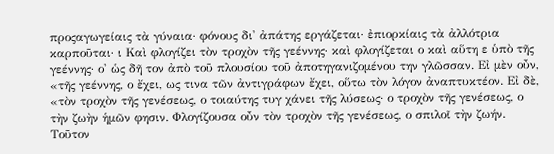προςαγωγείαις τὰ γύναια· φόνους δι' ἀπάτης εργάζεται· ἐπιορκίαις τὰ ἀλλότρια καρποῦται· ι Καὶ φλογίζει τὸν τροχὸν τῆς γεέννης· καὶ φλογίζεται ο καὶ αὕτη ε ὑπὸ τῆς γεέννης· ο' ὡς δῆ τον ἀπὸ τοῦ πλουσίου τοῦ ἀποτηγανιζομένου την γλῶσσαν. Εἰ μὲν οὖν, «τῆς γεέννης, ο ἔχει, ως τινα τῶν ἀντιγράφων ἔχει, οὕτω τὸν λόγον ἀναπτυκτέον. Εἰ δὲ, «τὸν τροχὸν τῆς γενέσεως, ο τοιαύτης τυγ χάνει τῆς λύσεως· ο τροχὸν τῆς γενέσεως, ο τὴν ζωὴν ἡμῶν φησιν. Φλογίζουσα οὖν τὸν τροχὸν τῆς γενέσεως, ο σπιλοῖ τὴν ζωήν. Τοῦτον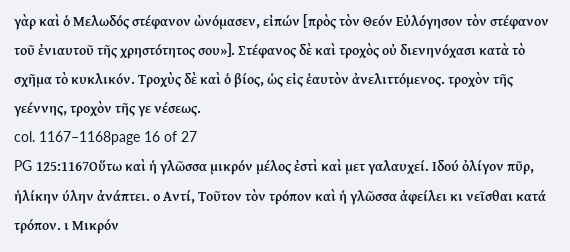γὰρ καὶ ὁ Μελωδός στέφανον ὠνόμασεν, εἰπών [πρὸς τὸν Θεόν Εὐλόγησον τὸν στέφανον τοῦ ἐνιαυτοῦ τῆς χρηστότητος σου»]. Στέφανος δὲ καὶ τροχὸς οὐ διενηνόχασι κατὰ τὸ σχῆμα τὸ κυκλικόν. Τροχὺς δὲ καὶ ὁ βίος, ὡς εἰς ἑαυτὸν ἀνελιττόμενος. τροχὸν τῆς γεέννης, τροχὸν τῆς γε νέσεως.
col. 1167–1168page 16 of 27
PG 125:1167Οὕτω καὶ ἡ γλῶσσα μικρόν μέλος ἐστὶ καὶ μετ γαλαυχεί. Ιδού ὀλίγον πῦρ, ἡλίκην ύλην ἀνάπτει. ο Αντί, Τοῦτον τὸν τρόπον καὶ ἡ γλῶσσα ἀφείλει κι νεῖσθαι κατά τρόπον. ι Μικρόν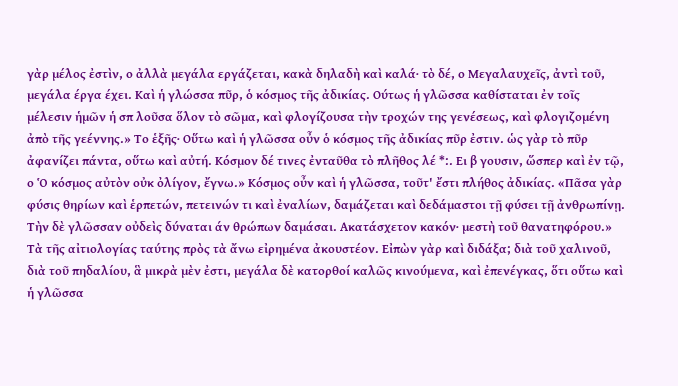γὰρ μέλος ἐστὶν, ο ἀλλὰ μεγάλα εργάζεται, κακὰ δηλαδὴ καὶ καλά· τὸ δέ, ο Μεγαλαυχεῖς, ἀντὶ τοῦ, μεγάλα έργα έχει. Καὶ ἡ γλώσσα πῦρ, ὁ κόσμος τῆς ἀδικίας. Ούτως ἡ γλῶσσα καθίσταται ἐν τοῖς μέλεσιν ἡμῶν ἡ σπ λοῦσα ὅλον τὸ σῶμα, καὶ φλογίζουσα τὴν τροχών της γενέσεως, καὶ φλογιζομένη ἀπὸ τῆς γεέννης.» Το ἑξῆς· Οὕτω καὶ ἡ γλῶσσα οὖν ὁ κόσμος τῆς ἀδικίας πῦρ ἐστιν. ὡς γὰρ τὸ πῦρ ἀφανίζει πάντα, οὕτω καὶ αὐτή. Κόσμον δέ τινες ἐνταῦθα τὸ πλῆθος λέ *:. Ει β γουσιν, ὥσπερ καὶ ἐν τῷ, ο Ὁ κόσμος αὐτὸν οὐκ ὀλίγον, ἔγνω.» Κόσμος οὖν καὶ ἡ γλῶσσα, τοῦτ' ἔστι πλήθος ἀδικίας. «Πᾶσα γὰρ φύσις θηρίων καὶ ἑρπετών, πετεινών τι καὶ ἐναλίων, δαμάζεται καὶ δεδάμαστοι τῇ φύσει τῇ ἀνθρωπίνῃ. Τὴν δὲ γλῶσσαν οὐδεὶς δύναται άν θρώπων δαμάσαι. Ακατάσχετον κακόν· μεστὴ τοῦ θανατηφόρου.» Τὰ τῆς αἰτιολογίας ταύτης πρὸς τὰ ἄνω εἰρημένα ἀκουστέον. Εἰπὼν γὰρ καὶ διδάξα; διὰ τοῦ χαλινοῦ, διὰ τοῦ πηδαλίου, ἃ μικρὰ μὲν ἐστι, μεγάλα δὲ κατορθοί καλῶς κινούμενα, καὶ ἐπενέγκας, ὅτι οὕτω καὶ ἡ γλῶσσα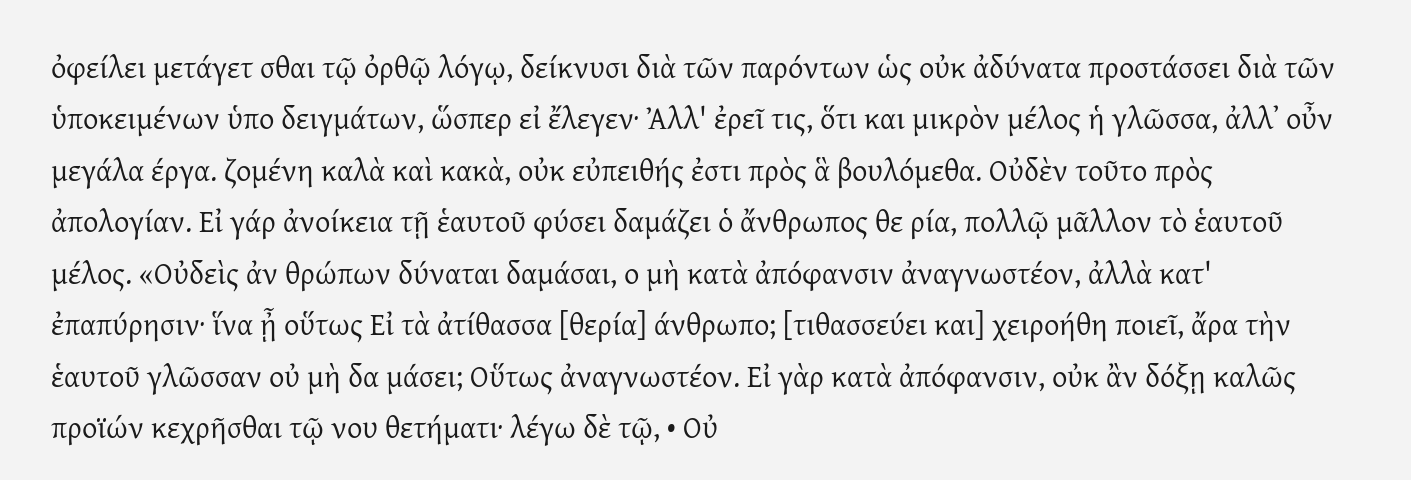ὀφείλει μετάγετ σθαι τῷ ὀρθῷ λόγῳ, δείκνυσι διὰ τῶν παρόντων ὡς οὐκ ἀδύνατα προστάσσει διὰ τῶν ὑποκειμένων ὑπο δειγμάτων, ὥσπερ εἰ ἔλεγεν· Ἀλλ' ἐρεῖ τις, ὅτι και μικρὸν μέλος ἡ γλῶσσα, ἀλλ᾽ οὖν μεγάλα έργα. ζομένη καλὰ καὶ κακὰ, οὐκ εὐπειθής ἐστι πρὸς ἃ βουλόμεθα. Οὐδὲν τοῦτο πρὸς ἀπολογίαν. Εἰ γάρ ἀνοίκεια τῇ ἑαυτοῦ φύσει δαμάζει ὁ ἄνθρωπος θε ρία, πολλῷ μᾶλλον τὸ ἑαυτοῦ μέλος. «Οὐδεὶς ἀν θρώπων δύναται δαμάσαι, ο μὴ κατὰ ἀπόφανσιν ἀναγνωστέον, ἀλλὰ κατ' ἐπαπύρησιν· ἵνα ᾖ οὕτως Εἰ τὰ ἀτίθασσα [θερία] άνθρωπο; [τιθασσεύει και] χειροήθη ποιεῖ, ἄρα τὴν ἑαυτοῦ γλῶσσαν οὐ μὴ δα μάσει; Οὕτως ἀναγνωστέον. Εἰ γὰρ κατὰ ἀπόφανσιν, οὐκ ἂν δόξῃ καλῶς προϊών κεχρῆσθαι τῷ νου θετήματι· λέγω δὲ τῷ, • Οὐ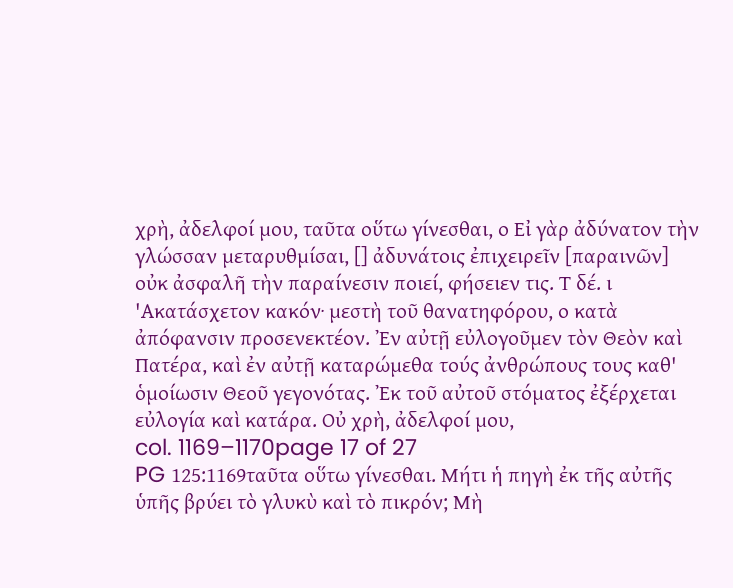χρὴ, ἀδελφοί μου, ταῦτα οὕτω γίνεσθαι, ο Εἰ γὰρ ἀδύνατον τὴν γλώσσαν μεταρυθμίσαι, [] ἀδυνάτοις ἐπιχειρεῖν [παραινῶν] οὐκ ἀσφαλῆ τὴν παραίνεσιν ποιεί, φήσειεν τις. Τ δέ. ι 'Ακατάσχετον κακόν· μεστὴ τοῦ θανατηφόρου, ο κατὰ ἀπόφανσιν προσενεκτέον. Ἐν αὐτῇ εὐλογοῦμεν τὸν Θεὸν καὶ Πατέρα, καὶ ἐν αὐτῇ καταρώμεθα τούς ἀνθρώπους τους καθ' ὁμοίωσιν Θεοῦ γεγονότας. Ἐκ τοῦ αὐτοῦ στόματος ἐξέρχεται εὐλογία καὶ κατάρα. Οὐ χρὴ, ἀδελφοί μου,
col. 1169–1170page 17 of 27
PG 125:1169ταῦτα οὕτω γίνεσθαι. Μήτι ἡ πηγὴ ἐκ τῆς αὐτῆς ὑπῆς βρύει τὸ γλυκὺ καὶ τὸ πικρόν; Μὴ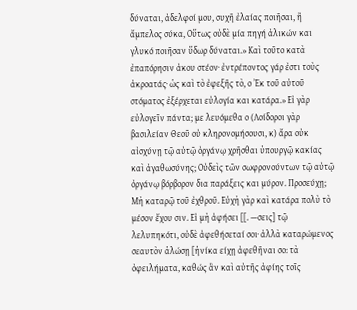δύναται, ἀδελφοί μου, συχῆ ἐλαίας ποιῆσαι, ἢ ἄμπελος σύκα, Οὕτως οὐδὲ μία πηγή ἀλικών και γλυκό ποιῆσαν ὕδωρ δύναται.» Καὶ τοῦτο κατὰ ἐπαπόρησιν ἀκου στέον· ἐντρέποντος γάρ ἐστι τοὺς ἀκροατάς· ὡς καὶ τὸ ἐφεξῆς τὸ, ο Ἐκ τοῦ αὐτοῦ στόματος ἐξέρχεται εὐλογία και κατάρα.» Εἰ γὰρ εὐλογεῖν πάντα; με λευόμεθα ο (Λοίδοροι γὰρ βασιλείαν Θεοῦ οὐ κληρονομήσουσι, κ) ἄρα οὐκ αἰσχύνῃ τῷ αὐτῷ ὀργάνῳ χρῆσθαι ὑπουργῷ κακίας καὶ ἀγαθωσύνης; Οὐδεὶς τῶν σωφρονούντων τῷ αὐτῷ ὀργάνῳ βόρβορον δια παράξεις και μύρον. Προσεύχῃ; Μὴ καταρῷ τοῦ ἐχθροῦ. Εὐχὴ γὰρ καὶ κατάρα πολὺ τὸ μέσον ἔχου σιν. Εἰ μὴ ἀφήσει [[. —σεις] τῷ λελυπηκότι, οὐδὲ ἀφεθήσεταί σοι· ἀλλὰ καταρώμενος σεαυτὸν ἁλώσῃ [ἡνίκα είχῃ ἀφεθῆναι σο: τὰ ὀφειλήματα, καθώς ἂν καὶ αὐτῆς ἀφίης τοῖς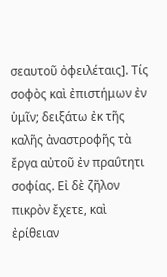σεαυτοῦ ὀφειλέταις]. Τίς σοφὸς καὶ ἐπιστήμων ἐν ὑμῖν; δειξάτω ἐκ τῆς καλῆς ἀναστροφῆς τὰ ἔργα αὐτοῦ ἐν πραΰτητι σοφίας. Εἰ δὲ ζῆλον πικρὸν ἔχετε, καὶ ἐρίθειαν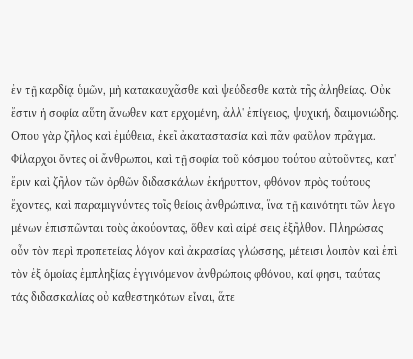ἐν τῇ καρδίᾳ ὑμῶν, μὴ κατακαυχᾶσθε καὶ ψεύδεσθε κατὰ τῆς ἀληθείας. Οὐκ ἔστιν ἡ σοφία αὕτη ἄνωθεν κατ ερχομένη, ἀλλ' ἐπίγειος, ψυχική, δαιμονιώδης. Οπου γὰρ ζῆλος καὶ ἐμύθεια, ἐκεῖ ἀκαταστασία καὶ πᾶν φαῦλον πρᾶγμα. Φίλαρχοι ὄντες οἱ ἄνθρωποι, καὶ τῇ σοφία τοῦ κόσμου τούτου αὐτοῦντες, κατ' ἔριν καὶ ζῆλον τῶν ὀρθῶν διδασκάλων ἐκήρυττον, φθόνον πρὸς τούτους ἔχοντες, καὶ παραμιγνύντες τοῖς θείοις ἀνθρώπινα, ἵνα τῇ καινότητι τῶν λεγο μένων ἐπισπῶνται τοὺς ἀκούοντας, ὅθεν καὶ αἱρέ σεις ἐξῆλθον. Πληρώσας οὖν τὸν περὶ προπετείας λόγον καὶ ἀκρασίας γλώσσης, μέτεισι λοιπὸν καὶ ἐπὶ τὸν ἐξ ὁμοίας ἐμπληξίας ἐγγινόμενον ἀνθρώποις φθόνου, καί φησι, ταύτας τάς διδασκαλίας οὐ καθεστηκότων εἶναι, ἅτε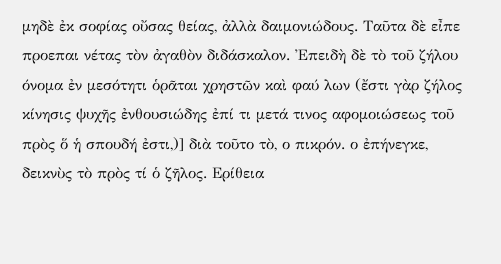μηδὲ ἐκ σοφίας οὔσας θείας, ἀλλὰ δαιμονιώδους. Ταῦτα δὲ εἶπε προεπαι νέτας τὸν ἀγαθὸν διδάσκαλον. Ἐπειδὴ δὲ τὸ τοῦ ζήλου όνομα ἐν μεσότητι ὁρᾶται χρηστῶν καὶ φαύ λων (ἔστι γὰρ ζήλος κίνησις ψυχῆς ἐνθουσιώδης ἐπί τι μετά τινος αφομοιώσεως τοῦ πρὸς ὅ ἡ σπουδή ἐστι,)] διὰ τοῦτο τὸ, ο πικρόν. ο ἐπήνεγκε, δεικνὺς τὸ πρὸς τί ὁ ζῆλος. Ερίθεια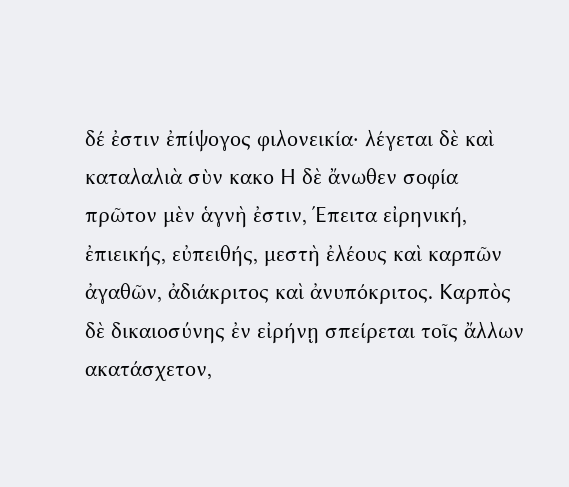δέ ἐστιν ἐπίψογος φιλονεικία· λέγεται δὲ καὶ καταλαλιὰ σὺν κακο Η δὲ ἄνωθεν σοφία πρῶτον μὲν ἁγνὴ ἐστιν, Έπειτα εἰρηνική, ἐπιεικής, εὐπειθής, μεστὴ ἐλέους καὶ καρπῶν ἀγαθῶν, ἀδιάκριτος καὶ ἀνυπόκριτος. Καρπὸς δὲ δικαιοσύνης ἐν εἰρήνῃ σπείρεται τοῖς ἄλλων ακατάσχετον,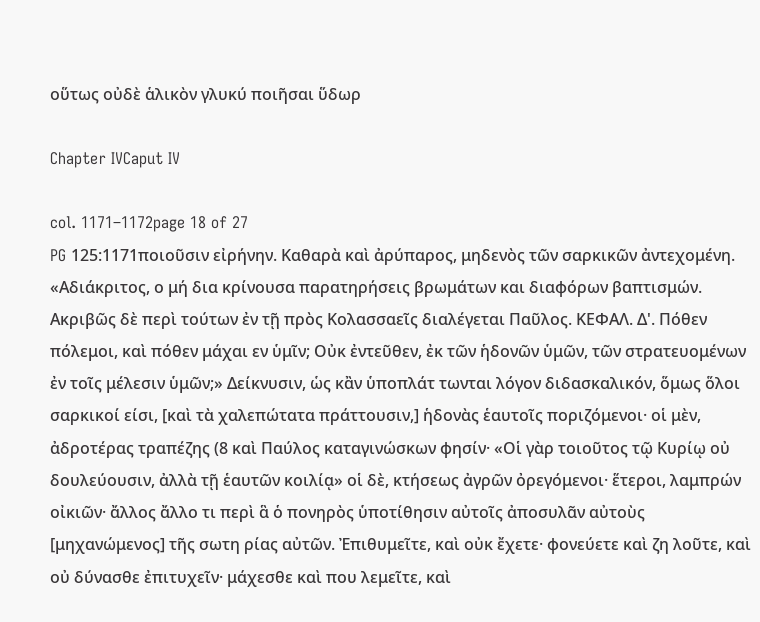οὕτως οὐδὲ ἁλικὸν γλυκύ ποιῆσαι ὕδωρ

Chapter IVCaput IV

col. 1171–1172page 18 of 27
PG 125:1171ποιοῦσιν εἰρήνην. Καθαρὰ καὶ ἀρύπαρος, μηδενὸς τῶν σαρκικῶν ἀντεχομένη. «Αδιάκριτος, ο μή δια κρίνουσα παρατηρήσεις βρωμάτων και διαφόρων βαπτισμών. Ακριβῶς δὲ περὶ τούτων ἐν τῇ πρὸς Κολασσαεῖς διαλέγεται Παῦλος. ΚΕΦΑΛ. Δ'. Πόθεν πόλεμοι, καὶ πόθεν μάχαι εν ὑμῖν; Οὐκ ἐντεῦθεν, ἐκ τῶν ἡδονῶν ὑμῶν, τῶν στρατευομένων ἐν τοῖς μέλεσιν ὑμῶν;» Δείκνυσιν, ὡς κἂν ὑποπλάτ τωνται λόγον διδασκαλικόν, ὅμως ὅλοι σαρκικοί είσι, [καὶ τὰ χαλεπώτατα πράττουσιν,] ἡδονὰς ἑαυτοῖς ποριζόμενοι· οἱ μὲν, ἀδροτέρας τραπέζης (8 καὶ Παύλος καταγινώσκων φησίν· «Οἱ γὰρ τοιοῦτος τῷ Κυρίῳ οὐ δουλεύουσιν, ἀλλὰ τῇ ἑαυτῶν κοιλίᾳ» οἱ δὲ, κτήσεως ἀγρῶν ὀρεγόμενοι· ἕτεροι, λαμπρών οἰκιῶν· ἄλλος ἄλλο τι περὶ ἃ ὁ πονηρὸς ὑποτίθησιν αὐτοῖς ἀποσυλᾶν αὐτοὺς [μηχανώμενος] τῆς σωτη ρίας αὐτῶν. Ἐπιθυμεῖτε, καὶ οὐκ ἔχετε· φονεύετε καὶ ζη λοῦτε, καὶ οὐ δύνασθε ἐπιτυχεῖν· μάχεσθε καὶ που λεμεῖτε, καὶ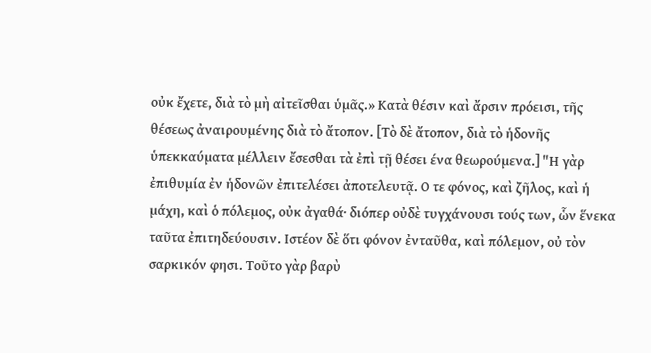οὐκ ἔχετε, διὰ τὸ μὴ αἰτεῖσθαι ὑμᾶς.» Κατὰ θέσιν καὶ ἄρσιν πρόεισι, τῆς θέσεως ἀναιρουμένης διὰ τὸ ἄτοπον. [Τὸ δὲ ἄτοπον, διὰ τὸ ἡδονῆς ὑπεκκαύματα μέλλειν ἔσεσθαι τὰ ἐπὶ τῇ θέσει ένα θεωρούμενα.] "Η γὰρ ἐπιθυμία ἐν ἡδονῶν ἐπιτελέσει ἀποτελευτᾷ. Ο τε φόνος, καὶ ζῆλος, καὶ ἡ μάχη, καὶ ὁ πόλεμος, οὐκ ἀγαθά· διόπερ οὐδὲ τυγχάνουσι τούς των, ὧν ἕνεκα ταῦτα ἐπιτηδεύουσιν. Ιστέον δὲ ὅτι φόνον ἐνταῦθα, καὶ πόλεμον, οὐ τὸν σαρκικόν φησι. Τοῦτο γὰρ βαρὺ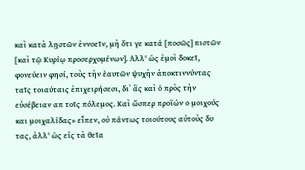καὶ κατὰ λῃστῶν ἐννοεῖν, μὴ ὅτι γε κατά [ποσῶς] πιστῶν [καὶ τῷ Κυρίῳ προσερχομένων]. Αλλ' ὡς ἐμοὶ δοκεῖ, φονεύειν φησί, τοὺς τὴν ἑαυτῶν ψυχὴν ἀποκτιννύντας ταῖς τοιαύταις ἐπιχειρήσεσι, δι᾿ ἂς καὶ ὁ πρὸς τὴν εὐσέβειαν απ τοῖς πόλεμος. Καὶ ὥσπερ προϊών ο μοιχούς και μοιχαλίδας» εἶπεν, οὐ πάντως τοιούτους αὐτοὺς δυ τας, ἀλλ' ὡς εἰς τὰ θεῖα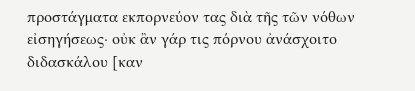προστάγματα εκπορνεύον τας διὰ τῆς τῶν νόθων εἰσηγήσεως· οὐκ ἂν γάρ τις πόρνου ἀνάσχοιτο διδασκάλου [καν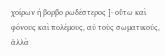χοίρων ή βορβο ρωδέστερος ]· οὕτω καὶ φόνους καὶ πολέμους, αὐ τοὺς σωματικούς, ἀλλὰ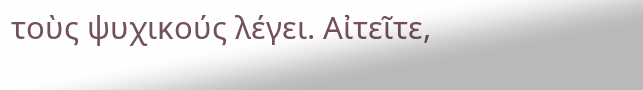τοὺς ψυχικούς λέγει. Αἰτεῖτε,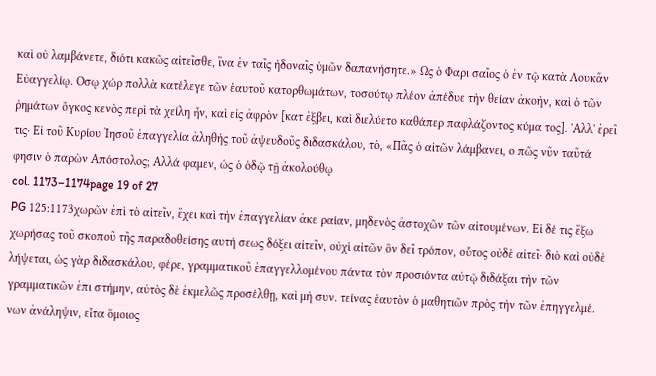καὶ οὐ λαμβάνετε, διότι κακῶς αἰτεῖσθε, ἵνα ἐν ταῖς ἡδοναῖς ὑμῶν δαπανήσητε.» Ως ὁ Φαρι σαῖος ὁ ἐν τῷ κατὰ Λουκᾶν Εὐαγγελίῳ. Οσῳ χώρ πολλὰ κατέλεγε τῶν ἑαυτοῦ κατορθωμάτων, τοσούτῳ πλέον ἀπέδυε τὴν θείαν ἀκοὴν, καὶ ὁ τῶν ῥημάτων ὄγκος κενὸς περὶ τὰ χείλη ἦν, καὶ εἰς ἀφρὸν [κατ ἐξβει, καὶ διελύετο καθάπερ παφλάζοντος κύμα τος]. 'Αλλ' ἐρεῖ τις· Εἰ τοῦ Κυρίου Ἰησοῦ ἐπαγγελία ἀληθὴς τοῦ ἀψευδοῦς διδασκάλου, τὸ, «Πᾶς ὁ αἰτῶν λάμβανει, ο πῶς νῦν ταῦτά φησιν ὁ παρὼν Απόστολος; Αλλά φαμεν, ὡς ὁ ὁδῷ τῇ ἀκολούθῳ
col. 1173–1174page 19 of 27
PG 125:1173χωρῶν ἐπὶ τὸ αἰτεῖν, ἔχει καὶ τὴν ἐπαγγελίαν ἀκε ραίαν, μηδενὸς ἀστοχῶν τῶν αἰτουμένων. Εἰ δέ τις ἔξω χωρήσας τοῦ σκοποῦ τῆς παραδοθείσης αυτή σεως δόξει αἰτεῖν, οὐχὶ αἰτῶν ὂν δεῖ τρόπον, οὗτος οὐδὲ αἰτεῖ· διὸ καὶ οὐδὲ λήψεται, ὡς γὰρ διδασκάλου, φέρε, γραμματικοῦ ἐπαγγελλομένου πάντα τὸν προσιόντα αὐτῷ διδάξαι τὴν τῶν γραμματικῶν ἐπι στήμην, αὐτὸς δὲ ἐκμελῶς προσέλθῃ, καὶ μὴ συν. τείνας ἑαυτὸν ὁ μαθητιῶν πρὸς τὴν τῶν ἐπηγγελμέ. νων ἀνάληψιν, εἶτα ὅμοιος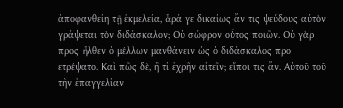ἀποφανθείη τῇ ἐκμελεία, ἆρά γε δικαίως ἄν τις ψεύδους αὐτὸν γράψεται τὸν διδάσκαλον; Οὐ σώφρον οὗτος ποιῶν. Οὐ γὰρ προς ἦλθεν ὁ μέλλων μανθάνειν ὡς ὁ διδάσκαλος προ ετρέψατο. Καὶ πῶς δὲ, ἢ τί ἐχρῆν αἰτεῖν; εἴποι τις ἄν. Αὐτοῦ τοῦ τὴν ἐπαγγελίαν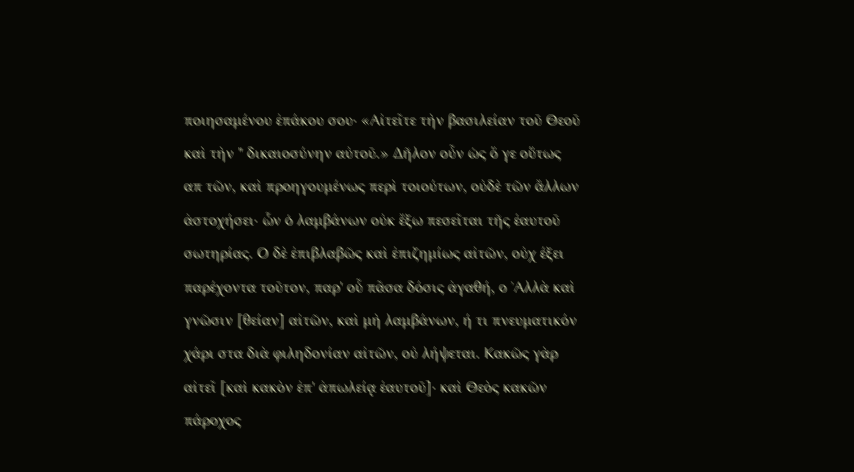ποιησαμένου ἐπάκου σου· «Αἰτεῖτε τὴν βασιλείαν τοῦ Θεοῦ καὶ τὴν " δικαιοσύνην αὐτοῦ.» Δῆλον οὖν ὡς ὅ γε οὕτως απ τῶν, καὶ προηγουμένως περὶ τοιούτων, οὐδὲ τῶν ἄλλων ἀστοχήσει· ὧν ὁ λαμβάνων οὐκ ἔξω πεσεῖται τῆς ἑαυτοῦ σωτηρίας. Ο δὲ ἐπιβλαβῶς καὶ ἐπιζημίως αἰτῶν, οὐχ έξει παρέχοντα τοῦτον, παρ' οὗ πᾶσα δόσις ἀγαθή, ο ᾿Αλλὰ καὶ γνῶσιν [θείαν] αἰτῶν, καὶ μὴ λαμβάνων, ή τι πνευματικόν χάρι στα διὰ φιληδονίαν αἰτῶν, οὐ λήψεται. Κακῶς γὰρ αἰτεῖ [καὶ κακὸν ἐπ' ἀπωλείᾳ ἑαυτοῦ]· καὶ Θεὸς κακῶν πάροχος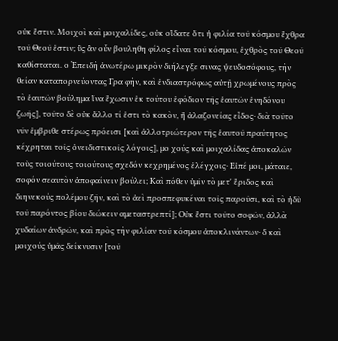οὐκ ἔστιν. Μοιχοὶ καὶ μοιχαλίδες, οὐκ οἴδατε ὅτι ἡ φιλία τοῦ κόσμου ἔχθρα τοῦ Θεοῦ ἐστιν; ὓς ἂν οὖν βουληθη φίλος εἶναι τοῦ κόσμου, ἐχθρὸς τοῦ Θεοῦ καθίσταται. ο Ἐπειδὴ ἀνωτέρω μικρὸν διήλεγξε σινας ψευδοσόφους, τὴν θείαν καταπορνεύοντας Γρα φὴν, καὶ ἐνδιαστρόφως αὐτῇ χρωμένους πρὸς τὸ ἑαυτῶν βούλημα ἵνα ἔχωσιν ἐκ τούτου ἐφόδιον τῆς ἑαυτῶν ἐνηδόνου ζωῆς], τοῦτο δὲ οὐκ ἄλλο τί ἐστι τὸ κακὸν, ἢ ἀλαζονείας εἶδος· διὰ τοῦτο νῦν ἐμβριθε στέρως πρόεισι [καὶ ἀλλοτριώτερον τῆς ἑαυτοῦ πραύτητος κέχρηται τοῖς ὀνειδιστικοῖς λόγοις], μο χούς καὶ μοιχαλίδας ἀποκαλῶν τοὺς τοιούτους τοιούτους σχεδόν κεχρημένος ἐλέγχοις· Εἰπέ μοι, μάταιε, σοφόν σεαυτὸν ἀποφαίνειν βούλει; Καὶ πόθεν ὑμῖν τὸ μετ' ἔριδος καὶ διηνεκούς πολέμου ζῆν, καὶ τὸ ἀεὶ προσπεφυκέναι τοῖς παροῦσι, καὶ τὸ ἡδὺ τοῦ παρόντος βίου διώκειν αμεταστρεπτί]; Οὐκ ἔστι τοῦτο σοφῶν, ἀλλὰ χυδαίων ἀνδρῶν, καὶ πρὸς τὴν φιλίαν τοῦ κόσμου ἀποκλινάντων· δ καὶ μοιχούς ὑμᾶς δείκνυσιν [τοῦ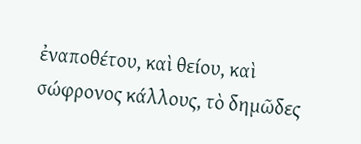ἐναποθέτου, καὶ θείου, καὶ σώφρονος κάλλους, τὸ δημῶδες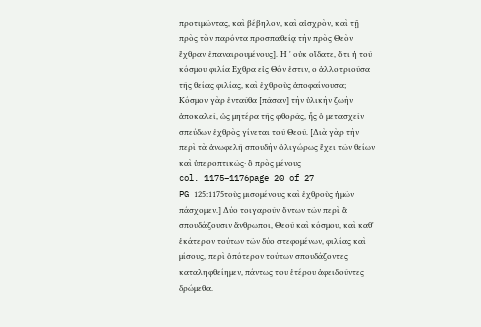προτιμῶντας, καὶ βέβηλον, καὶ αἰσχρὸν, καὶ τῇ πρὸς τὸν παρόντα προσπαθείᾳ τὴν πρὸς Θεὸν ἔχθραν ἐπαναιρουμένους]. Η ' οὐκ οἴδατε, ὅτι ἡ τοῦ κόσμου φιλία Εχθρα εἰς Θόν ἐστιν, ο ἀλλοτριοῦσα τῆς θείας φιλίας, καὶ ἐχθροὺς ἀποφαίνουσα; Κόσμον γὰρ ἐνταῦθα [πᾶσαν] τὴν ὑλικὴν ζωὴν ἀποκαλεῖ, ὡς μητέρα τῆς φθορᾶς, ἧς ὁ μετασχεῖν σπεύδων ἐχθρὸς γίνεται τοῦ Θεοῦ. [Διὰ γὰρ τὴν περὶ τὰ ἀνωφελῆ σπουδὴν ὀλιγώρως ἔχει τῶν θείων καὶ ὑπεροπτικῶς· ὃ πρὸς μένους
col. 1175–1176page 20 of 27
PG 125:1175τοὺς μισομένους καὶ ἐχθροὺς ἡμῶν πάσχομεν.] Δύο τοιγαροῦν ὄντων τῶν περὶ ἃ σπουδάζουσιν ἄνθρωποι, Θεοῦ καὶ κόσμου, καὶ καθ' ἑκάτερον τούτων τῶν δύο στεφομένων, φιλίας καὶ μίσους, περὶ ὁπότερον τούτων σπουδάζοντες καταληφθείημεν, πάντως του ἑτέρου ἀφειδοῦντες δρώμεθα.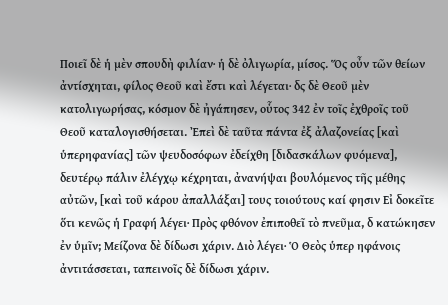Ποιεῖ δὲ ἡ μὲν σπουδὴ φιλίαν· ἡ δὲ ὀλιγωρία, μίσος. Ὅς οὖν τῶν θείων ἀντίσχηται, φίλος Θεοῦ καὶ ἔστι καὶ λέγεται· δς δὲ Θεοῦ μὲν κατολιγωρήσας, κόσμον δὲ ἠγάπησεν, οὗτος 342 ἐν τοῖς ἐχθροῖς τοῦ Θεοῦ καταλογισθήσεται. Ἐπεὶ δὲ ταῦτα πάντα ἐξ ἀλαζονείας [καὶ ὑπερηφανίας] τῶν ψευδοσόφων ἐδείχθη [διδασκάλων φυόμενα], δευτέρῳ πάλιν ἐλέγχῳ κέχρηται, ἀνανήψαι βουλόμενος τῆς μέθης αὐτῶν, [καὶ τοῦ κάρου ἀπαλλάξαι] τους τοιούτους καί φησιν Εἰ δοκεῖτε ὅτι κενῶς ἡ Γραφή λέγει· Πρὸς φθόνον ἐπιποθεῖ τὸ πνεῦμα, δ κατώκησεν ἐν ὑμῖν; Μείζονα δὲ δίδωσι χάριν. Διὸ λέγει· Ὁ Θεὸς ὑπερ ηφάνοις ἀντιτάσσεται, ταπεινοῖς δὲ δίδωσι χάριν.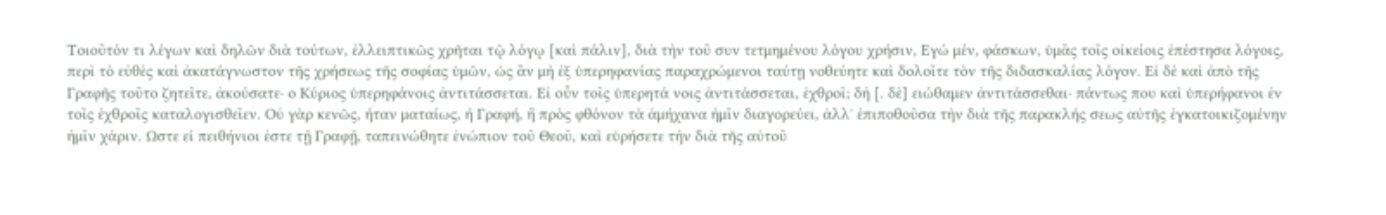Τοιοῦτόν τι λέγων καὶ δηλῶν διὰ τούτων, ἐλλειπτικῶς χρῆται τῷ λόγῳ [καὶ πάλιν], διὰ τὴν τοῦ συν τετμημένου λόγου χρήσιν, Εγώ μέν, φάσκων, ὑμᾶς τοῖς οἰκείοις ἐπέστησα λόγοις, περὶ τὸ εὐθὲς καὶ ἀκατάγνωστον τῆς χρήσεως τῆς σοφίας ὑμῶν, ὡς ἂν μὴ ἐξ ὑπερηφανίας παραχρώμενοι ταύτῃ νοθεύητε καὶ δολοῖτε τὸν τῆς διδασκαλίας λόγον. Εἰ δὲ καὶ ἀπὸ τῆς Γραφῆς τοῦτο ζητεῖτε, ἀκούσατε· ο Κύριος ὑπερηφάνοις ἀντιτάσσεται. Εἰ οὖν τοῖς ὑπερητά νοις ἀντιτάσσεται, ἐχθροῖ; δὴ [. δὲ] ειώθαμεν ἀντιτάσσεθαι· πάντως που καὶ ὑπερήφανοι ἐν τοῖς ἐχθροῖς καταλογισθεῖεν. Οὐ γὰρ κενῶς, ήταν ματαίως, ή Γραφή, ἢ πρὸς φθόνον τὰ ἀμήχανα ἡμῖν διαγορεύει, ἀλλ᾽ ἐπιποθοῦσα τὴν διὰ τῆς παρακλής σεως αὐτῆς ἐγκατοικιζομένην ἡμῖν χάριν. Ωστε εί πειθήνιοι ἐστε τῇ Γραφῇ, ταπεινώθητε ἐνώπιον τοῦ Θεοῦ, καὶ εὑρήσετε τὴν διὰ τῆς αὐτοῦ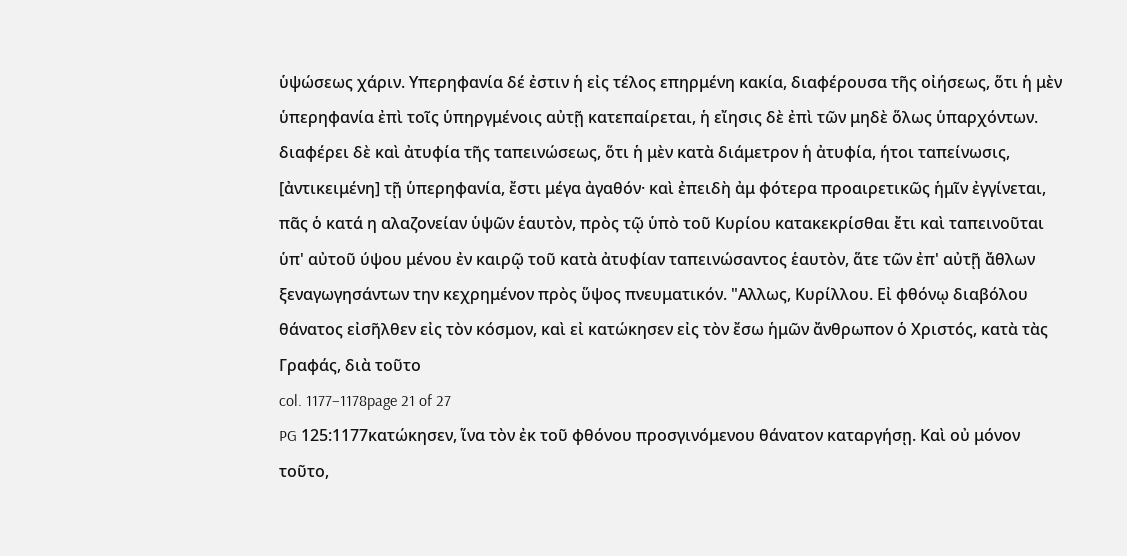ὑψώσεως χάριν. Υπερηφανία δέ ἐστιν ἡ εἰς τέλος επηρμένη κακία, διαφέρουσα τῆς οἰήσεως, ὅτι ἡ μὲν ὑπερηφανία ἐπὶ τοῖς ὑπηργμένοις αὐτῇ κατεπαίρεται, ἡ εἴησις δὲ ἐπὶ τῶν μηδὲ ὅλως ὑπαρχόντων. διαφέρει δὲ καὶ ἀτυφία τῆς ταπεινώσεως, ὅτι ἡ μὲν κατὰ διάμετρον ἡ ἀτυφία, ήτοι ταπείνωσις, [ἀντικειμένη] τῇ ὑπερηφανία, ἔστι μέγα ἀγαθόν· καὶ ἐπειδὴ ἀμ φότερα προαιρετικῶς ἡμῖν ἐγγίνεται, πᾶς ὁ κατά η αλαζονείαν ὑψῶν ἑαυτὸν, πρὸς τῷ ὑπὸ τοῦ Κυρίου κατακεκρίσθαι ἔτι καὶ ταπεινοῦται ὑπ' αὐτοῦ ύψου μένου ἐν καιρῷ τοῦ κατὰ ἀτυφίαν ταπεινώσαντος ἑαυτὸν, ἅτε τῶν ἐπ' αὐτῇ ἄθλων ξεναγωγησάντων την κεχρημένον πρὸς ὕψος πνευματικόν. "Αλλως, Κυρίλλου. Εἰ φθόνῳ διαβόλου θάνατος εἰσῆλθεν εἰς τὸν κόσμον, καὶ εἰ κατώκησεν εἰς τὸν ἔσω ἡμῶν ἄνθρωπον ὁ Χριστός, κατὰ τὰς Γραφάς, διὰ τοῦτο
col. 1177–1178page 21 of 27
PG 125:1177κατώκησεν, ἵνα τὸν ἐκ τοῦ φθόνου προσγινόμενου θάνατον καταργήσῃ. Καὶ οὐ μόνον τοῦτο,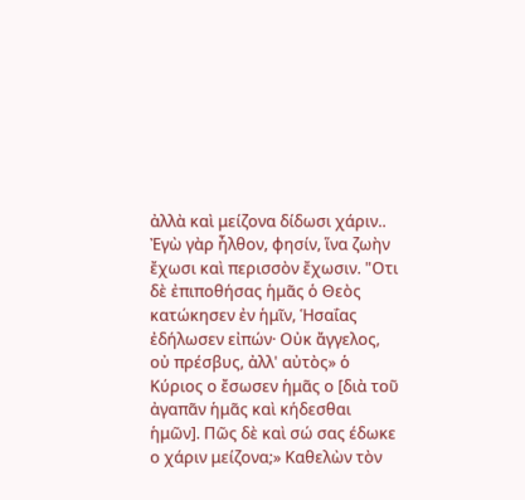ἀλλὰ καὶ μείζονα δίδωσι χάριν.. Ἐγὼ γὰρ ἦλθον, φησίν, ἵνα ζωὴν ἔχωσι καὶ περισσὸν ἔχωσιν. "Οτι δὲ ἐπιποθήσας ἡμᾶς ὁ Θεὸς κατώκησεν ἐν ἡμῖν, Ἡσαΐας ἐδήλωσεν εἰπών· Οὐκ ἄγγελος, οὐ πρέσβυς, ἀλλ' αὐτὸς» ὁ Κύριος ο ἔσωσεν ἡμᾶς ο [διὰ τοῦ ἀγαπᾶν ἡμᾶς καὶ κήδεσθαι ἡμῶν]. Πῶς δὲ καὶ σώ σας έδωκε ο χάριν μείζονα;» Καθελὼν τὸν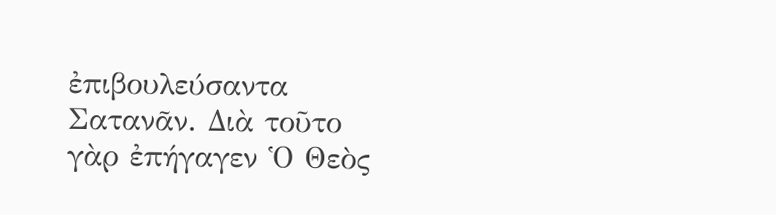ἐπιβουλεύσαντα Σατανᾶν. Διὰ τοῦτο γὰρ ἐπήγαγεν Ὁ Θεὸς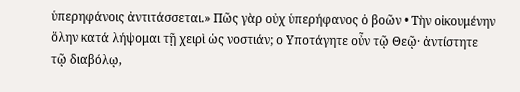ὑπερηφάνοις ἀντιτάσσεται.» Πῶς γὰρ οὐχ ὑπερήφανος ὁ βοῶν • Τὴν οἰκουμένην ὅλην κατά λήψομαι τῇ χειρὶ ὡς νοστιάν; ο Υποτάγητε οὖν τῷ Θεῷ· ἀντίστητε τῷ διαβόλῳ,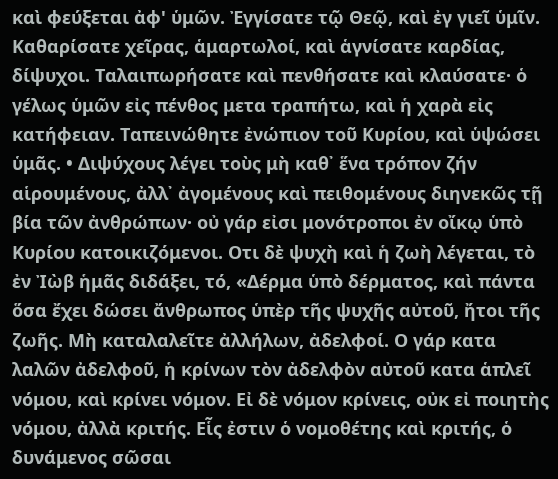καὶ φεύξεται ἀφ' ὑμῶν. Ἐγγίσατε τῷ Θεῷ, καὶ ἐγ γιεῖ ὑμῖν. Καθαρίσατε χεῖρας, ἁμαρτωλοί, καὶ ἁγνίσατε καρδίας, δίψυχοι. Ταλαιπωρήσατε καὶ πενθήσατε καὶ κλαύσατε· ὁ γέλως ὑμῶν εἰς πένθος μετα τραπήτω, καὶ ἡ χαρὰ εἰς κατήφειαν. Ταπεινώθητε ἐνώπιον τοῦ Κυρίου, καὶ ὑψώσει ὑμᾶς. • Διψύχους λέγει τοὺς μὴ καθ᾿ ἕνα τρόπον ζήν αἱρουμένους, ἀλλ᾽ ἀγομένους καὶ πειθομένους διηνεκῶς τῇ βία τῶν ἀνθρώπων· οὐ γάρ εἰσι μονότροποι ἐν οἴκῳ ὑπὸ Κυρίου κατοικιζόμενοι. Οτι δὲ ψυχὴ καὶ ἡ ζωὴ λέγεται, τὸ ἐν Ἰὼβ ἡμᾶς διδάξει, τό, «Δέρμα ὑπὸ δέρματος, καὶ πάντα ὅσα ἔχει δώσει ἄνθρωπος ὑπὲρ τῆς ψυχῆς αὐτοῦ, ἤτοι τῆς ζωῆς. Μὴ καταλαλεῖτε ἀλλήλων, ἀδελφοί. Ο γάρ κατα λαλῶν ἀδελφοῦ, ἡ κρίνων τὸν ἀδελφὸν αὐτοῦ κατα ἁπλεῖ νόμου, καὶ κρίνει νόμον. Εἰ δὲ νόμον κρίνεις, οὐκ εἰ ποιητὴς νόμου, ἀλλὰ κριτής. Εἷς ἐστιν ὁ νομοθέτης καὶ κριτής, ὁ δυνάμενος σῶσαι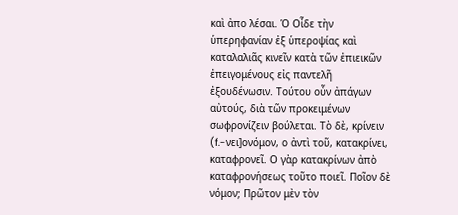καὶ ἀπο λέσαι. Ὁ Οἶδε τὴν ὑπερηφανίαν ἐξ ὑπεροψίας καὶ καταλαλιᾶς κινεῖν κατὰ τῶν ἐπιεικῶν ἐπειγομένους εἰς παντελῆ ἐξουδένωσιν. Τούτου οὖν ἀπάγων αὐτούς, διὰ τῶν προκειμένων σωφρονίζειν βούλεται. Τὸ δὲ, κρίνειν (f.-νει]ονόμον, ο ἀντὶ τοῦ, κατακρίνει, καταφρονεῖ. Ο γὰρ κατακρίνων ἀπὸ καταφρονήσεως τοῦτο ποιεῖ. Ποῖον δὲ νόμον; Πρῶτον μὲν τὸν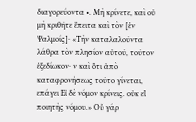διαγορεύοντα •. Μὴ κρίνετε, καὶ οὐ μὴ κριθῆτε ἔπειτα καὶ τὸν [ἐν Ψαλμοίς]· «Τὴν καταλαλοῦντα λάθρα τὸν πλησίον αὐτοῦ, τοῦτον ἐξεδίωκον· ν καὶ ὅτι ἀπὸ καταφρονήσεως τοῦτο γίνεται, επάγει Εἰ δὲ νόμον κρίνεις. οὐκ εἴ ποιητὴς νόμου.» Οὗ γάρ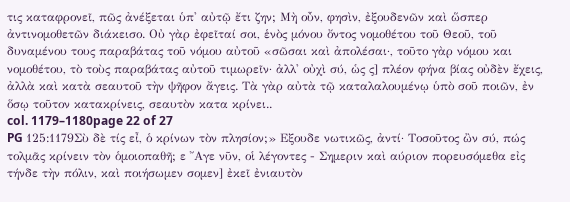τις καταφρονεῖ, πῶς ἀνέξεται ὑπ' αὐτῷ ἔτι ζην; Μὴ οὖν, φησὶν, ἐξουδενῶν καὶ ὥσπερ ἀντινομοθετῶν διάκεισο. Οὐ γὰρ ἐφεῖταί σοι, ἑνὸς μόνου ὄντος νομοθέτου τοῦ Θεοῦ, τοῦ δυναμένου τους παραβάτας τοῦ νόμου αὐτοῦ «σῶσαι καὶ ἀπολέσαι·, τοῦτο γὰρ νόμου και νομοθέτου, τὸ τοὺς παραβάτας αὐτοῦ τιμωρεῖν· ἀλλ' οὐχὶ σύ, ὡς ς] πλέον φήνα βίας οὐδὲν ἔχεις, ἀλλὰ καὶ κατὰ σεαυτοῦ τὴν ψῆφον ἄγεις. Τὰ γὰρ αὐτὰ τῷ καταλαλουμένῳ ὑπὸ σοῦ ποιῶν, ἐν ὅσῳ τοῦτον κατακρίνεις, σεαυτὸν κατα κρίνει..
col. 1179–1180page 22 of 27
PG 125:1179Σὺ δὲ τίς εἶ, ὁ κρίνων τὸν πλησίον;» Εξουδε νωτικῶς, ἀντί· Τοσοῦτος ὢν σύ, πώς τολμᾶς κρίνειν τὸν ὁμοιοπαθῆ; ε ῎Αγε νῦν, οἱ λέγοντες - Σημεριν καὶ αύριον πορευσόμεθα εἰς τήνδε τὴν πόλιν, καὶ ποιήσωμεν σομεν] ἐκεῖ ἐνιαυτὸν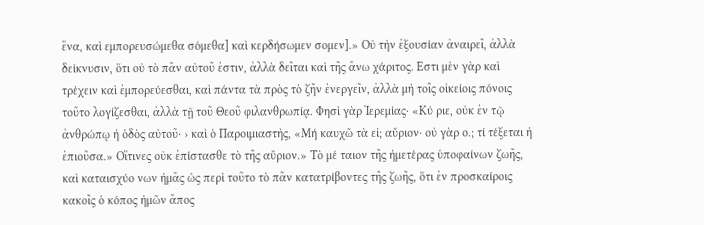ἕνα, καὶ εμπορευσώμεθα σόμεθα] καὶ κερδήσωμεν σομεν].» Οὐ τὴν ἐξουσίαν ἀναιρεῖ, ἀλλὰ δείκνυσιν, ὅτι οὐ τὸ πᾶν αὐτοῦ ἐστιν, ἀλλὰ δεῖται καὶ τῆς ἄνω χάριτος. Εστι μὲν γὰρ καὶ τρέχειν καὶ ἐμπορεύεσθαι, καὶ πάντα τὰ πρὸς τὸ ζῆν ἐνεργεῖν, ἀλλὰ μὴ τοῖς οἰκείοις πόνοις τοῦτο λογίζεσθαι, ἀλλὰ τῇ τοῦ Θεοῦ φιλανθρωπίᾳ. Φησὶ γὰρ Ἱερεμίας· «Κύ ριε, οὐκ ἐν τῷ ἀνθρώπῳ ἡ ὁδὸς αὐτοῦ· › καὶ ὁ Παροιμιαστὴς, «Μή καυχῶ τὰ εἰ; αὔριον· οὐ γὰρ ο.; τί τέξεται ἡ ἐπιοῦσα.» Οἵτινες οὐκ ἐπίστασθε τὸ τῆς αὔριον.» Τὸ μέ ταιον τῆς ἡμετέρας ὑποφαίνων ζωῆς, καὶ καταισχύο νων ἡμᾶς ὡς περὶ τοῦτο τὸ πᾶν κατατρίβοντες τῆς ζωῆς, ὅτι ἐν προσκαίροις κακοῖς ὁ κόπος ἡμῶν ἄπος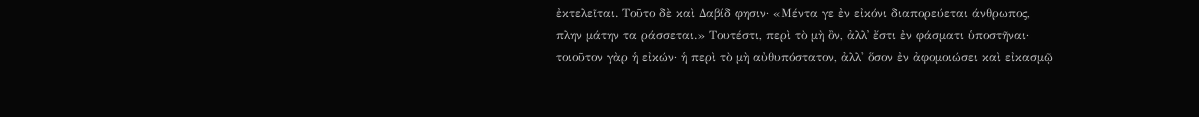ἐκτελεῖται. Τοῦτο δὲ καὶ Δαβίδ φησιν· «Μέντα γε ἐν εἰκόνι διαπορεύεται άνθρωπος, πλην μάτην τα ράσσεται.» Τουτέστι, περὶ τὸ μὴ ὂν, ἀλλ᾽ ἔστι ἐν φάσματι ὑποστῆναι· τοιοῦτον γὰρ ἡ εἰκών· ἡ περὶ τὸ μὴ αὐθυπόστατον, ἀλλ' ὅσον ἐν ἀφομοιώσει καὶ εἰκασμῷ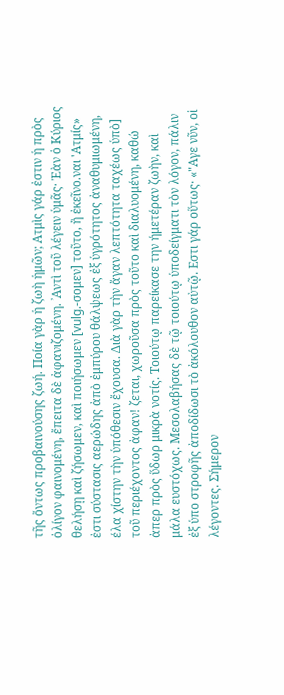τῆς ὄντως προβαινούσης ζωή. Ποία γὰρ ἡ ζωὴ ἡμῶν; Ατμὶς γάρ ἐστιν ἡ πρὸς ὀλίγον φαινομένη, ἔπειτα δὲ ἀφανιζομένη. ᾿Αντὶ τοῦ λέγειν ὑμᾶς· Ἐὰν ὁ Κύριος θελήσῃ καὶ ζήσωμεν, καὶ ποιήσωμεν [vulg.-σομεν] τοῦτο, ἢ ἐκεῖνο.ναι 'Ατμίς» ἐστι σύστασις αερώδης ἀπὸ ἐμπύρου θάλψεως ἐξ ὑγρότητος ἀναθυμιωμένη, έλα χίστην τὴν ὑπόθεσιν ἔχουσα. Διὰ γὰρ τὴν ἄγαν λεπτότητα ταχέως ὑπὸ] τοῦ περιέχοντος ἀφαν! ζεται, χωροῦσα πρὸς τοῦτο καὶ διαλυομένη, καθώ ἀπερ πρὸς ὕδωρ μικρὰ νοτίς. Τοιούτῳ παρείκασε την ήμετέραν ζωὴν, καὶ μάλα ευστόχως. Μεσολαβήσας δὲ τῷ τοιούτῳ ὑποδείγματι τὸν λόγον, πάλιν ἐξ ὑπο στροφῆς ἀποδίδωσι τὸ ἀκόλουθον αὐτῷ. Εστι γάρ οὕτως· «"Αγε νῦν, οἱ λέγοντες. Σήμερον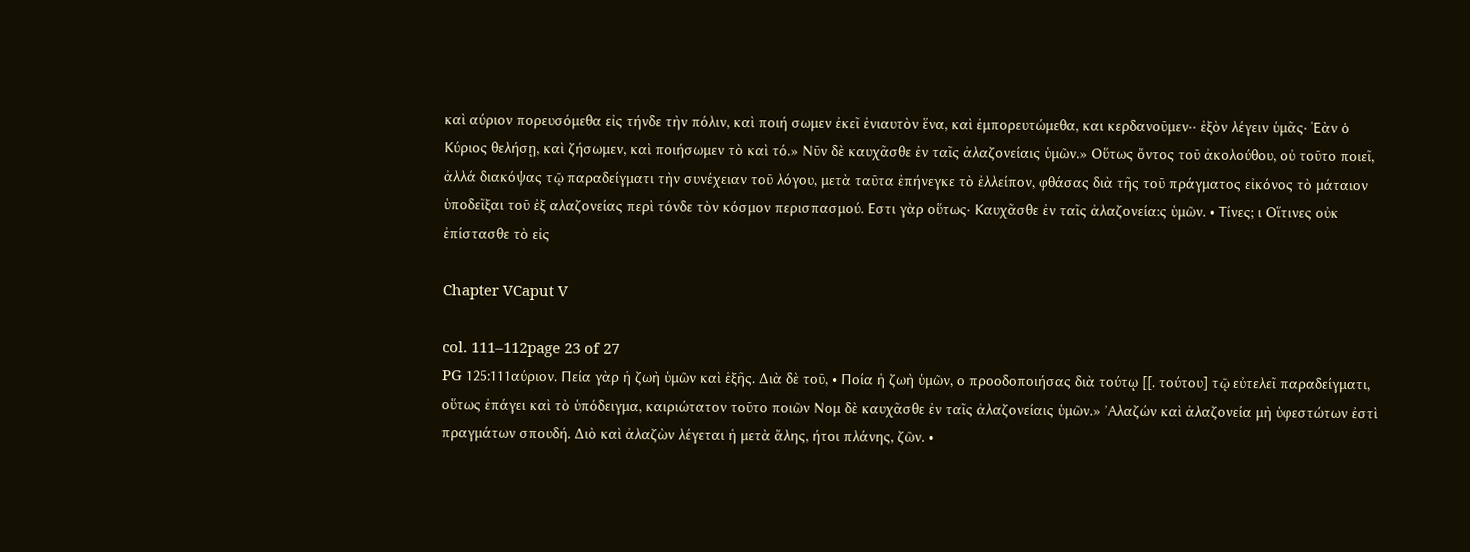καὶ αύριον πορευσόμεθα εἰς τήνδε τὴν πόλιν, καὶ ποιή σωμεν ἐκεῖ ἐνιαυτὸν ἕνα, καὶ ἐμπορευτώμεθα, και κερδανοῦμεν·· ἐξὸν λέγειν ὑμᾶς· Ἐὰν ὁ Κύριος θελήσῃ, καὶ ζήσωμεν, καὶ ποιήσωμεν τὸ καὶ τό.» Νῦν δὲ καυχᾶσθε ἐν ταῖς ἀλαζονείαις ὑμῶν.» Οὕτως ὄντος τοῦ ἀκολούθου, οὐ τοῦτο ποιεῖ, ἀλλά διακόψας τῷ παραδείγματι τὴν συνέχειαν τοῦ λόγου, μετὰ ταῦτα ἐπήνεγκε τὸ ἐλλείπον, φθάσας διὰ τῆς τοῦ πράγματος εἰκόνος τὸ μάταιον ὑποδεῖξαι τοῦ ἐξ αλαζονείας περὶ τόνδε τὸν κόσμον περισπασμού. Εστι γὰρ οὕτως· Καυχᾶσθε ἐν ταῖς ἀλαζονεία:ς ὑμῶν. • Τίνες; ι Οἵτινες οὐκ ἐπίστασθε τὸ εἰς

Chapter VCaput V

col. 111–112page 23 of 27
PG 125:111αύριον. Πεία γὰρ ἡ ζωὴ ὑμῶν καὶ ἑξῆς. Διὰ δὲ τοῦ, • Ποία ἡ ζωὴ ὑμῶν, ο προοδοποιήσας διὰ τούτῳ [[. τούτου] τῷ εὐτελεῖ παραδείγματι, οὕτως ἐπάγει καὶ τὸ ὑπόδειγμα, καιριώτατον τοῦτο ποιῶν Νομ δὲ καυχᾶσθε ἐν ταῖς ἀλαζονείαις ὑμῶν.» ᾿Αλαζών καὶ ἀλαζονεία μὴ ὑφεστώτων ἐστὶ πραγμάτων σπουδή. Διὸ καὶ ἀλαζὼν λέγεται ἡ μετὰ ἄλης, ήτοι πλάνης, ζῶν. •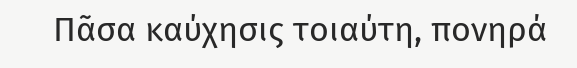Πᾶσα καύχησις τοιαύτη, πονηρά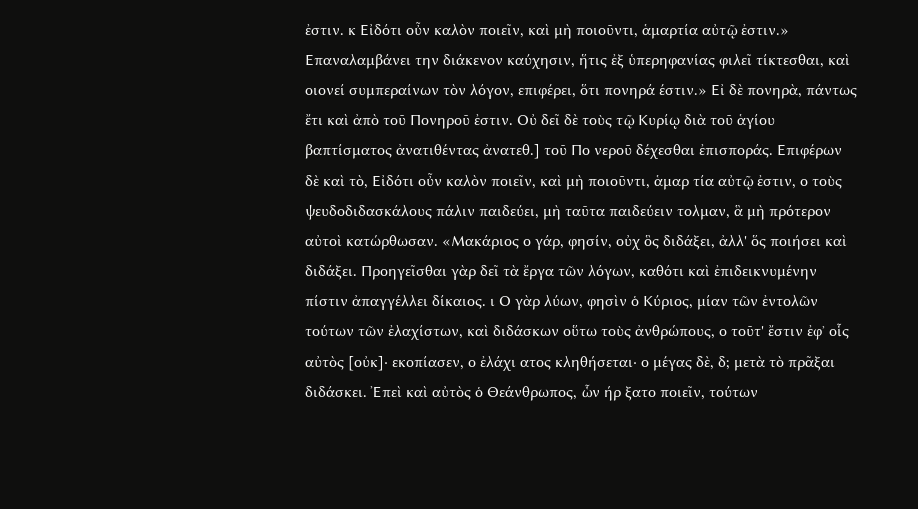ἐστιν. κ Εἰδότι οὖν καλὸν ποιεῖν, καὶ μὴ ποιοῦντι, ἁμαρτία αὐτῷ ἐστιν.» Επαναλαμβάνει την διάκενον καύχησιν, ἥτις ἐξ ὑπερηφανίας φιλεῖ τίκτεσθαι, καὶ οιονεί συμπεραίνων τὸν λόγον, επιφέρει, ὅτι πονηρά έστιν.» Εἰ δὲ πονηρὰ, πάντως ἔτι καὶ ἀπὸ τοῦ Πονηροῦ ἐστιν. Οὐ δεῖ δὲ τοὺς τῷ Κυρίῳ διὰ τοῦ ἁγίου βαπτίσματος ἀνατιθέντας ἀνατεθ.] τοῦ Πο νεροῦ δέχεσθαι ἐπισποράς. Επιφέρων δὲ καὶ τὸ, Εἰδότι οὖν καλὸν ποιεῖν, καὶ μὴ ποιοῦντι, ἁμαρ τία αὐτῷ ἐστιν, ο τοὺς ψευδοδιδασκάλους πάλιν παιδεύει, μὴ ταῦτα παιδεύειν τολμαν, ἃ μὴ πρότερον αὐτοὶ κατώρθωσαν. «Μακάριος ο γάρ, φησίν, οὐχ ὃς διδάξει, ἀλλ' ὅς ποιήσει καὶ διδάξει. Προηγεῖσθαι γὰρ δεῖ τὰ ἔργα τῶν λόγων, καθότι καὶ ἐπιδεικνυμένην πίστιν ἀπαγγέλλει δίκαιος. ι Ο γὰρ λύων, φησὶν ὁ Κύριος, μίαν τῶν ἐντολῶν τούτων τῶν ἐλαχίστων, καὶ διδάσκων οὕτω τοὺς ἀνθρώπους, ο τοῦτ' ἔστιν ἐφ᾽ οἷς αὐτὸς [οὐκ]· εκοπίασεν, ο ἐλάχι ατος κληθήσεται· ο μέγας δὲ, δ; μετὰ τὸ πρᾶξαι διδάσκει. Ἐπεὶ καὶ αὐτὸς ὁ Θεάνθρωπος, ὧν ήρ ξατο ποιεῖν, τούτων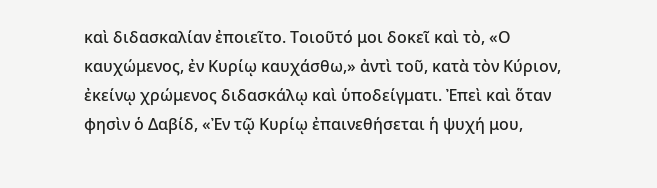καὶ διδασκαλίαν ἐποιεῖτο. Τοιοῦτό μοι δοκεῖ καὶ τὸ, «Ο καυχώμενος, ἐν Κυρίῳ καυχάσθω,» ἀντὶ τοῦ, κατὰ τὸν Κύριον, ἐκείνῳ χρώμενος διδασκάλῳ καὶ ὑποδείγματι. Ἐπεὶ καὶ ὅταν φησὶν ὁ Δαβίδ, «Ἐν τῷ Κυρίῳ ἐπαινεθήσεται ἡ ψυχή μου,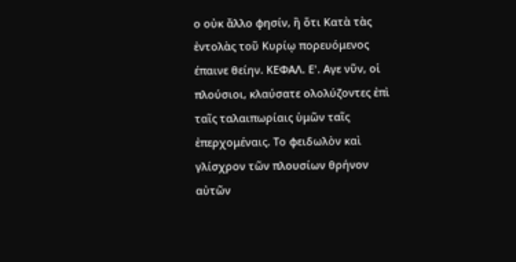ο οὐκ ἄλλο φησίν, ἢ ὅτι Κατὰ τὰς ἐντολὰς τοῦ Κυρίῳ πορευόμενος έπαινε θείην. ΚΕΦΑΛ. Ε'. Αγε νῦν, οἱ πλούσιοι, κλαύσατε ολολύζοντες ἐπὶ ταῖς ταλαιπωρίαις ὑμῶν ταῖς ἐπερχομέναις. Το φειδωλὸν καὶ γλίσχρον τῶν πλουσίων θρήνον αὐτῶν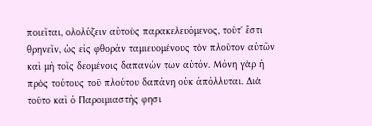ποιεῖται, ολολύζειν αὐτοὺς παρακελευόμενος, τοῦτ' ἔστι θρηνεῖν, ὡς εἰς φθοράν ταμιευομένους τὸν πλοῦτον αὐτῶν καὶ μὴ τοῖς δεομένοις δαπανών των αὐτόν. Μόνη γὰρ ἡ πρὸς τούτους τοῦ πλούτου δαπάνη οὐκ ἀπόλλυται. Διὰ τοῦτο καὶ ὁ Παροιμιαστὴς φησι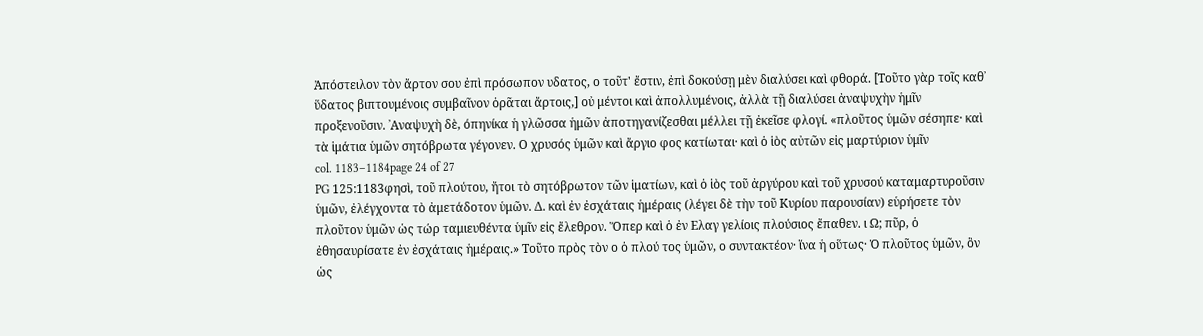Ἀπόστειλον τὸν ἄρτον σου ἐπὶ πρόσωπον υδατος, ο τοῦτ' ἔστιν, ἐπὶ δοκούσῃ μὲν διαλύσει καὶ φθορά. [Τοῦτο γὰρ τοῖς καθ᾽ ὕδατος βιπτουμένοις συμβαῖνον ὁρᾶται ἄρτοις,] οὐ μέντοι καὶ ἀπολλυμένοις, ἀλλὰ τῇ διαλύσει ἀναψυχὴν ἡμῖν προξενοῦσιν. ᾿Αναψυχὴ δὲ, όπηνίκα ἡ γλῶσσα ἡμῶν ἀποτηγανίζεσθαι μέλλει τῇ ἐκεῖσε φλογί. «πλοῦτος ὑμῶν σέσηπε· καὶ τὰ ἱμάτια ὑμῶν σητόβρωτα γέγονεν. Ο χρυσός ὑμῶν καὶ ἄργιο φος κατίωται· καὶ ὁ ἱὸς αὐτῶν εἰς μαρτύριον ὑμῖν
col. 1183–1184page 24 of 27
PG 125:1183φησὶ, τοῦ πλούτου, ἤτοι τὸ σητόβρωτον τῶν ἱματίων, καὶ ὁ ἱὸς τοῦ ἀργύρου καὶ τοῦ χρυσού καταμαρτυροῦσιν ὑμῶν, ἐλέγχοντα τὸ ἀμετάδοτον ὑμῶν. Δ. καὶ ἐν ἐσχάταις ἡμέραις (λέγει δὲ τὴν τοῦ Κυρίου παρουσίαν) εὑρήσετε τὸν πλοῦτον ὑμῶν ὡς τώρ ταμιευθέντα ὑμῖν εἰς ἔλεθρον. Ὅπερ καὶ ὁ ἐν Ελαγ γελίοις πλούσιος ἔπαθεν. ι Ω; πῦρ, ὁ ἐθησαυρίσατε ἐν ἐσχάταις ἡμέραις.» Τοῦτο πρὸς τὸν ο ὁ πλού τος ὑμῶν, ο συντακτέον· ἵνα ἡ οὕτως· Ὁ πλοῦτος ὑμῶν, ὃν ὡς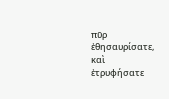πῦρ ἐθησαυρίσατε, καὶ ἐτρυφήσατε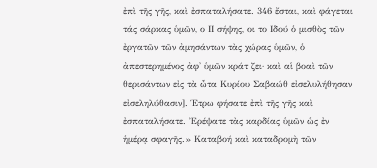ἐπὶ τῆς γῆς, καὶ ἐσπαταλήσατε. 346 ἔσται, καὶ φάγεται τάς σάρκας ὑμῶν, ο ΙΙ σήψης, οι το Ιδού ὁ μισθὸς τῶν ἐργατῶν τῶν ἀμησάντων τὰς χώρας ὑμῶν, ὁ ἀπεστερημένος ἀφ' ὑμῶν κράτ ζει· καὶ αἱ βοαὶ τῶν θερισάντων εἰς τὰ ὦτα Κυρίου Σαβαώθ εἰσελυλήθησαν εἰσεληλύθασιν]. Έτρω φήσατε ἐπὶ τῆς γῆς καὶ ἐσπαταλήσατε. Ἐρέψατε τὰς καρδίας ὑμῶν ὡς ἐν ἡμέρᾳ σφαγῆς.» Καταβοή καὶ καταδρομὴ τῶν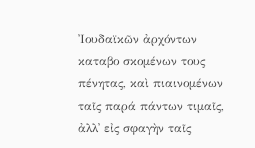Ἰουδαϊκῶν ἀρχόντων καταβο σκομένων τους πένητας, καὶ πιαινομένων ταῖς παρά πάντων τιμαῖς, ἀλλ᾽ εἰς σφαγὴν ταῖς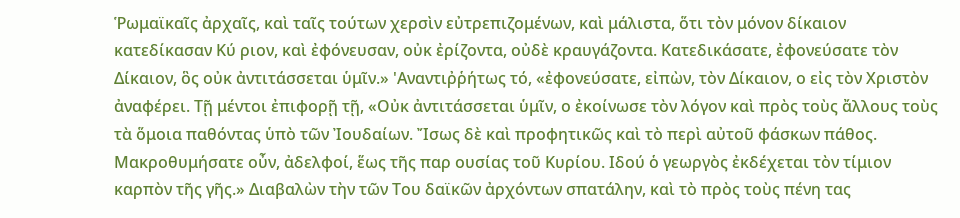Ῥωμαϊκαῖς ἀρχαῖς, καὶ ταῖς τούτων χερσὶν εὐτρεπιζομένων, καὶ μάλιστα, ὅτι τὸν μόνον δίκαιον κατεδίκασαν Κύ ριον, καὶ ἐφόνευσαν, οὐκ ἐρίζοντα, οὐδὲ κραυγάζοντα. Κατεδικάσατε, ἐφονεύσατε τὸν Δίκαιον, ὃς οὐκ ἀντιτάσσεται ὑμῖν.» 'Αναντιῤῥήτως τό, «ἐφονεύσατε, εἰπὼν, τὸν Δίκαιον, ο εἰς τὸν Χριστὸν ἀναφέρει. Τῇ μέντοι ἐπιφορῇ τῇ, «Οὐκ ἀντιτάσσεται ὑμῖν, ο ἐκοίνωσε τὸν λόγον καὶ πρὸς τοὺς ἄλλους τοὺς τὰ ὅμοια παθόντας ὑπὸ τῶν Ἰουδαίων. Ἴσως δὲ καὶ προφητικῶς καὶ τὸ περὶ αὐτοῦ φάσκων πάθος. Μακροθυμήσατε οὖν, ἀδελφοί, ἕως τῆς παρ ουσίας τοῦ Κυρίου. Ιδού ὁ γεωργὸς ἐκδέχεται τὸν τίμιον καρπὸν τῆς γῆς.» Διαβαλὼν τὴν τῶν Του δαϊκῶν ἀρχόντων σπατάλην, καὶ τὸ πρὸς τοὺς πένη τας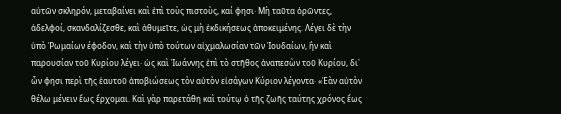αὐτῶν σκληρόν, μεταβαίνει καὶ ἐπὶ τοὺς πιστοὺς, καί φησι· Μὴ ταῦτα ὁρῶντες, ἀδελφοί, σκανδαλίζεσθε, καὶ ἀθυμεῖτε, ὡς μὴ ἐκδικήσεως ἀποκειμένης. Λέγει δὲ τὴν ὑπὸ Ῥωμαίων έφοδον, καὶ τὴν ὑπὸ τούτων αἰχμαλωσίαν τῶν Ἰουδαίων, ἣν καὶ παρουσίαν τοῦ Κυρίου λέγει· ὡς καὶ Ἰωάννης ἐπὶ τὸ στῆθος ἀναπεσὼν τοῦ Κυρίου, δι᾿ ὧν φησι περὶ τῆς ἑαυτοῦ ἀποβιώσεως τὸν αὐτὸν εἰσάγων Κύριον λέγοντα· «Ἐὰν αὐτὸν θέλω μένειν ἕως ἔρχομαι. Καὶ γὰρ παρετάθη καὶ τούτῳ ὁ τῆς ζωῆς ταύτης χρόνος ἕως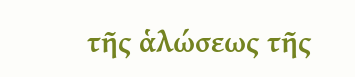τῆς ἁλώσεως τῆς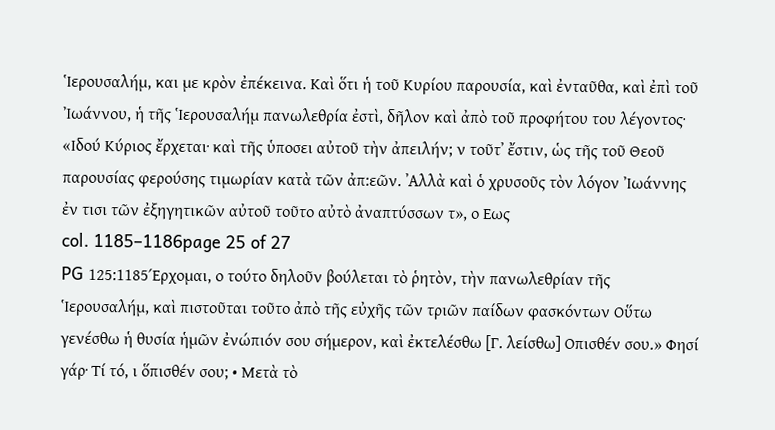Ἱερουσαλήμ, και με κρὸν ἐπέκεινα. Καὶ ὅτι ἡ τοῦ Κυρίου παρουσία, καὶ ἐνταῦθα, καὶ ἐπὶ τοῦ Ἰωάννου, ἡ τῆς Ἱερουσαλήμ πανωλεθρία ἐστὶ, δῆλον καὶ ἀπὸ τοῦ προφήτου του λέγοντος· «Ιδού Κύριος ἔρχεται· καὶ τῆς ὑποσει αὐτοῦ τὴν ἀπειλήν; ν τοῦτ᾽ ἔστιν, ὡς τῆς τοῦ Θεοῦ παρουσίας φερούσης τιμωρίαν κατὰ τῶν ἀπ:εῶν. ᾿Αλλὰ καὶ ὁ χρυσοῦς τὸν λόγον Ἰωάννης ἐν τισι τῶν ἐξηγητικῶν αὐτοῦ τοῦτο αὐτὸ ἀναπτύσσων τ», ο Εως
col. 1185–1186page 25 of 27
PG 125:1185Έρχομαι, ο τούτο δηλοῦν βούλεται τὸ ῥητὸν, τὴν πανωλεθρίαν τῆς Ἱερουσαλήμ, καὶ πιστοῦται τοῦτο ἀπὸ τῆς εὐχῆς τῶν τριῶν παίδων φασκόντων Οὕτω γενέσθω ἡ θυσία ἡμῶν ἐνώπιόν σου σήμερον, καὶ ἐκτελέσθω [Γ. λείσθω] Οπισθέν σου.» Φησί γάρ· Τί τό, ι ὅπισθέν σου; • Μετὰ τὸ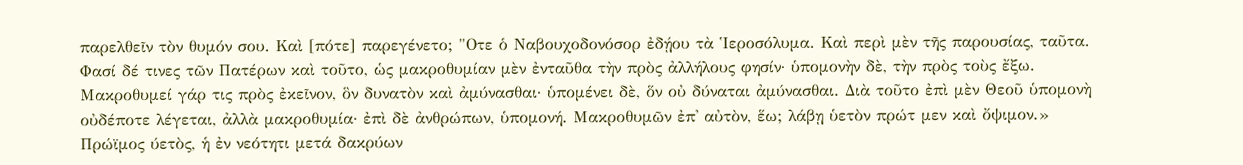παρελθεῖν τὸν θυμόν σου. Καὶ [πότε] παρεγένετο; "Οτε ὁ Ναβουχοδονόσορ ἐδῄου τὰ Ἱεροσόλυμα. Καὶ περὶ μὲν τῆς παρουσίας, ταῦτα. Φασί δέ τινες τῶν Πατέρων καὶ τοῦτο, ὡς μακροθυμίαν μὲν ἐνταῦθα τὴν πρὸς ἀλλήλους φησίν· ὑπομονὴν δὲ, τὴν πρὸς τοὺς ἔξω. Μακροθυμεί γάρ τις πρὸς ἐκεῖνον, ὃν δυνατὸν καὶ ἀμύνασθαι· ὑπομένει δὲ, ὅν οὐ δύναται ἀμύνασθαι. Διὰ τοῦτο ἐπὶ μὲν Θεοῦ ὑπομονὴ οὐδέποτε λέγεται, ἀλλὰ μακροθυμία· ἐπὶ δὲ ἀνθρώπων, ὑπομονή. Μακροθυμῶν ἐπ' αὐτὸν, ἕω; λάβῃ ὑετὸν πρώτ μεν καὶ ὄψιμον.» Πρώϊμος ύετὸς, ἡ ἐν νεότητι μετά δακρύων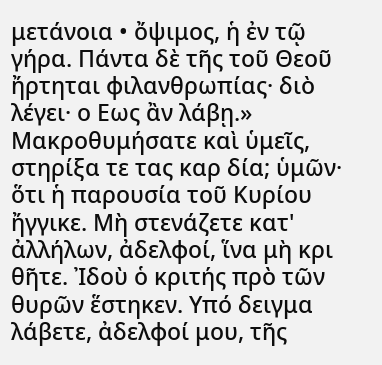μετάνοια • ὄψιμος, ἡ ἐν τῷ γήρα. Πάντα δὲ τῆς τοῦ Θεοῦ ἤρτηται φιλανθρωπίας· διὸ λέγει· ο Εως ἂν λάβῃ.» Μακροθυμήσατε καὶ ὑμεῖς, στηρίξα τε τας καρ δία; ὑμῶν· ὅτι ἡ παρουσία τοῦ Κυρίου ἤγγικε. Μὴ στενάζετε κατ' ἀλλήλων, ἀδελφοί, ἵνα μὴ κρι θῆτε. Ἰδοὺ ὁ κριτής πρὸ τῶν θυρῶν ἕστηκεν. Υπό δειγμα λάβετε, ἀδελφοί μου, τῆς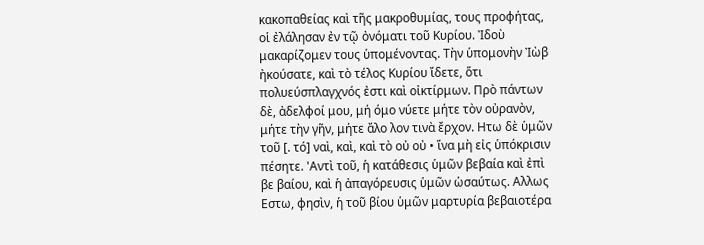κακοπαθείας καὶ τῆς μακροθυμίας, τους προφήτας, οἱ ἐλάλησαν ἐν τῷ ὀνόματι τοῦ Κυρίου. Ἰδοὺ μακαρίζομεν τους ὑπομένοντας. Τὴν ὑπομονὴν Ἰὼβ ἠκούσατε, καὶ τὸ τέλος Κυρίου ἴδετε, ὅτι πολυεύσπλαγχνός ἐστι καὶ οἰκτίρμων. Πρὸ πάντων δὲ, ἀδελφοί μου, μή όμο νύετε μήτε τὸν οὐρανὸν, μήτε τὴν γῆν, μήτε ἄλο λον τινὰ ἔρχον. Ητω δὲ ὑμῶν τοῦ [. τό] ναὶ, καὶ, καὶ τὸ οὐ οὐ • ἵνα μὴ εἰς ὑπόκρισιν πέσητε. 'Αντὶ τοῦ, ἡ κατάθεσις ὑμῶν βεβαία καὶ ἐπὶ βε βαίου, καὶ ἡ ἀπαγόρευσις ὑμῶν ὡσαύτως. Αλλως Εστω, φησὶν, ἡ τοῦ βίου ὑμῶν μαρτυρία βεβαιοτέρα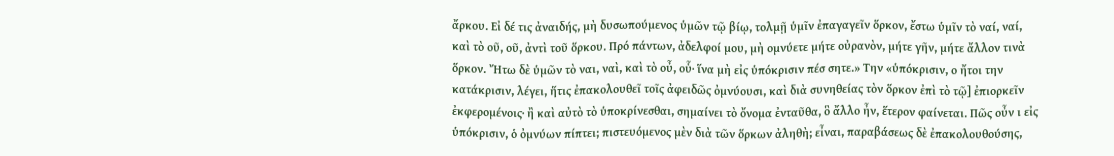ἄρκου. Εἰ δέ τις ἀναιδής, μὴ δυσωπούμενος ὑμῶν τῷ βίῳ, τολμῇ ὑμῖν ἐπαγαγεῖν ὅρκον, ἔστω ὑμῖν τὸ ναί, ναί, καὶ τὸ οῦ, οῦ, ἀντὶ τοῦ ὅρκου. Πρό πάντων, ἀδελφοί μου, μὴ ομνύετε μήτε οὐρανὸν, μήτε γῆν, μήτε ἄλλον τινὰ ὅρκον. Ἤτω δὲ ὑμῶν τὸ ναι, ναὶ, καὶ τὸ οὖ, οὗ· ἵνα μὴ εἰς ὑπόκρισιν πέσ σητε.» Την «ὑπόκρισιν, ο ἤτοι την κατάκρισιν, λέγει, ἥτις ἐπακολουθεῖ τοῖς ἀφειδῶς ὀμνύουσι, καὶ διὰ συνηθείας τὸν ὅρκον ἐπὶ τὸ τῷ] ἐπιορκεῖν ἐκφερομένοις· ἢ καὶ αὐτὸ τὸ ὑποκρίνεσθαι, σημαίνει τὸ ὄνομα ἐνταῦθα, ὃ ἄλλο ἦν, ἕτερον φαίνεται. Πῶς οὖν ι εἰς ὑπόκρισιν, ὁ ὀμνύων πίπτει; πιστευόμενος μὲν διὰ τῶν ὅρκων ἀληθὴ; εἶναι, παραβάσεως δὲ ἐπακολουθούσης,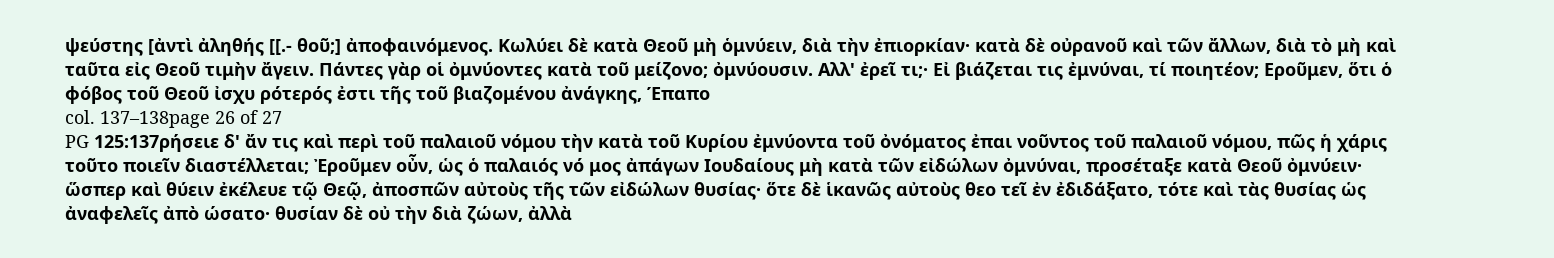ψεύστης [ἀντὶ ἀληθής [[.- θοῦ;] ἀποφαινόμενος. Κωλύει δὲ κατὰ Θεοῦ μὴ ὁμνύειν, διὰ τὴν ἐπιορκίαν· κατὰ δὲ οὐρανοῦ καὶ τῶν ἄλλων, διὰ τὸ μὴ καὶ ταῦτα εἰς Θεοῦ τιμὴν ἄγειν. Πάντες γὰρ οἱ ὀμνύοντες κατὰ τοῦ μείζονο; ὀμνύουσιν. Αλλ' ἐρεῖ τι;· Εἰ βιάζεται τις ἐμνύναι, τί ποιητέον; Εροῦμεν, ὅτι ὁ φόβος τοῦ Θεοῦ ἰσχυ ρότερός ἐστι τῆς τοῦ βιαζομένου ἀνάγκης, Έπαπο
col. 137–138page 26 of 27
PG 125:137ρήσειε δ' ἄν τις καὶ περὶ τοῦ παλαιοῦ νόμου τὴν κατὰ τοῦ Κυρίου ἐμνύοντα τοῦ ὀνόματος ἐπαι νοῦντος τοῦ παλαιοῦ νόμου, πῶς ἡ χάρις τοῦτο ποιεῖν διαστέλλεται; Ἐροῦμεν οὖν, ὡς ὁ παλαιός νό μος ἀπάγων Ιουδαίους μὴ κατὰ τῶν εἰδώλων ὀμνύναι, προσέταξε κατὰ Θεοῦ ὀμνύειν· ὥσπερ καὶ θύειν ἐκέλευε τῷ Θεῷ, ἀποσπῶν αὐτοὺς τῆς τῶν εἰδώλων θυσίας· ὅτε δὲ ἱκανῶς αὐτοὺς θεο τεῖ ἐν ἐδιδάξατο, τότε καὶ τὰς θυσίας ὡς ἀναφελεῖς ἀπὸ ώσατο· θυσίαν δὲ οὐ τὴν διὰ ζώων, ἀλλὰ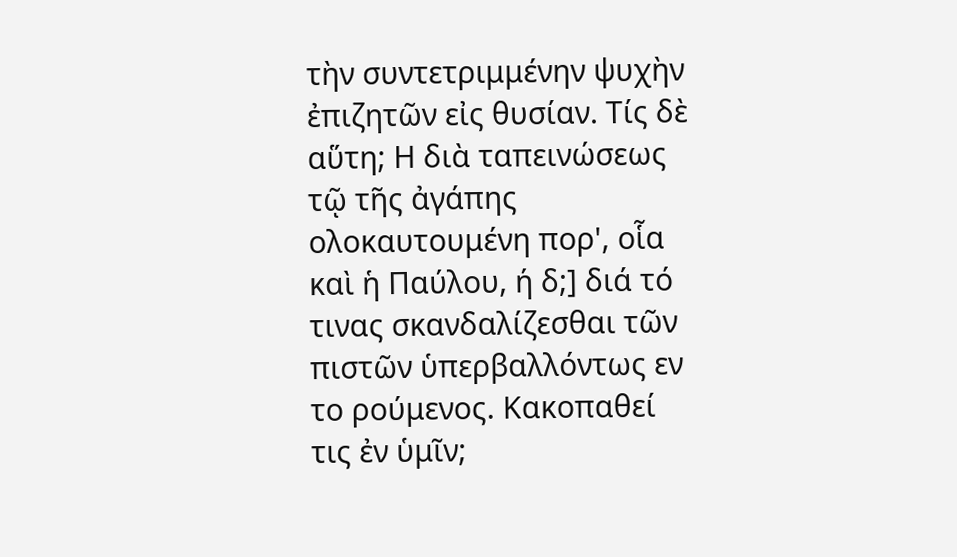τὴν συντετριμμένην ψυχὴν ἐπιζητῶν εἰς θυσίαν. Τίς δὲ αὕτη; Η διὰ ταπεινώσεως τῷ τῆς ἀγάπης ολοκαυτουμένη πορ', οἷα καὶ ἡ Παύλου, ή δ;] διά τό τινας σκανδαλίζεσθαι τῶν πιστῶν ὑπερβαλλόντως εν το ρούμενος. Κακοπαθεί τις ἐν ὑμῖν;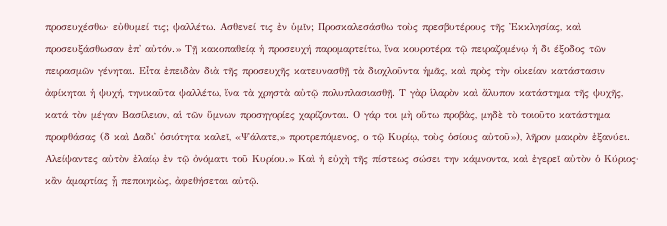προσευχέσθω· εὐθυμεί τις; ψαλλέτω. Ασθενεί τις ἐν ὑμῖν; Προσκαλεσάσθω τοὺς πρεσβυτέρους τῆς Ἐκκλησίας, καὶ προσευξάσθωσαν ἐπ' αὐτόν.» Τῇ κακοπαθείᾳ ἡ προσευχή παρομαρτείτω, ἵνα κουροτέρα τῷ πειραζομένῳ ἡ δι έξοδος τῶν πειρασμῶν γένηται. Εἶτα ἐπειδὰν διὰ τῆς προσευχῆς κατευνασθῇ τὰ διοχλοῦντα ἡμᾶς, καὶ πρὸς τὴν οἰκείαν κατάστασιν ἀφίκηται ἡ ψυχή, τηνικαῦτα ψαλλέτω, ἵνα τὰ χρηστὰ αὐτῷ πολυπλασιασθῇ. Τ γὰρ ἱλαρὸν καὶ ἄλυπον κατάστημα τῆς ψυχῆς, κατά τὸν μέγαν Βασίλειον, αἱ τῶν ὕμνων προσηγορίες χαρίζονται. Ο γάρ τοι μὴ οὕτω προβὰς, μηδὲ τὸ τοιοῦτο κατάστημα προφθάσας (δ καὶ Δαδι᾽ ὁσιότητα καλεῖ, «Ψάλατε,» προτρεπόμενος, ο τῷ Κυρίῳ, τοὺς ὁσίους αὐτοῦ»), λῆρον μακρὸν ἐξανύει. Αλείψαντες αὐτὸν ἐλαίῳ ἐν τῷ ὀνόματι τοῦ Κυρίου.» Καὶ ἡ εὐχὴ τῆς πίστεως σώσει την κάμνοντα, καὶ ἐγερεῖ αὐτὸν ὁ Κύριος· κἂν ἁμαρτίας ᾗ πεποιηκὼς, ἀφεθήσεται αὐτῷ.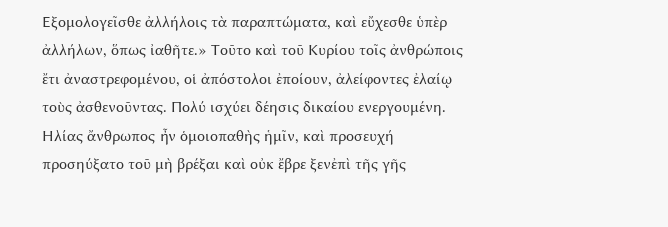Εξομολογεῖσθε ἀλλήλοις τὰ παραπτώματα, καὶ εὔχεσθε ὑπὲρ ἀλλήλων, ὅπως ἰαθῆτε.» Τοῦτο καὶ τοῦ Κυρίου τοῖς ἀνθρώποις ἔτι ἀναστρεφομένου, οἱ ἀπόστολοι ἐποίουν, ἀλείφοντες ἐλαίῳ τοὺς ἀσθενοῦντας. Πολύ ισχύει δέησις δικαίου ενεργουμένη. Ηλίας ἄνθρωπος ἦν ὁμοιοπαθὴς ἡμῖν, καὶ προσευχή προσηύξατο τοῦ μὴ βρέξαι καὶ οὐκ ἔβρε ξενἐπὶ τῆς γῆς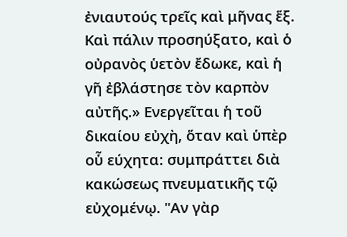ἐνιαυτούς τρεῖς καὶ μῆνας ἕξ. Καὶ πάλιν προσηύξατο, καὶ ὁ οὐρανὸς ὑετὸν ἔδωκε, καὶ ἡ γῆ ἐβλάστησε τὸν καρπὸν αὐτῆς.» Ενεργεῖται ἡ τοῦ δικαίου εὐχὴ, ὅταν καὶ ὑπὲρ οὗ εύχητα: συμπράττει διὰ κακώσεως πνευματικῆς τῷ εὐχομένῳ. "Αν γὰρ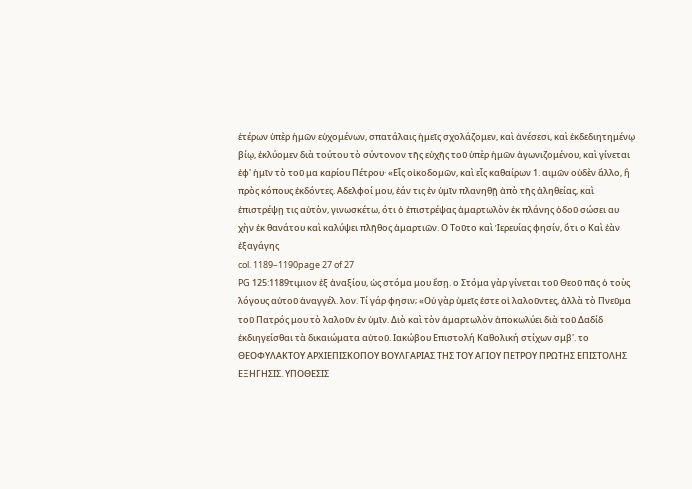ἑτέρων ὑπὲρ ἡμῶν εὐχομένων, σπατάλαις ἡμεῖς σχολάζομεν, καὶ ἀνέσεσι, καὶ ἐκδεδιητημένῳ βίῳ, ἐκλύομεν διὰ τούτου τὸ σύντονον τῆς εὐχῆς τοῦ ὑπὲρ ἡμῶν ἀγωνιζομένου, καὶ γίνεται ἐφ' ἡμῖν τὸ τοῦ μα καρίου Πέτρου· «Εἷς οἰκοδομῶν, καὶ εἷς καθαίρων 1. αιμῶν οὐδὲν ἄλλο, ἢ πρὸς κόπους ἐκδόντες. Αδελφοί μου, ἐάν τις ἐν ὑμῖν πλανηθῇ ἀπὸ τῆς ἀληθείας, καὶ ἐπιστρέψῃ τις αὐτὸν, γινωσκέτω, ότι ὁ ἐπιστρέψας ἁμαρτωλὸν ἐκ πλάνης ὁδοῦ σώσει αυ χὴν ἐκ θανάτου καὶ καλύψει πλῆθος ἁμαρτιῶν. Ο Τοῦτο καὶ Ἱερευίας φησίν, ὅτι ο Καὶ ἐὰν ἐξαγάγης
col. 1189–1190page 27 of 27
PG 125:1189τιμιον ἐξ ἀναξίου, ὡς στόμα μου ἔσῃ. ο Στόμα γὰρ γίνεται τοῦ Θεοῦ πᾶς ὁ τοὺς λόγους αὐτοῦ ἀναγγέλ. λον. Τί γάρ φησιν; «Οὐ γὰρ ὑμεῖς ἐστε οἱ λαλοῦντες, ἀλλὰ τὸ Πνεῦμα τοῦ Πατρός μου τὸ λαλοῦν ἐν ὑμῖν. Διὸ καὶ τὸν ἁμαρτωλὸν ἀποκωλύει διὰ τοῦ Δαδίδ ἐκδιηγείσθαι τὰ δικαιώματα αὐτοῦ. Ιακώβου Επιστολή Καθολική στίχων σμβ'. το ΘΕΟΦΥΛΑΚΤΟΥ ΑΡΧΙΕΠΙΣΚΟΠΟΥ ΒΟΥΛΓΑΡΙΑΣ ΤΗΣ ΤΟΥ ΑΓΙΟΥ ΠΕΤΡΟΥ ΠΡΩΤΗΣ ΕΠΙΣΤΟΛΗΣ ΕΞΗΓΗΣΙΣ. ΥΠΟΘΕΣΙΣ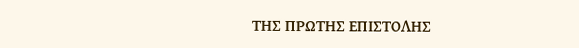ΤΗΣ ΠΡΩΤΗΣ ΕΠΙΣΤΟΛΗΣ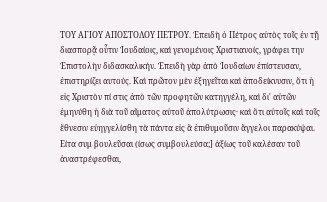ΤΟΥ ΑΓΙΟΥ ΑΠΟΣΤΟΛΟΥ ΠΕΤΡΟΥ. Ἐπειδὴ ὁ Πέτρος αὐτὸς τοῖς ἐν τῇ διασπορᾷ οὗτιν Ἰουδαίοις, καὶ γενομένοις Χριστιανοίς, γράφει την Ἐπιστολὴν διδασκαλικήν. Ἐπειδὴ γὰρ ἀπὸ Ἰουδαίων ἐπίστευσαν, ἐπιστηρίζει αυτούς. Καὶ πρῶτον μὲν ἐξηγεῖται καὶ ἀποδείκνυσιν, ὅτι ἡ εἰς Χριστὸν πί στις ἀπὸ τῶν προφητῶν κατηγγέλη, καὶ δι' αὐτῶν ἐμηνύθη ἡ διὰ τοῦ αἵματος αὐτοῦ ἀπολύτρωσις· καὶ ὅτι αὐτοῖς καὶ τοῖς ἔθνεσιν εὐηγγελίσθη τὰ πάντα εἰς ἃ ἐπιθυμοῦσιν ἄγγελοι παρακύψαι. Είτα συμ βουλεῦσαι (ίσως συμβουλεύσα;] ἀξίως τοῦ καλέσαν τοῦ ἀναστρέφεσθαι,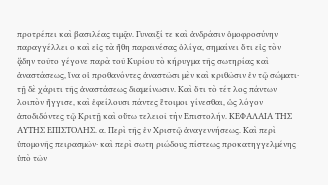προτρέπει καὶ βασιλέας τιμᾷν. Γυναιξί τε καὶ ἀνδράσιν ὁμοφροσύνην παραγγέλλει ο καὶ εἰς τὰ ἤθη παραινέσας ὀλίγα, σημαίνει ὅτι εἰς τὸν ᾅδην τοῦτο γέγονε παρὰ τοῦ Κυρίου τὸ κήρυγμα τῆς σωτηρίας καὶ ἀναστάσεως, ἵνα οἱ προθανόντες ἀναστῶσι μὲν καὶ κριθῶσιν ἐν τῷ σώματι· τῇ δὲ χάριτι τῆς ἀναστάσεως διαμείνωσιν. Καὶ ὅτι τὸ τέτ λος πάντων λοιπὸν ἤγγισε, καὶ ἐφείλουσι πάντες ἕτοιμοι γίνεσθαι, ὡς λόγον ἀποδιδόντες τῷ Κριτῇ καὶ οὕτω τελειοῖ τὴν Επιστολήν. ΚΕΦΑΛΑΙΑ ΤΗΣ ΑΥΤΗΣ ΕΠΙΣΤΟΛΗΣ. α. Περὶ τῆς ἐν Χριστῷ ἀναγεννήσεως. Καὶ περὶ ὑπομονῆς πειρασμῶν· καὶ περὶ σωτη ριώδους πίστεως προκατηγγελμένης ὑπὸ τῶν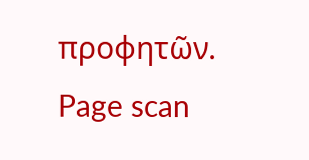προφητῶν.
Page scan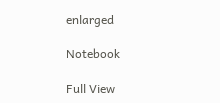enlarged

Notebook

Full View